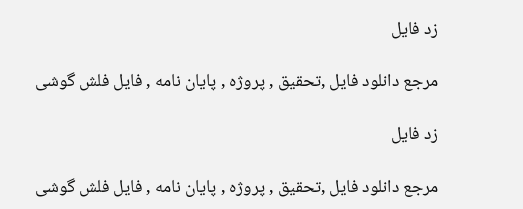زد فایل

مرجع دانلود فایل ,تحقیق , پروژه , پایان نامه , فایل فلش گوشی

زد فایل

مرجع دانلود فایل ,تحقیق , پروژه , پایان نامه , فایل فلش گوشی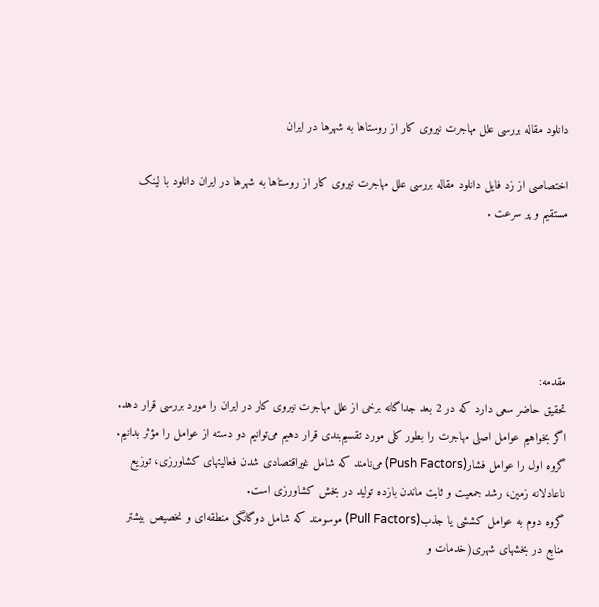دانلود مقاله بررسی علل مهاجرت نیروی کار از روستاها به شهرها در ایران

اختصاصی از زد فایل دانلود مقاله بررسی علل مهاجرت نیروی کار از روستاها به شهرها در ایران دانلود با لینک مستقیم و پر سرعت .





مقدمه:
تحقیق حاضر سعی دارد که در 2 بعد جداگانه برخی از علل مهاجرت نیروی کار در ایران را مورد بررسی قرار دهد. اگر بخواهیم عوامل اصلی مهاجرت را بطور کلی مورد تقسیم‌بندی قرار دهیم می‌توانیم دو دسته از عوامل را مؤثر بدانیم. گروه اول را عوامل فشار(Push Factors) می‌نامند که شامل غیراقتصادی شدن فعالیتهای کشاورزی، توزیع ناعادلانه زمین، رشد جمعیت و ثابت ماندن بازده تولید در بخش کشاورزی است.
گروه دوم به عوامل کششی یا جذب(Pull Factors) موسومند که شامل دوگانگی منطقه‌ای و نخصیص بیشتر منابع در بخشهای شهری(خدمات و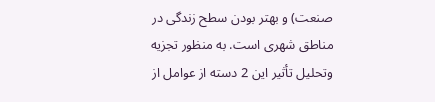صنعت) و بهتر بودن سطح زندگی در مناطق شهری است. به منظور تجزیه وتحلیل تأثیر این 2 دسته از عوامل از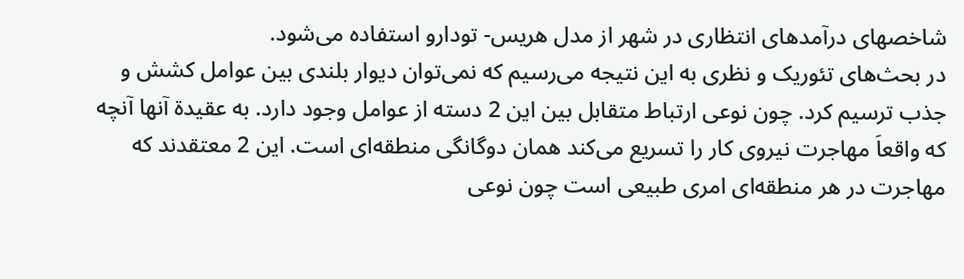شاخصهای درآمدهای انتظاری در شهر از مدل هریس- تودارو استفاده می‌شود.
در بحث‌های تئوریک و نظری به این نتیجه می‌رسیم که نمی‌توان دیوار بلندی بین عوامل کشش و جذب ترسیم کرد. چون نوعی ارتباط متقابل بین این 2 دسته از عوامل وجود دارد. به عقیدة آنها آنچه که واقعاَ‌ مهاجرت نیروی کار را تسریع می‌کند همان دوگانگی منطقه‌ای است. این 2 معتقدند که مهاجرت در هر منطقه‌ای امری طبیعی است چون نوعی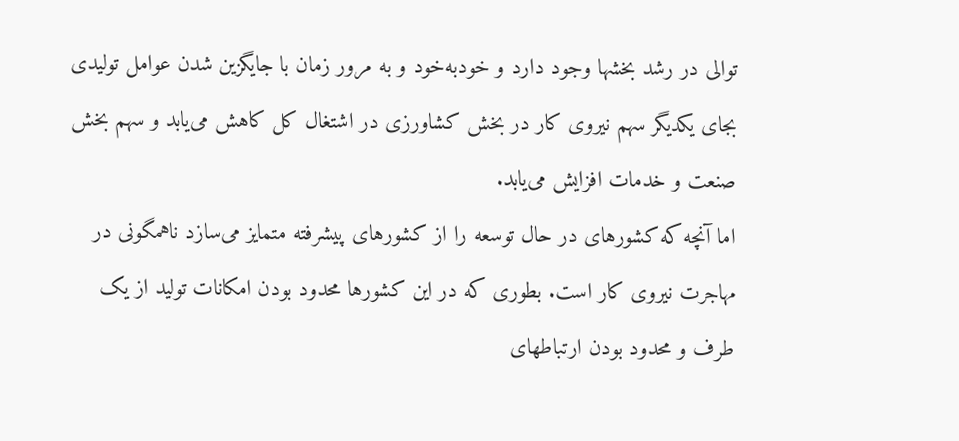توالی در رشد بخشها وجود دارد و خودبه‌خود و به مرور زمان با جایگزین شدن عوامل تولیدی بجای یکدیگر سهم نیروی کار در بخش کشاورزی در اشتغال کل کاهش می‌یابد و سهم بخش صنعت و خدمات افزایش می‌یابد.
اما آنچه که کشورهای در حال توسعه را از کشورهای پیشرفته متمایز می‌سازد ناهمگونی در مهاجرت نیروی کار است. بطوری که در این کشورها محدود بودن امکانات تولید از یک طرف و محدود بودن ارتباطهای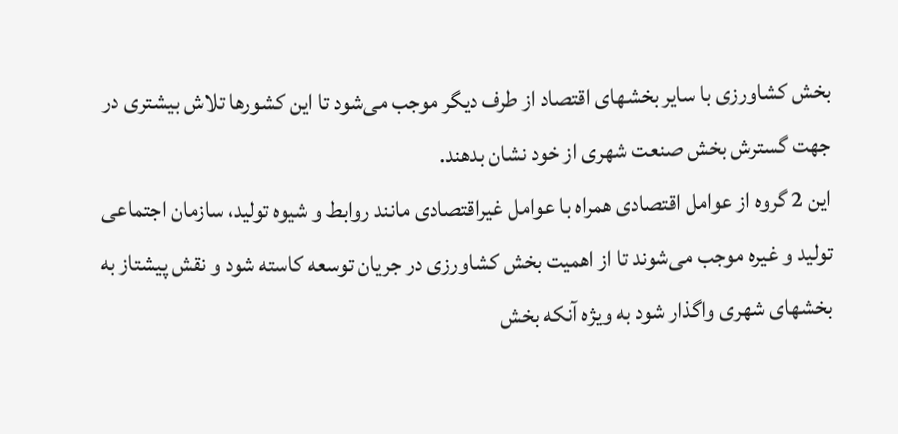بخش کشاورزی با سایر بخشهای اقتصاد از طرف دیگر موجب می‌شود تا این کشورها تلاش بیشتری در جهت گسترش بخش صنعت شهری از خود نشان بدهند.
این 2 گروه از عوامل اقتصادی همراه با عوامل غیراقتصادی مانند روابط و شیوه تولید، سازمان اجتماعی تولید و غیره موجب‌ می‌شوند تا از اهمیت بخش کشاورزی در جریان توسعه کاسته شود و نقش پیشتاز به بخشهای شهری واگذار شود به ویژه آنکه بخش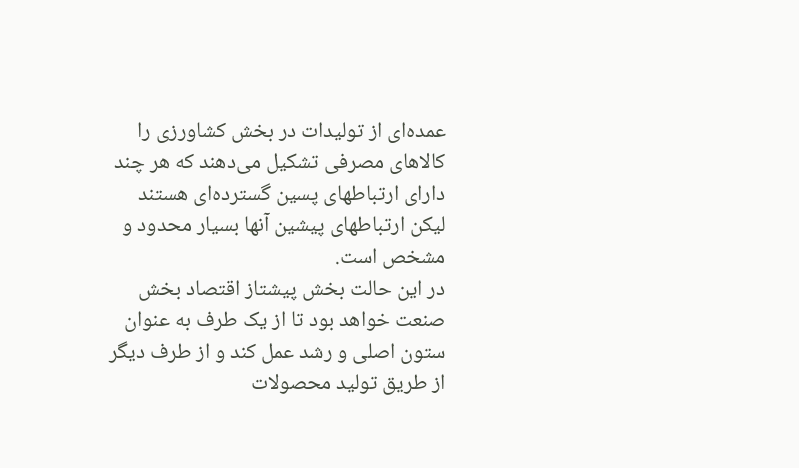عمده‌ای از تولیدات در بخش کشاورزی را کالاهای مصرفی تشکیل می‌دهند که هر چند دارای ارتباطهای پسین گسترده‌ای هستند لیکن ارتباطهای پیشین آنها بسیار محدود و مشخص است.
در این حالت بخش پیشتاز اقتصاد بخش صنعت خواهد بود تا از یک طرف به عنوان ستون اصلی و رشد عمل کند و از طرف دیگر از طریق تولید محصولات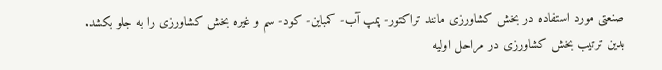صنعتی مورد استفاده در بخش کشاورزی مانند تراکتور- پمپ آب- کمباین- کود- سم و غیره بخش کشاورزی را به جلو بکشد.
بدین ترتیب بخش کشاورزی در مراحل اولیه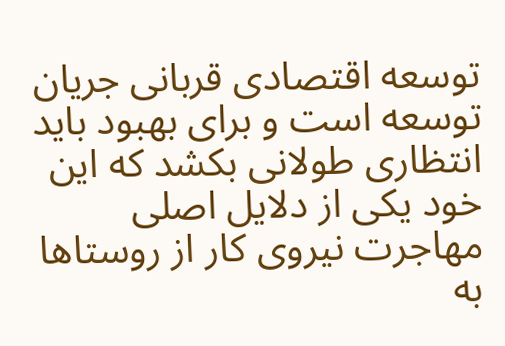توسعه اقتصادی قربانی جریان توسعه است و برای بهبود باید انتظاری طولانی بکشد که این خود یکی از دلایل اصلی مهاجرت نیروی کار از روستاها به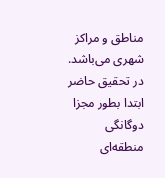مناطق و مراکز شهری می‌باشد.
در تحقیق حاضر ابتدا بطور مجزا دوگانگی منطقه‌ای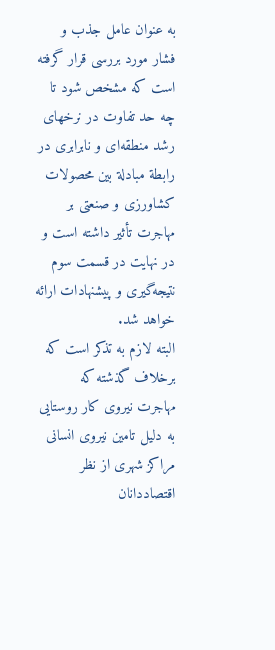به عنوان عامل جذب و فشار مورد بررسی قرار گرفته است که مشخص شود تا چه حد تفاوت در نرخهای رشد منطقه‌ای و نابرابری در رابطة مبادلة بین محصولات کشاورزی و صنعتی بر مهاجرت تأثیر داشته است و در نهایت در قسمت سوم نتیجه‌گیری و پیشنهادات ارائه خواهد شد.
البته لازم به تذکر است که برخلاف گذشته که مهاجرت نیروی کار روستایی به دلیل تامین نیروی انسانی مراکز شهری از نظر اقتصاددانان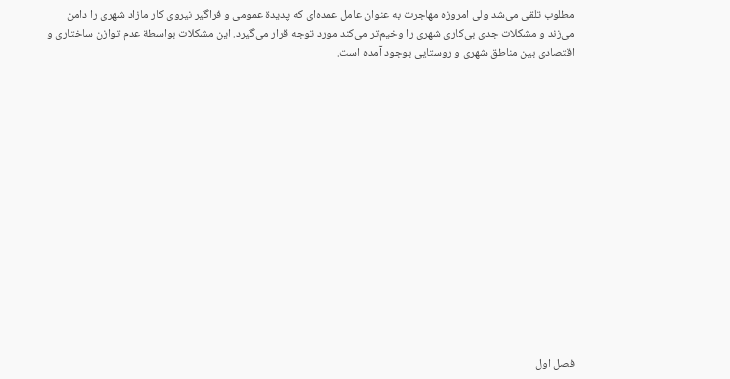مطلوب تلقی می‌شد ولی امروزه مهاجرت به عنوان عامل عمده‌ای که پدیدة عمومی و فراگیر نیروی کار مازاد شهری را دامن می‌زند و مشکلات جدی بی‌کاری شهری را وخیم‌تر می‌کند مورد توجه قرار می‌گیرد. این مشکلات بواسطة عدم توازن ساختاری و اقتصادی بین مناطق شهری و روستایی بوجود آمده است.















فصل اول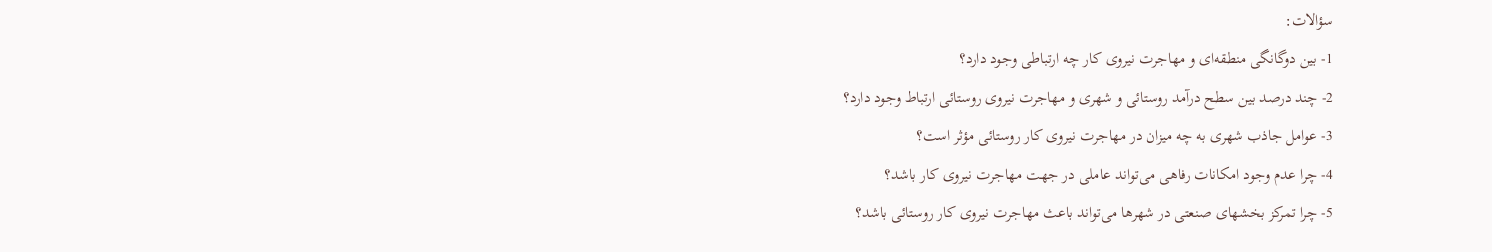سؤالات:
1- بین دوگانگی منطقه‌ای و مهاجرت نیروی کار چه ارتباطی وجود دارد؟
2- چند درصد بین سطح درآمد روستائی و شهری و مهاجرت نیروی روستائی ارتباط وجود دارد؟
3- عوامل جاذب شهری به چه میزان در مهاجرت نیروی کار روستائی مؤثر است؟
4- چرا عدم وجود امکانات رفاهی می‌تواند عاملی در جهت مهاجرت نیروی کار باشد؟
5- چرا تمرکز بخشهای صنعتی در شهرها می‌تواند باعث مهاجرت نیروی کار روستائی باشد؟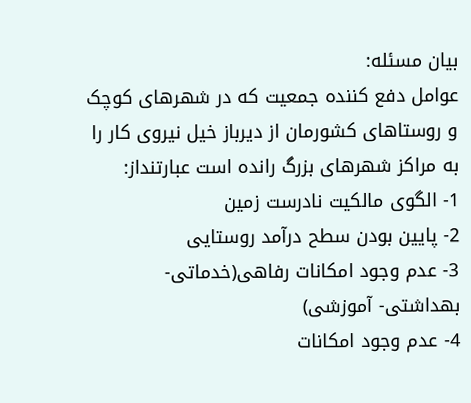بیان مسئله:
عوامل دفع کننده جمعیت که در شهرهای کوچک و روستاهای کشورمان از دیرباز خیل نیروی کار را به مراکز شهرهای بزرگ رانده است عبارتنداز:
1- الگوی مالکیت نادرست زمین
2- پایین بودن سطح درآمد روستایی
3- عدم وجود امکانات رفاهی(خدماتی- بهداشتی- آموزشی)
4- عدم وجود امکانات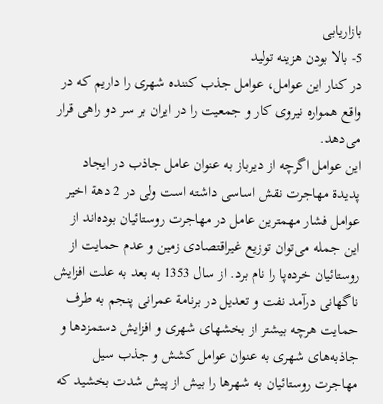بازاریابی
5- بالا بودن هزینه تولید
در کنار این عوامل، عوامل جذب کننده شهری را داریم که در واقع همواره نیروی کار و جمعیت را در ایران بر سر دو راهی قرار می‌دهد.
این عوامل اگرچه از دیرباز به عنوان عامل جاذب در ایجاد پدیدة مهاجرت نقش اساسی داشته است ولی در 2 دهة اخیر عوامل فشار مهمترین عامل در مهاجرت روستائیان بوده‌اند از این جمله می‌توان توزیع غیراقتصادی زمین و عدم حمایت از روستائیان خرده‌پا را نام برد. از سال 1353 به بعد به علت افزایش ناگهانی درآمد نفت و تعدیل در برنامة عمرانی پنجم به طرف حمایت هرچه بیشتر از بخشهای شهری و افزایش دستمزدها و جاذبه‌های شهری به عنوان عوامل کشش و جذب سیل مهاجرت روستائیان به شهرها را بیش از پیش شدت بخشید که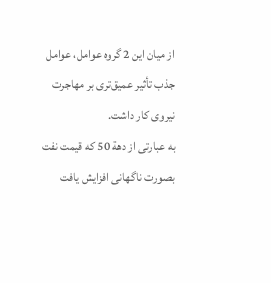از میان این 2 گروه عوامل، عوامل جذب تأثیر عمیق‌تری بر مهاجرت نیروی کار داشت.
به عبارتی از دهة 50 که قیمت نفت بصورت ناگهانی افزایش یافت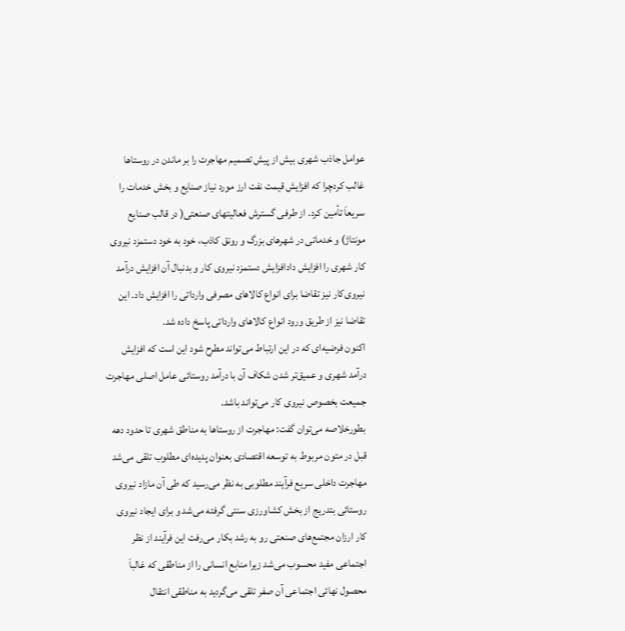عوامل جاذب شهری بیش از پیش تصمیم مهاجرت را بر ماندن در روستاها غالب کردچرا که افزایش قیمت نفت ارز مورد نیاز صنایع و بخش خدمات را سریعاَ تأمین کرد. از طرفی گسترش فعالیتهای صنعتی( در قالب صنایع مونتاژ) و خدماتی در شهرهای بزرگ و رونق کاذب، خود‌ به خود دستمزد نیروی کار شهری را افزایش دادافزایش دستمزد نیروی کار و بدنبال آن افزایش درآمد نیروی‌کار نیز تقاضا برای انواع کالاهای مصرفی وارداتی را افزایش داد. این تقاضا نیز از طریق ورود انواع کالاهای وارداتی پاسخ داده شد.
اکنون فرضیه‌ای که در این ارتباط می‌تواند مطرح شود این است که افزایش درآمد شهری و عمیق‌تر شدن شکاف آن با درآمد روستائی عامل اصلی مهاجرت جمیعت بخصوص نیروی کار می‌تواند باشد.
بطورخلاصه می‌توان گفت: مهاجرت از روستاها به مناطق شهری تا حدود دهه قبل در متون مربوط به توسعه اقتصادی بعنوان پدیده‌ای مطلوب تلقی می‌شد مهاجرت داخلی سریع فرآیند مطلوبی به نظر می‌رسید که طی آن مازاد نیروی روستائی بتدریج از بخش کشاورزی سنتی گرفته می‌شد و برای ایجاد نیروی کار ارزان مجتمع‌های صنعتی رو به رشد بکار می‌رفت این فرآیند از نظر اجتماعی مفید محسوب می‌شد زیرا منابع انسانی را از مناطقی که غالباَ محصول نهائی اجتماعی آن صفر تلقی می‌گردید به مناطقی انتقال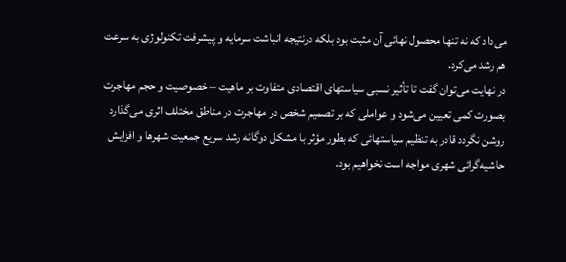می‌داد که نه تنها محصول نهائی آن مثبت بود بلکه درنتیجه انباشت سرمایه و پیشرفت تکنولوژی به سرعت هم رشد می‌کرد.
در نهایت می‌توان گفت تا تأثیر نسبی سیاستهای اقتصادی متفاوت بر ماهیت – خصوصیت و حجم مهاجرت بصورت کمی تعیین می‌شود و عواملی که بر تصمیم شخص در مهاجرت در مناطق مختلف اثری می‌گذارد روشن نگردد قادر به تنظیم سیاستهائی که بطور مؤثر با مشکل دوگانه رشد سریع جمعیت شهرها و افزایش حاشیه‌گرائی شهری مواجه است نخواهیم بود.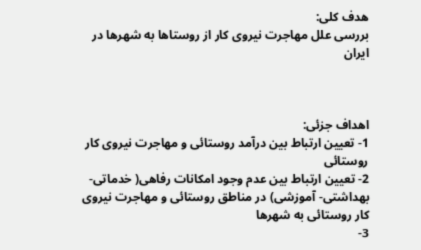هدف کلی:
بررسی علل مهاجرت نیروی کار از روستاها به شهرها در ایران



اهداف جزئی:
1- تعیین ارتباط بین درآمد روستائی و مهاجرت نیروی کار روستائی
2- تعیین ارتباط بین عدم وجود امکانات رفاهی( خدماتی- بهداشتی- آموزشی) در مناطق روستائی و مهاجرت نیروی کار روستائی به شهرها
3-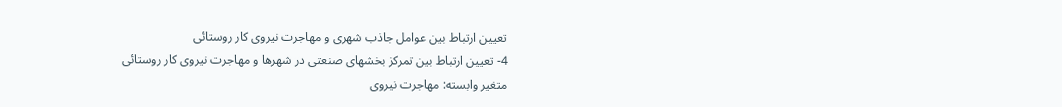تعیین ارتباط بین عوامل جاذب شهری و مهاجرت نیروی کار روستائی
4- تعیین ارتباط بین تمرکز بخشهای صنعتی در شهرها و مهاجرت نیروی کار روستائی
متغیر وابسته: مهاجرت نیروی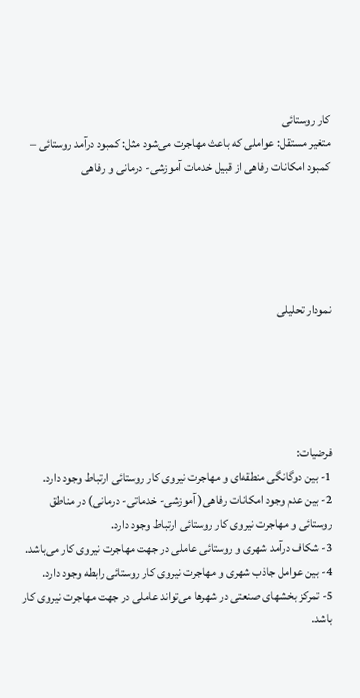کار روستائی
متغیر مستقل: عواملی که باعث مهاجرت می‌شود مثل: کمبود درآمد روستائی – کمبود امکانات رفاهی از قبیل خدمات آموزشی- درمانی و رفاهی





نمودار تحلیلی





فرضیات:
1- بین دوگانگی منطقه‌ای و مهاجرت نیروی کار روستائی ارتباط وجود دارد.
2- بین عدم وجود امکانات رفاهی( آموزشی- خدماتی- درمانی) در مناطق روستائی و مهاجرت نیروی کار روستائی ارتباط وجود دارد.
3- شکاف درآمد شهری و روستائی عاملی در جهت مهاجرت نیروی کار می‌باشد.
4- بین عوامل جاذب شهری و مهاجرت نیروی کار روستائی رابطه وجود دارد.
5- تمرکز بخشهای صنعتی در شهرها می‌تواند عاملی در جهت مهاجرت نیروی کار باشد.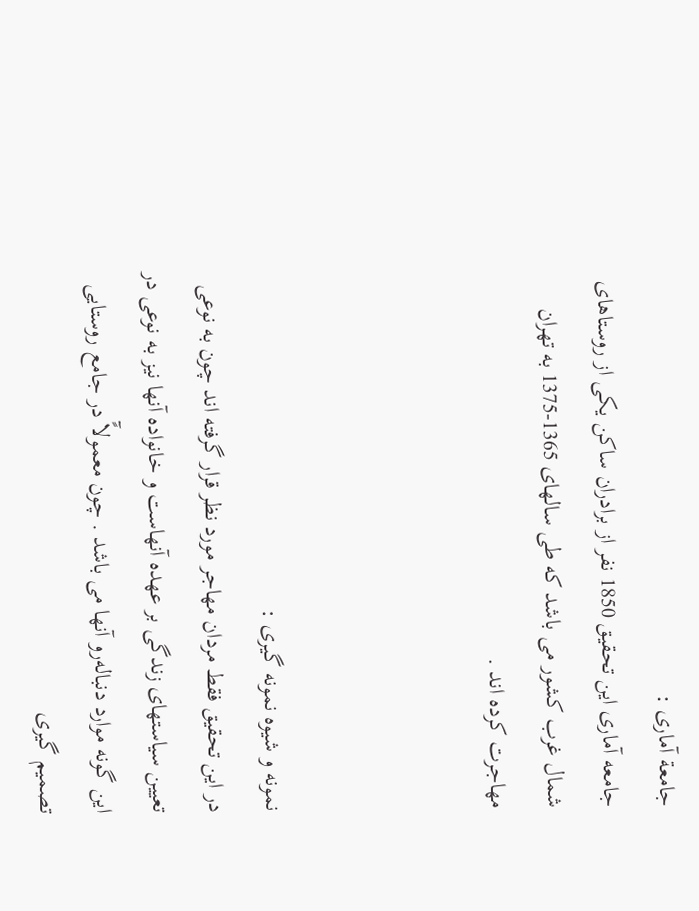جامعة آماری :
جامعه آماری این تحقیق 1850 نفر از برادران ساکن یکی از روستاهای شمال غرب کشور می باشد که طی سالهای 1365-1375 به تهران مهاجرت کرده اند .



نمونه و شیوه نمونه گیری :
در این تحقیق فقط مردان مهاجر مورد نظر قرار گرفته اند چون به نوعی تعیین سیاستهای زندگی بر عهده آنهاست و خانواده آنها نیز به نوعی در این گونه موارد دنباله‌رو آنها می باشد . چون معمولآً در جامع روستایی تصمیم گیری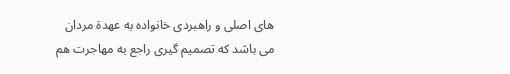های اصلی و راهبردی خانواده به عهدة مردان می باشد که تصمیم گیری راجع به مهاجرت هم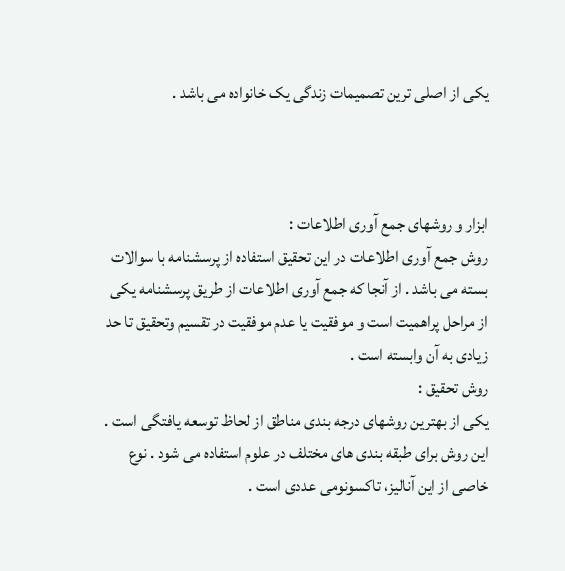یکی از اصلی ترین تصمیمات زندگی یک خانواده می باشد .



ابزار و روشهای جمع آوری اطلاعات :
روش جمع آوری اطلاعات در این تحقیق استفاده از پرسشنامه با سوالات بسته می باشد . از آنجا که جمع آوری اطلاعات از طریق پرسشنامه یکی از مراحل پراهمیت است و موفقیت یا عدم موفقیت در تقسیم وتحقیق تا حد زیادی به آن وابسته است .
روش تحقیق :
یکی از بهترین روشهای درجه بندی مناطق از لحاظ توسعه یافتگی است . این روش برای طبقه بندی های مختلف در علوم استفاده می شود . نوع خاصی از این آنالیز، تاکسونومی عددی است .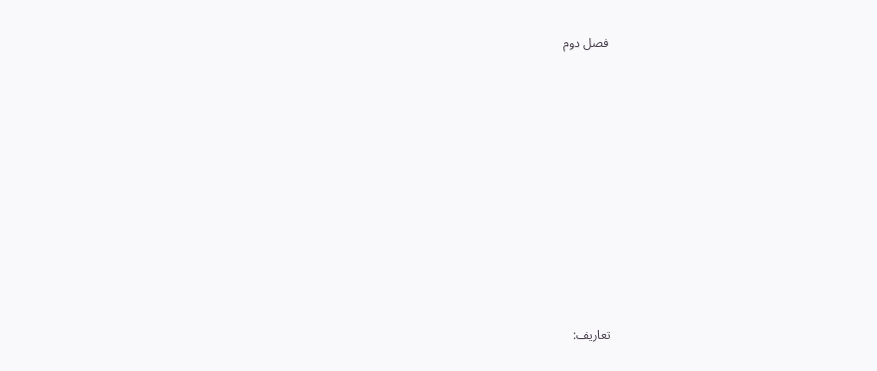فصل دوم
















تعاریف: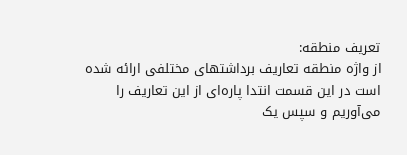تعریف منطقه:
از واژه منطقه تعاریف برداشتهای مختلفی ارائه شده است در این قسمت انتدا پاره‌ای از این تعاریف را می‌آوریم و سپس یک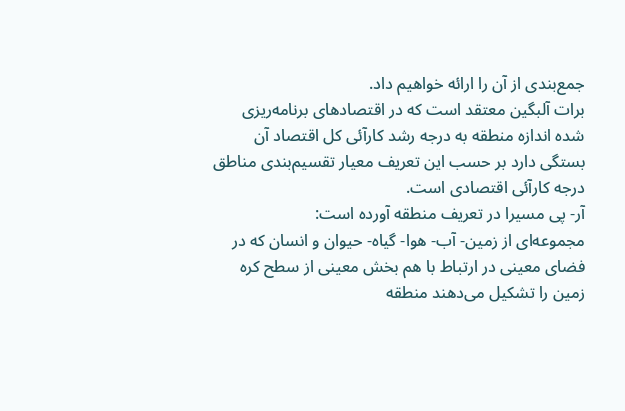جمع‌بندی از آن را ارائه خواهیم داد.
برات آلبگین معتقد است که در اقتصادهای برنامه‌‌ریزی شده اندازه منطقه به درجه رشد کارآئی کل اقتصاد آن بستگی دارد بر حسب این تعریف معیار تقسیم‌بندی مناطق درجه کارآئی اقتصادی است.
آر- پی مسیرا در تعریف منطقه آورده است:
مجموعه‌ای از زمین- آب- هوا- گیاه- حیوان و انسان که در فضای معینی در ارتباط با هم بخش معینی از سطح کره زمین را تشکیل می‌دهند منطقه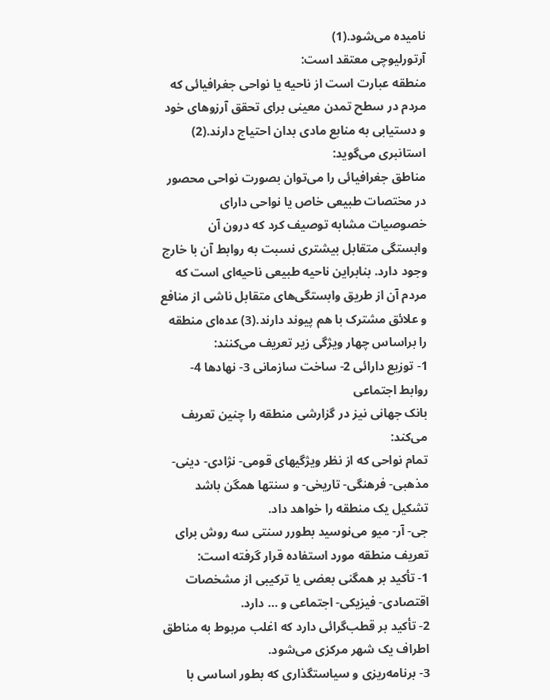نامیده می‌شود.(1)
آرتورلیوچی معتقد است:
منطقه عبارت است از ناحیه یا نواحی جغرافیائی که مردم در سطح تمدن معینی برای تحقق آرزوهای خود و دستیابی به منابع مادی بدان احتیاج دارند.(2)
استانبری می‌گوید:
مناطق جغرافیائی را می‌توان بصورت نواحی محصور در مختصات طبیعی خاص یا نواحی دارای خصوصیات مشابه توصیف کرد که درون آن وابستگی متقابل بیشتری نسبت به روابط آن با خارج وجود دارد. بنابراین ناحیه طبیعی ناحیه‌ای است که مردم آن از طریق وابستگی‌های متقابل ناشی از منافع و علائق مشترک با هم پیوند دارند.(3) عده‌ای منطقه را براساس چهار ویژگی زیر تعریف می‌کنند:
1- توزیع دارائی 2- ساخت سازمانی 3- نهادها 4- روابط اجتماعی
بانک جهانی نیز در گزارشی منطقه را چنین تعریف می‌کند:
تمام نواحی که از نظر ویژگیهای قومی- نژادی- دینی- مذهبی- فرهنگی- تاریخی- و سنتها همگن باشد تشکیل یک منطقه را خواهد داد.
جی- آر- میو می‌نوسید بطورر سنتی سه روش برای تعریف منطقه مورد استفاده قرار گرفته است:
1- تأکید بر همگنی بعضی یا ترکیبی از مشخصات اقتصادی- فیزیکی- اجتماعی و … دارد.
2- تأکید بر قطب‌گرائی دارد که اغلب مربوط به مناطق اطراف یک شهر مرکزی می‌شود.
3- برنامه‌ریزی و سیاستگذاری که بطور اساسی با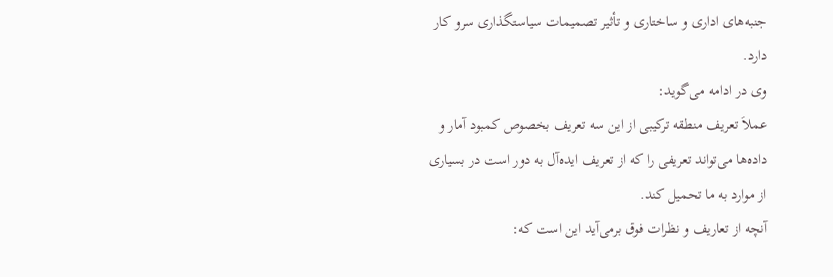جنبه‌های اداری و ساختاری و تأثیر تصمیمات سیاستگذاری سرو کار دارد.
وی در ادامه می‌گوید:
عملاَ تعریف منطقه ترکیبی از این سه تعریف بخصوص کمبود آمار و داده‌ها می‌تواند تعریفی را که از تعریف ایده‌آل به دور است در بسیاری از موارد به ما تحمیل کند.
آنچه از تعاریف و نظرات فوق برمی‌آید این است که: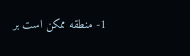1- منطقه ممکن است بر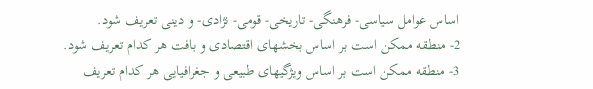اساس عوامل سیاسی- فرهنگی- تاریخی- قومی- نژادی- و دینی تعریف شود.
2- منطقه ممکن است بر اساس بخشهای اقتصادی و بافت هر کدام تعریف شود.
3- منطقه ممکن است بر اساس ویژگیهای طبیعی و جغرافیایی هر کدام تعریف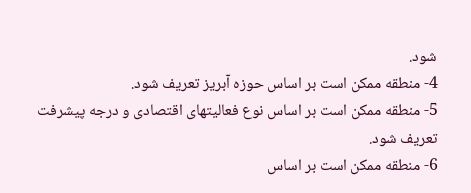شود.
4- منطقه ممکن است بر اساس حوزه آبریز تعریف شود.
5- منطقه ممکن است بر اساس نوع فعالیتهای اقتصادی و درجه پیشرفت تعریف شود.
6- منطقه ممکن است بر اساس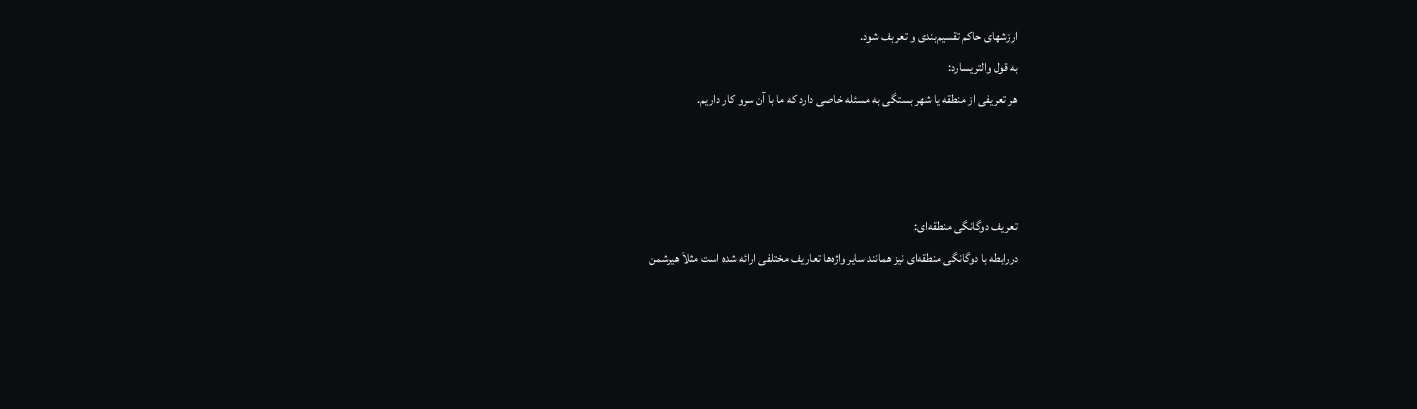ارزشهای حاکم تقسیم‌بندی و تعربف شود.
به قول والتر‌یسارد:
هر تعریفی از منطقه یا شهر بستگی به مسئله خاصی دارد که ما با آن سرو کار داریم.



تعریف دوگانگی منطقه‌ای:
دررابطه با دوگانگی منطقه‌ای نیز همانند سایر واژه‌ها تعاریف مختلفی ارائه شده است مثلاَ هیرشمن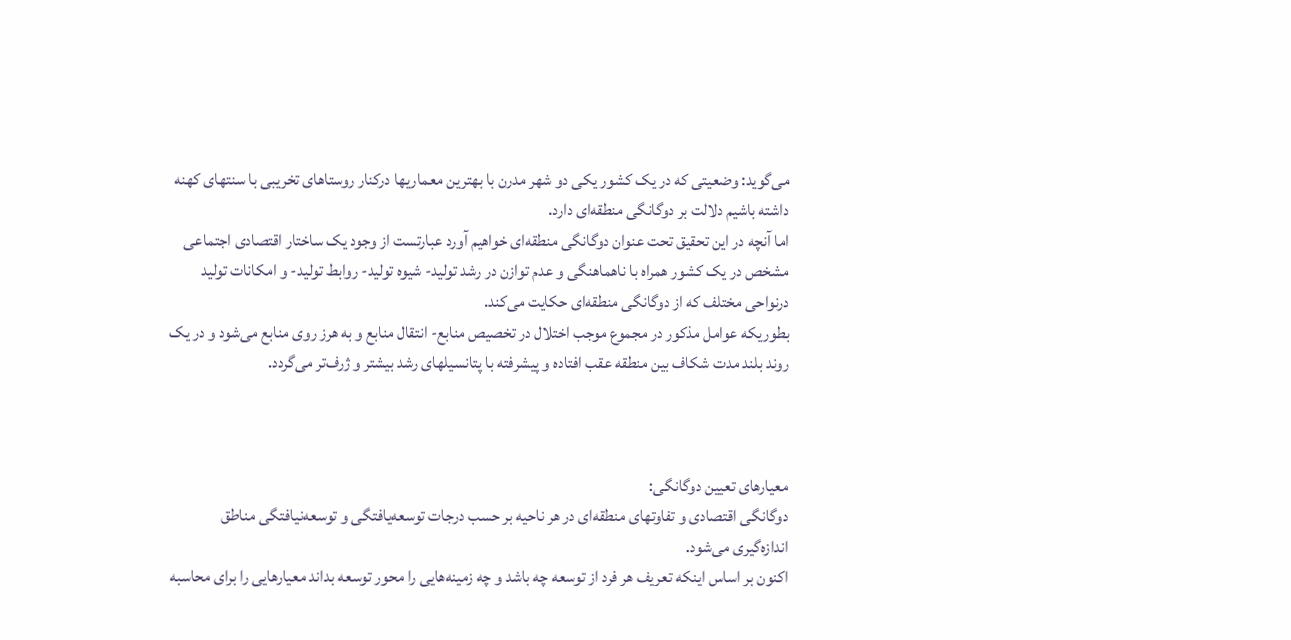می‌گوید: وضعیتی که در یک کشور یکی دو شهر مدرن با بهترین معماریها درکنار روستاهای تخریبی با سنتهای کهنه داشته‌ باشیم دلالت بر دوگانگی منطقه‌ای دارد.
اما آنچه در این تحقیق تحت عنوان دوگانگی منطقه‌ای خواهیم آورد عبارتست از وجود یک ساختار اقتصادی اجتماعی مشخص در یک کشور همراه با ناهماهنگی و عدم توازن در رشد تولید- شیوه تولید- روابط تولید- و امکانات تولید درنواحی مختلف که از دوگانگی منطقه‌ای حکایت می‌کند.
بطوریکه عوامل مذکور در مجموع موجب اختلال در تخصیص منابع- انتقال منابع و به هرز روی منابع می‌شود و در یک روند بلند مدت شکاف بین منطقه عقب افتاده و پیشرفته با پتانسیلهای رشد بیشتر و ژرف‌تر می‌گردد.



معیارهای تعیین دوگانگی:
دوگانگی اقتصادی و تفاوتهای منطقه‌ای در هر ناحیه بر حسب درجات توسعه‌یافتگی و توسعه‌نیافتگی مناطق اندازه‌گیری می‌شود.
اکنون بر اساس اینکه تعریف هر فرد از توسعه چه باشد و چه زمینه‌هایی را محور توسعه بداند معیارهایی را برای محاسبه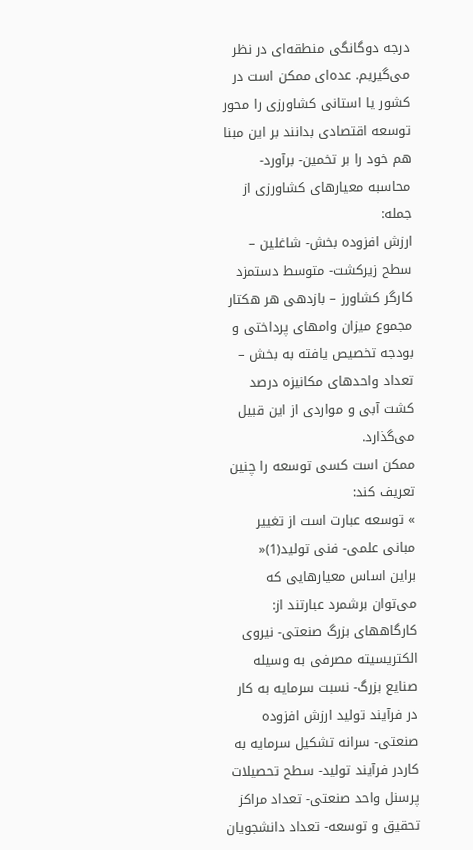درجه دوگانگی منطقه‌ای در نظر می‌گیریم. عده‌ای ممکن است در کشور یا استانی کشاورزی را محور توسعه اقتصادی بدانند بر این مبنا هم خود را بر تخمین- برآورد- محاسبه معیارهای کشاورزی از جمله:
ارزش افزوده بخش- شاغلین – سطح زیرکشت- متوسط دستمزد کارگر کشاورز – بازدهی هر هکتار مجموع میزان وامهای پرداختی و بودجه تخصیص یافته به بخش – تعداد واحدهای مکانیزه درصد کشت آبی و مواردی از این قبیل می‌گذارد.
ممکن است کسی توسعه را چنین تعریف کند:
» توسعه عبارت است از تغییر مبانی علمی- فنی تولید(1)«
براین اساس معیارهایی که می‌توان برشمرد عبارتند از:
کارگاههای بزرگ صنعتی- نیروی الکتریسیته مصرفی به وسیله صنایع بزرگ- نسبت سرمایه به کار در فرآیند تولید ارزش افزوده صنعتی- سرانه تشکیل سرمایه به کاردر فرآیند تولید- سطح تحصیلات پرسنل واحد صنعتی- تعداد مراکز تحقیق و توسعه- تعداد دانشجویان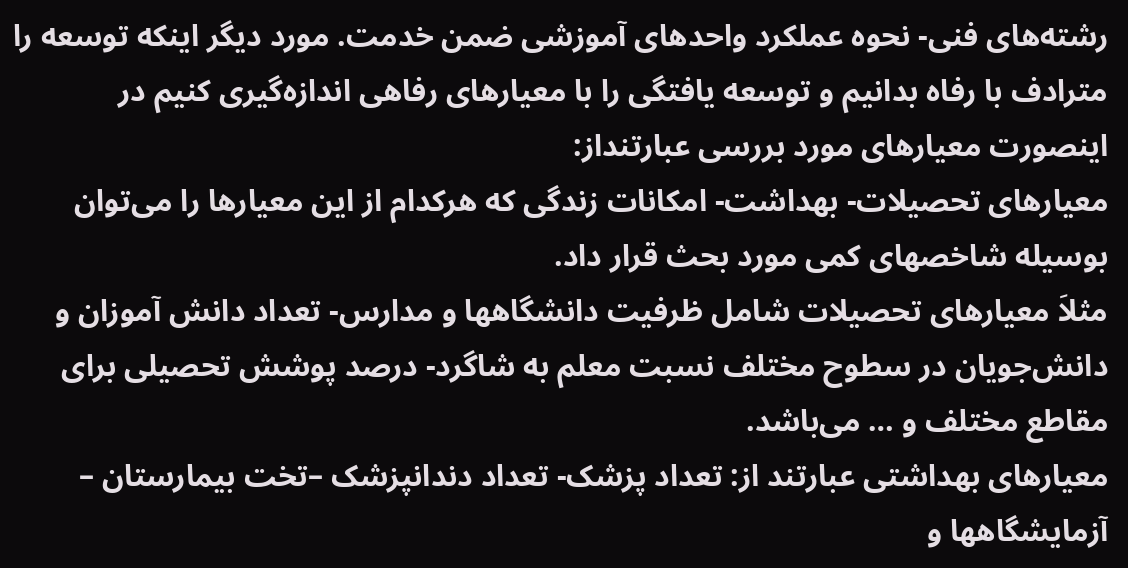رشته‌های فنی- نحوه عملکرد واحدهای آموزشی ضمن خدمت. مورد دیگر اینکه توسعه را مترادف با رفاه بدانیم و توسعه یافتگی را با معیارهای رفاهی اندازه‌گیری کنیم در اینصورت معیارهای مورد بررسی عبارتنداز:
معیارهای تحصیلات- بهداشت- امکانات زندگی که هرکدام از این معیارها را می‌توان بوسیله شاخصهای کمی مورد بحث قرار داد.
مثلاَ معیارهای تحصیلات شامل ظرفیت دانشگاهها و مدارس- تعداد دانش آموزان و دانش‌جویان در سطوح مختلف نسبت معلم به شاگرد- درصد پوشش تحصیلی برای مقاطع مختلف و … می‌باشد.
معیارهای بهداشتی عبارتند از: تعداد پزشک- تعداد دندانپزشک –تخت بیمارستان – آزمایشگاهها و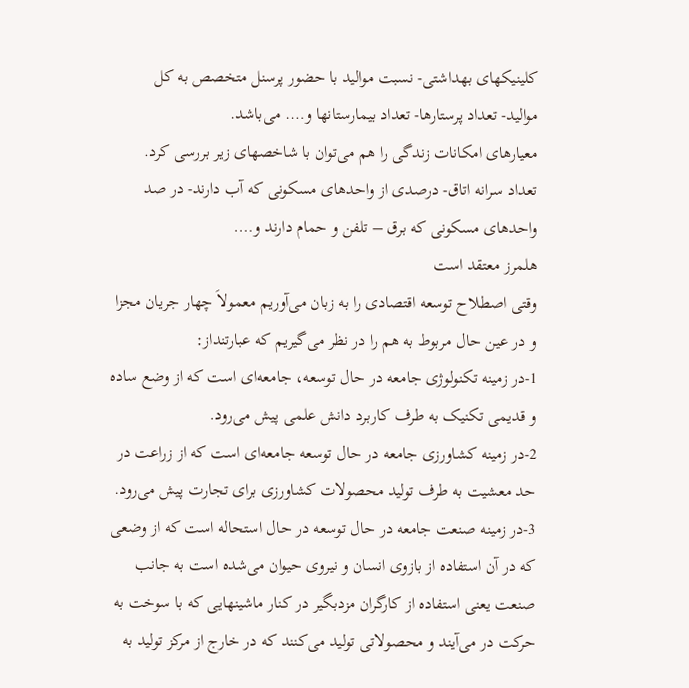کلینیکهای بهداشتی- نسبت موالید با حضور پرسنل متخصص به کل
موالید- تعداد پرستارها- تعداد بیمارستانها و…. می‌باشد.
معیارهای امکانات زندگی را هم می‌توان با شاخصهای زیر بررسی کرد.
تعداد سرانه اتاق- درصدی از واحدهای مسکونی که آب دارند- در صد واحدهای مسکونی که برق – تلفن و حمام دارند و….
هلمرز معتقد است
وقتی اصطلاح توسعه اقتصادی را به زبان می‌آوریم معمولاَ چهار جریان مجزا و در عین حال مربوط به هم را در نظر می‌گیریم که عبارتنداز:
1-در زمینه تکنولوژی جامعه در حال توسعه، جامعه‌ای است که از وضع ساده و قدیمی تکنیک به طرف کاربرد دانش علمی پیش می‌رود.
2-در زمینه کشاورزی جامعه در حال توسعه جامعه‌ای است که از زراعت در حد معشیت به طرف تولید محصولات کشاورزی برای تجارت پیش می‌رود.
3-در زمینه صنعت جامعه در حال توسعه در حال استحاله است که از وضعی که در آن استفاده از بازوی انسان و نیروی حیوان می‌شده است به جانب صنعت یعنی استفاده از کارگران مزدبگیر در کنار ماشینهایی که با سوخت به حرکت در می‌آیند و محصولاتی تولید می‌کنند که در خارج از مرکز تولید به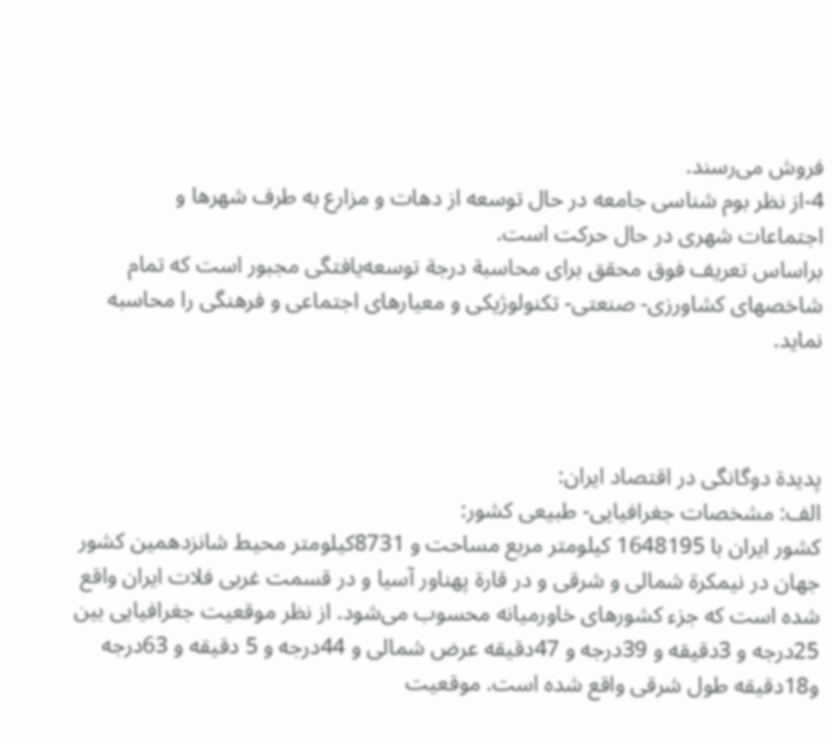فروش می‌رسند.
4-از نظر بوم شناسی جامعه در حال توسعه از دهات و مزارع به طرف شهرها و
اجتماعات شهری در حال حرکت است.
براساس تعریف فوق محقق برای محاسبة درجة توسعه‌یافتگی مجبور است که تمام شاخصهای کشاورزی- صنعتی- تکنولوژیکی و معیارهای اجتماعی و فرهنگی را محاسبه نماید.



پدیدة دوگانگی در اقتصاد ایران:
الف: مشخصات جغرافیایی- طبیعی کشور:
کشور ایران با 1648195 کیلومتر مربع مساحت و 8731کیلومتر محیط شانزدهمین کشور جهان در نیمکرة شمالی و شرقی و در قارة پهناور آسیا و در قسمت غربی فلات ایران واقع شده است که جزء کشورهای خاورمیانه محسوب می‌شود. از نظر موقعیت جغرافیایی بین 25درجه و 3دقیقه و 39درجه و 47دقیقه عرض شمالی و 44درجه و 5 دقیقه و 63درجه و18دقیقه طول شرقی واقع شده است. موقعیت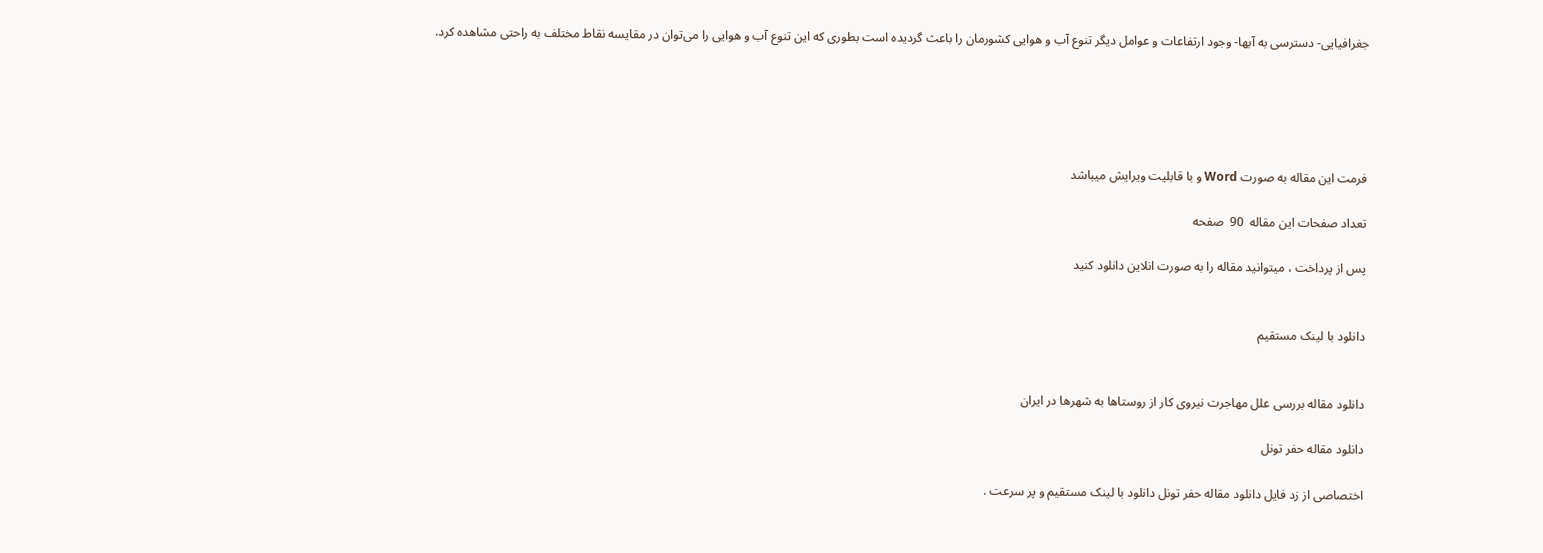جغرافیایی- دسترسی به آبها- وجود ارتفاعات و عوامل دیگر تنوع آب و هوایی کشورمان را باعث گردیده است بطوری که این تنوع آب و هوایی را می‌توان در مقایسه نقاط مختلف به راحتی مشاهده کرد.





فرمت این مقاله به صورت Word و با قابلیت ویرایش میباشد

تعداد صفحات این مقاله  90  صفحه

پس از پرداخت ، میتوانید مقاله را به صورت انلاین دانلود کنید


دانلود با لینک مستقیم


دانلود مقاله بررسی علل مهاجرت نیروی کار از روستاها به شهرها در ایران

دانلود مقاله حفر تونل

اختصاصی از زد فایل دانلود مقاله حفر تونل دانلود با لینک مستقیم و پر سرعت .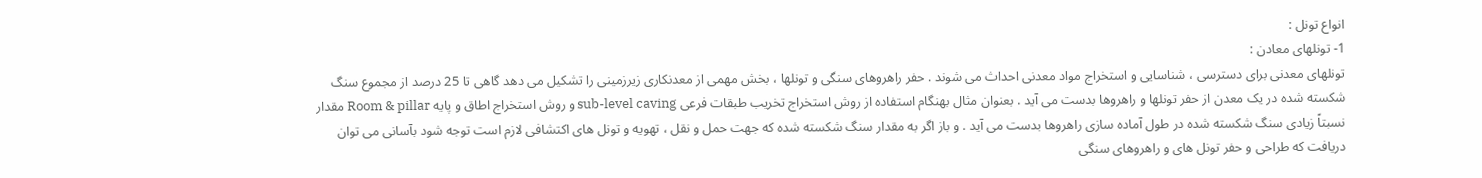انواع تونل :
1- تونلهای معادن :
تونلهای معدنی برای دسترسی ، شناسایی و استخراج مواد معدنی احداث می شوند . حفر راهروهای سنگی و تونلها ، بخش مهمی از معدنکاری زیرزمینی را تشکیل می دهد گاهی تا 25 درصد از مجموع سنگ شکسته شده در یک معدن از حفر تونلها و راهروها بدست می آید . بعنوان مثال بهنگام استفاده از روش استخراج تخریب طبقات فرعی sub-level caving و روش استخراج اطاق و پایه Room & pillar مقدار نسبتاً زیادی سنگ شکسته شده در طول آماده سازی راهروها بدست می آید . و باز اگر به مقدار سنگ شکسته شده که جهت حمل و نقل ، تهویه و تونل های اکتشافی لازم است توجه شود بآسانی می توان دریافت که طراحی و حفر تونل های و راهروهای سنگی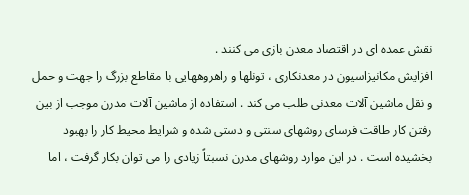نقش عمده ای در اقتصاد معدن بازی می کنند .
افزایش مکانیزاسیون در معدنکاری ، تونلها و راهروههایی با مقاطع بزرگ را جهت و حمل و نقل ماشین آلات معدنی طلب می کند . استفاده از ماشین آلات مدرن موجب از بین رفتن کار طاقت فرسای روشهای سنتی و دستی شده و شرایط محیط کار را بهبود بخشیده است . در این موارد روشهای مدرن نسبتاً زیادی را می توان بکار گرفت ، اما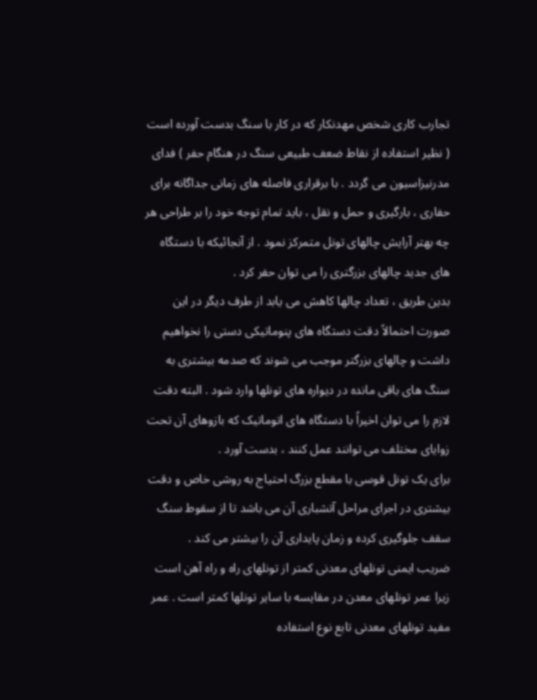تجارب کاری شخص مهدنکار که در کار با سنگ بدست آورده است ( نظیر استفاده از نقاط ضعف طبیعی سنگ در هنگام حفر ) فدای مدرنیزاسیون می گردد . با برقراری فاصله های زمانی جداگانه برای حفاری ، بارگیری و حمل و نقل ، باید تمام توجه خود را بر طراحی هر چه بهتر آرایش چالهای تونل متمرکز نمود . از آنجائیکه با دستگاه های جدید چالهای بزرگتری را می توان حفر کرد .
بدین طریق ، تعداد چالها کاهش می یابد از طرف دیگر در این صورت احتمالاً دقت دستگاه های پنوماتیکی دستی را نخواهیم داشت و چالهای بزرگتر موجب می شوند که صدمه بیشتری به سنگ های باقی مانده در دیواره های تونلها وارد شود . البته دقت لازم را می توان اخیراً با دستگاه های اتوماتیک که بازوهای آن تحت زوایای مختلف می توانند عمل کنند ، بدست آورد .
برای یک تونل قوسی با مقطع بزرگ احتیاج به روشی خاص و دقت بیشتری در اجرای مراحل آتشباری آن می باشد تا از سقوط سنگ سقف جلوگیری کرده و زمان پایداری آن را بیشتر می کند .
ضریب ایمنی تونلهای معدنی کمتر از تونلهای راه و راه آهن است زیرا عمر تونلهای معدن در مقایسه با سایر تونلها کمتر است . عمر مفید تونلهای معدنی تابع نوع استفاده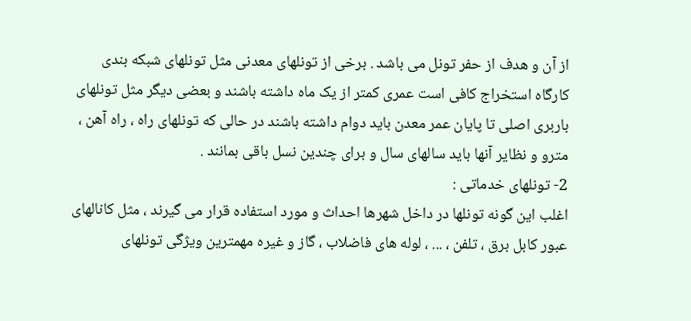از آن و هدف از حفر تونل می باشد . برخی از تونلهای معدنی مثل تونلهای شبکه بندی کارگاه استخراج کافی است عمری کمتر از یک ماه داشته باشند و بعضی دیگر مثل تونلهای باربری اصلی تا پایان عمر معدن باید دوام داشته باشند در حالی که تونلهای راه ، راه آهن ، مترو و نظایر آنها باید سالهای سال و برای چندین نسل باقی بمانند .
2- تونلهای خدماتی :
اغلب این گونه تونلها در داخل شهرها احداث و مورد استفاده قرار می گیرند ، مثل کانالهای عبور کابل برق ، تلفن ، ... ، لوله های فاضلاب ، گاز و غیره مهمترین ویژگی تونلهای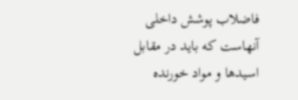فاضلاب پوشش داخلی آنهاست که باید در مقابل اسیدها و مواد خورنده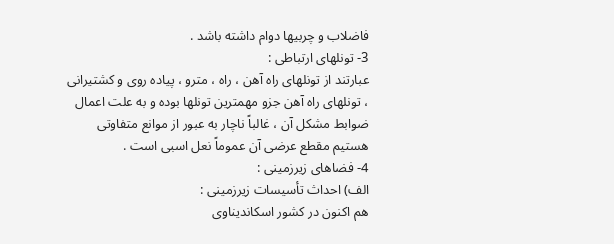فاضلاب و چربیها دوام داشته باشد .
3- تونلهای ارتباطی :
عبارتند از تونلهای راه آهن ، راه ، مترو ، پیاده روی و کشتیرانی ، تونلهای راه آهن جزو مهمترین تونلها بوده و به علت اعمال ضوابط مشکل آن ، غالباً ناچار به عبور از موانع متفاوتی هستیم مقطع عرضی آن عموماً نعل اسبی است .
4- فضاهای زیرزمینی :
الف) احداث تأسیسات زیرزمینی :
هم اکنون در کشور اسکاندیناوی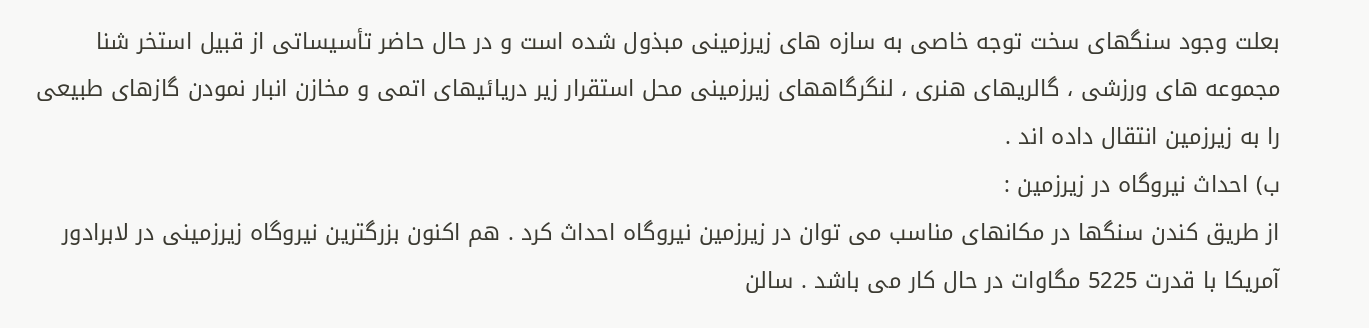بعلت وجود سنگهای سخت توجه خاصی به سازه های زیرزمینی مبذول شده است و در حال حاضر تأسیساتی از قبیل استخر شنا مجموعه های ورزشی ، گالریهای هنری ، لنگرگاههای زیرزمینی محل استقرار زیر دریائیهای اتمی و مخازن انبار نمودن گازهای طبیعی را به زیرزمین انتقال داده اند .
ب) احداث نیروگاه در زیرزمین :
از طریق کندن سنگها در مکانهای مناسب می توان در زیرزمین نیروگاه احداث کرد . هم اکنون بزرگترین نیروگاه زیرزمینی در لابرادور آمریکا با قدرت 5225 مگاوات در حال کار می باشد . سالن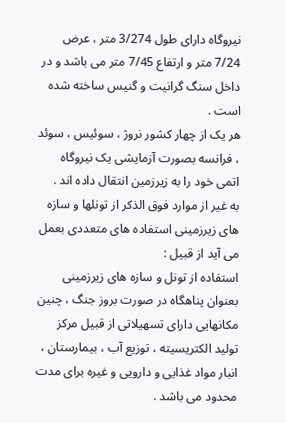نیروگاه دارای طول 3/274 متر ، عرض 7/24 متر و ارتفاع 7/45 متر می باشد و در داخل سنگ گرانیت و گنیس ساخته شده است .
هر یک از چهار کشور نروژ ، سوئیس ، سوئد ، فرانسه بصورت آزمایشی یک نیروگاه اتمی خود را به زیرزمین انتقال داده اند .
به غیر از موارد فوق الذکر از تونلها و سازه های زیرزمینی استفاده های متعددی بعمل می آید از قبیل :
استفاده از تونل و سازه های زیرزمینی بعنوان پناهگاه در صورت بروز جنگ ، چنین مکانهایی دارای تسهیلاتی از قبیل مرکز تولید الکتریسیته ، توزیع آب ، بیمارستان ، انبار مواد غذایی و دارویی و غیره برای مدت محدود می باشد .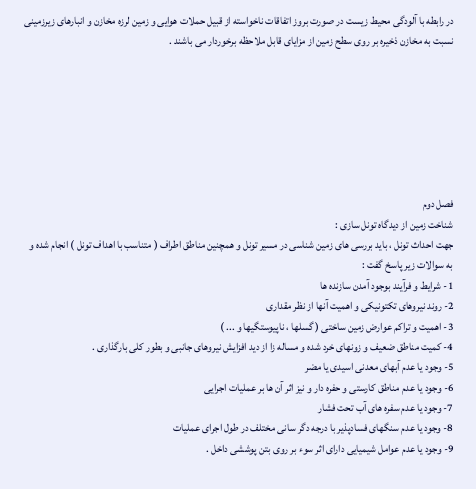در رابطه با آلودگی محیط زیست در صورت بروز اتفاقات ناخواسته از قبیل حملات هوایی و زمین لرزه مخازن و انبارهای زیرزمینی نسبت به مخازن ذخیره بر روی سطح زمین از مزایای قابل ملاحظه برخوردار می باشند .







فصل دوم
شناخت زمین از دیدگاه تونل سازی :
جهت احداث تونل ، باید بررسی های زمین شناسی در مسیر تونل و همچنین مناطق اطراف ( متناسب با اهداف تونل ) انجام شده و به سوالات زیر پاسخ گفت :
1- شرایط و فرآیند بوجود آمدن سازنده ها
2- روند نیروهای تکتونیکی و اهمیت آنها از نظر مقداری
3- اهمیت و تراکم عوارض زمین ساختی ( گسلها ، ناپیوستگیها و ... )
4- کمیت مناطق ضعیف و زونهای خرد شده و مساله زا از دید افزایش نیروهای جانبی و بطور کلی بارگذاری .
5- وجود یا عدم آبهای معدنی اسیدی یا مضر
6- وجود یا عدم مناطق کارستی و حفره دار و نیز اثر آن ها بر عملیات اجرایی
7- وجود یا عدم سفره های آب تحت فشار
8- وجود یا عدم سنگهای فسادپذیر با درجه دگر سانی مختلف در طول اجرای عملیات
9- وجود یا عدم عوامل شیمیایی دارای اثر سوء بر روی بتن پوششی داخل .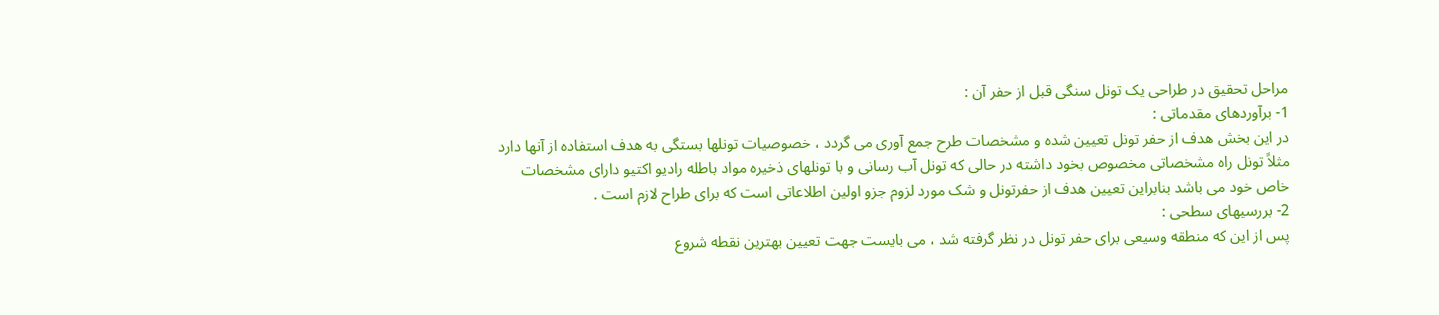مراحل تحقیق در طراحی یک تونل سنگی قبل از حفر آن :
1- برآوردهای مقدماتی :
در این بخش هدف از حفر تونل تعیین شده و مشخصات طرح جمع آوری می گردد ، خصوصیات تونلها بستگی به هدف استفاده از آنها دارد مثلاً تونل راه مشخصاتی مخصوص بخود داشته در حالی که تونل آب رسانی و با تونلهای ذخیره مواد باطله رادیو اکتیو دارای مشخصات خاص خود می باشد بنابراین تعیین هدف از حفرتونل و شک مورد لزوم جزو اولین اطلاعاتی است که برای طراح لازم است .
2- بررسیهای سطحی :
پس از این که منطقه وسیعی برای حفر تونل در نظر گرفته شد ، می بایست جهت تعیین بهترین نقطه شروع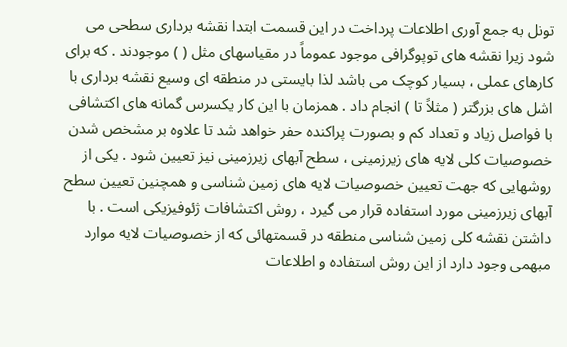تونل به جمع آوری اطلاعات پرداخت در این قسمت ابتدا نقشه برداری سطحی می شود زیرا نقشه های توپوگرافی موجود عموماً در مقیاسهای مثل ( ) موجودند . که برای کارهای عملی ، بسیار کوچک می باشد لذا بایستی در منطقه ای وسیع نقشه برداری با اشل های بزرگتر ( مثلاً تا ) انجام داد . همزمان با این کار یکسرس گمانه های اکتشافی با فواصل زیاد و تعداد کم و بصورت پراکنده حفر خواهد شد تا علاوه بر مشخص شدن خصوصیات کلی لایه های زیرزمینی ، سطح آبهای زیرزمینی نیز تعیین شود . یکی از روشهایی که جهت تعیین خصوصیات لایه های زمین شناسی و همچنین تعیین سطح آبهای زیرزمینی مورد استفاده قرار می گیرد ، روش اکتشافات ژئوفیزیکی است . با داشتن نقشه کلی زمین شناسی منطقه در قسمتهائی که از خصوصیات لایه موارد مبهمی وجود دارد از این روش استفاده و اطلاعات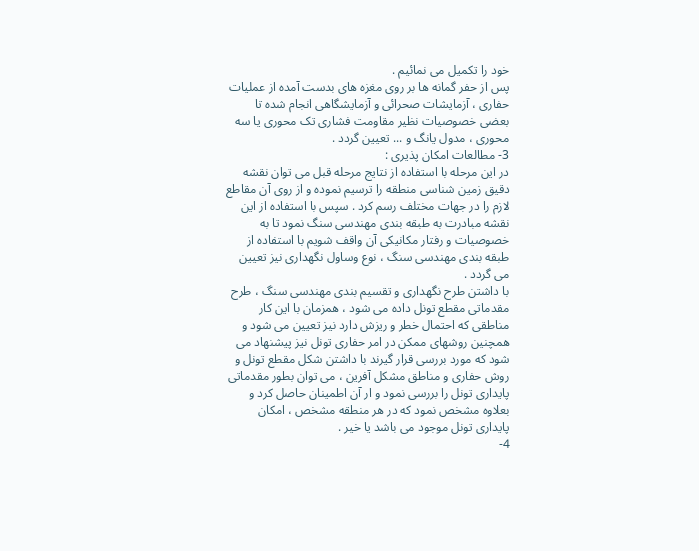خود را تکمیل می نمائیم .
پس از حفر گمانه ها بر روی مغزه های بدست آمده از عملیات حفاری ، آزمایشات صحرائی و آزمایشگاهی انجام شده تا بعضی خصوصیات نظیر مقاومت فشاری تک محوری یا سه محوری ، مدول یانگ و ... تعیین گردد .
3- مطالعات امکان پذیری :
در این مرحله با استفاده از نتایج مرحله قبل می توان نقشه دقیق زمین شناسی منطقه را ترسیم نموده و از روی آن مقاطع لازم را در جهات مختلف رسم کرد . سپس با استفاده از این نقشه مبادرت به طبقه بندی مهندسی سنگ نمود تا به خصوصیات و رفتار مکانیکی آن واقف شویم با استفاده از طبقه بندی مهندسی سنگ ، نوع وساول نگهداری نیز تعیین می گردد .
با داشتن طرح نگهداری و تقسیم بندی مهندسی سنگ ، طرح مقدماتی مقطع تونل داده می شود ، همزمان با این کار مناطقی که احتمال خطر و ریزش دارد نیز تعیین می شود و همچنین روشهای ممکن در امر حفاری تونل نیز پیشنهاد می شود که مورد بررسی قرار گیرند با داشتن شکل مقطع تونل و روش حفاری و مناطق مشکل آفرین ، می توان بطور مقدماتی پایداری تونل را بررسی نمود و ار آن اطمینان حاصل کرد و بعلاوه مشخص نمود که در هر منطقه مشخص ، امکان پایداری تونل موجود می باشد یا خیر .
4-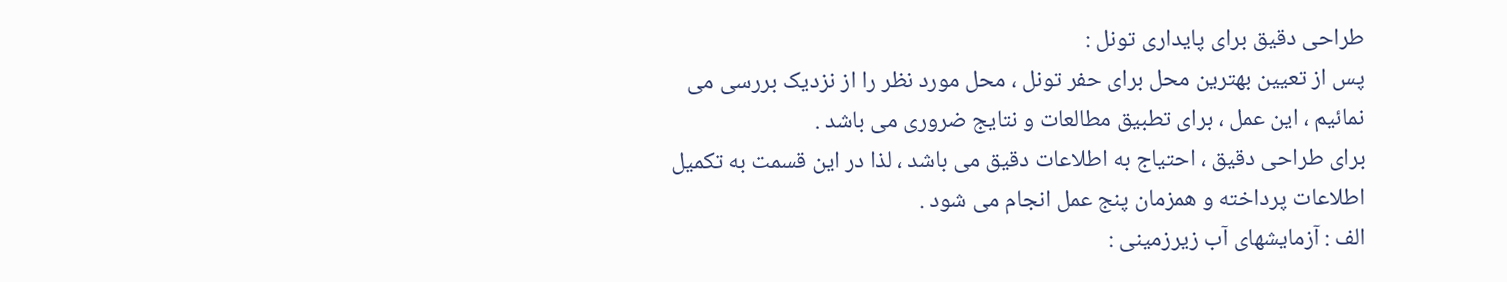طراحی دقیق برای پایداری تونل :
پس از تعیین بهترین محل برای حفر تونل ، محل مورد نظر را از نزدیک بررسی می نمائیم ، این عمل ، برای تطبیق مطالعات و نتایج ضروری می باشد .
برای طراحی دقیق ، احتیاج به اطلاعات دقیق می باشد ، لذا در این قسمت به تکمیل اطلاعات پرداخته و همزمان پنج عمل انجام می شود .
الف : آزمایشهای آب زیرزمینی :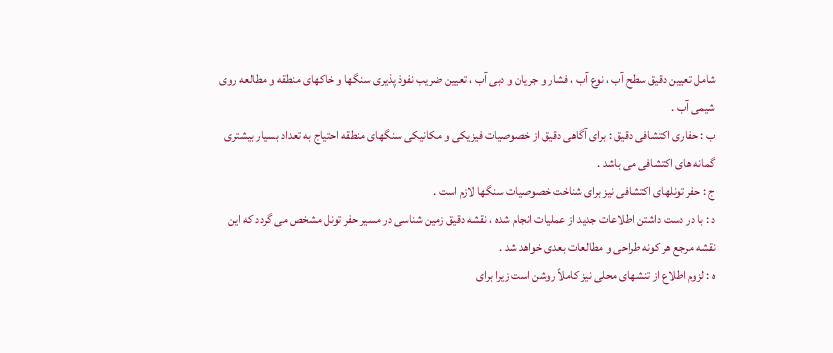شامل تعیین دقیق سطح آب ، نوع آب ، فشار و جریان و دبی آب ، تعیین ضریب نفوذ پذیری سنگها و خاکهای منطقه و مطالعه روی شیمی آب .
ب : حفاری اکتشافی دقیق : برای آگاهی دقیق از خصوصیات فیزیکی و مکانیکی سنگهای منطقه احتیاج به تعداد بسیار بیشتری گمانه های اکتشافی می باشد .
ج : حفر تونلهای اکتشافی نیز برای شناخت خصوصیات سنگها لازم است .
د : با در دست داشتن اطلاعات جدید از عملیات انجام شده ، نقشه دقیق زمین شناسی در مسیر حفر تونل مشخص می گردد که این نقشه مرجع هر کونه طراحی و مطالعات بعدی خواهد شد .
ه : لزوم اطلاع از تنشهای محلی نیز کاملاً روشن است زیرا برای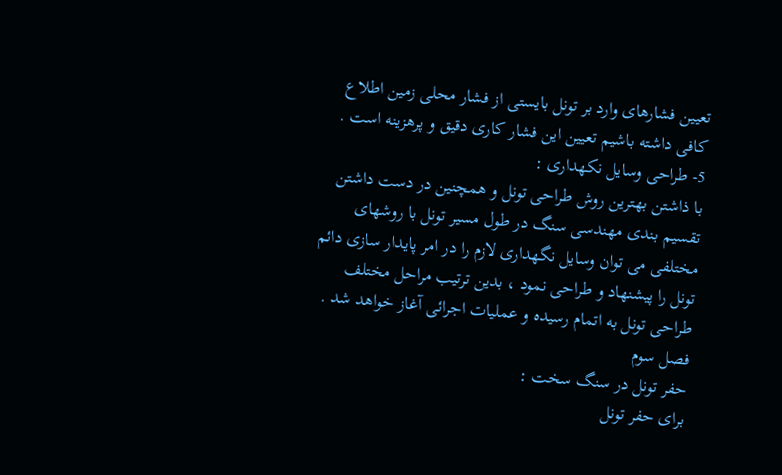تعیین فشارهای وارد بر تونل بایستی از فشار محلی زمین اطلاع کافی داشته باشیم تعیین این فشار کاری دقیق و پرهزینه است .
5- طراحی وسایل نکهداری :
با ذاشتن بهترین روش طراحی تونل و همچنین در دست داشتن تقسیم بندی مهندسی سنگ در طول مسیر تونل با روشهای مختلفی می توان وسایل نگهداری لازم را در امر پایدار سازی دائم تونل را پیشنهاد و طراحی نمود ، بدین ترتیب مراحل مختلف طراحی تونل به اتمام رسیده و عملیات اجرائی آغاز خواهد شد .
فصل سوم
حفر تونل در سنگ سخت :
برای حفر تونل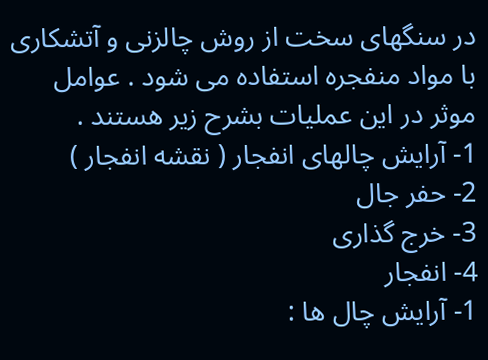در سنگهای سخت از روش چالزنی و آتشکاری با مواد منفجره استفاده می شود . عوامل موثر در این عملیات بشرح زیر هستند .
1- آرایش چالهای انفجار ( نقشه انفجار )
2- حفر جال
3- خرج گذاری
4- انفجار
1- آرایش چال ها :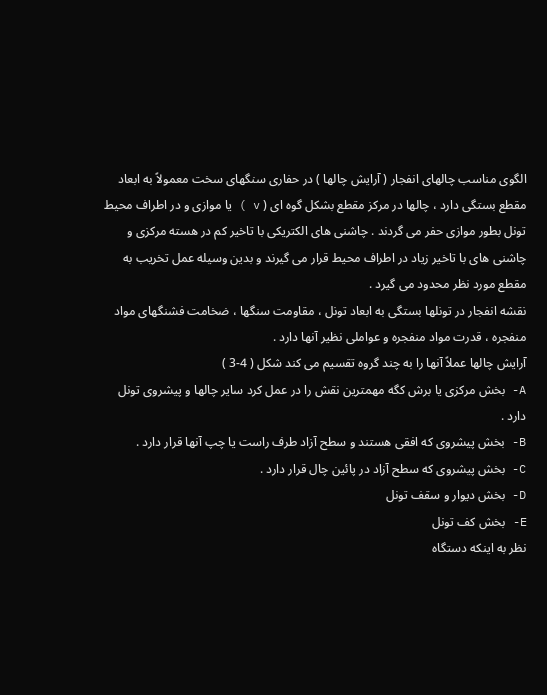الگوی مناسب چالهای انفجار ( آرایش چالها ) در حفاری سنگهای سخت معمولاً به ابعاد مقطع بستگی دارد ، چالها در مرکز مقطع بشکل گوه ای ( v ) یا موازی و در اطراف محیط تونل بطور موازی حفر می گردند . چاشنی های الکتریکی با تاخیر کم در هسته مرکزی و چاشنی های با تاخیر زیاد در اطراف محیط قرار می گیرند و بدین وسیله عمل تخریب به مقطع مورد نظر محدود می گیرد .
نقشه انفجار در تونلها بستگی به ابعاد تونل ، مقاومت سنگها ، ضخامت فشنگهای مواد منفجره ، قدرت مواد منفجره و عواملی نظیر آنها دارد .
آرایش چالها عملاً آنها را به چند گروه تقسیم می کند شکل ( 4-3 )
A- بخش مرکزی یا برش کگه مهمترین نقش را در عمل کرد سایر چالها و پیشروی تونل دارد .
B- بخش پیشروی که افقی هستند و سطح آزاد طرف راست یا چپ آنها قرار دارد .
C- بخش پیشروی که سطح آزاد در پائین چال قرار دارد .
D- بخش دیوار و سقف تونل
E- بخش کف تونل
نظر به اینکه دستگاه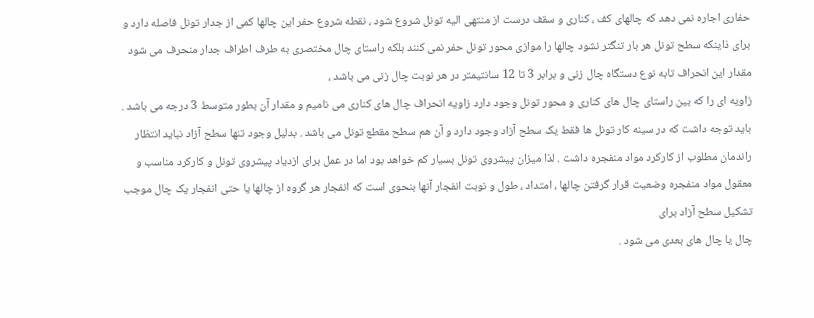حفاری اجاره نمی دهد که چالهای کف ، کناری و سقف درست از منتهی الیه تونل شروع شود ، نقطه شروع حفر این چالها کمی از جدار تونل فاصله دارد و برای ذاینکه سطح تونل هر بار تنگتر نشود چالها را موازی محور تونل حفر نمی کنند بلکه راستای چال مختصری به طرف اطراف جدار منحرف می شود مقدار این انحراف تابه نوع دستگاه چال زنی و برابر 3 تا 12 سانتیمتر در هر نوبت چال زنی می باشد ،
زاویه ای را که بین راستای چال های کناری و محور تونل وجود دارد زاویه انحراف چال های کناری می نامیم و مقدار آن بطور متوسط 3 درجه می باشد . باید توجه داشت که در سینه کار تونل ها فقط یک سطح آزاد وجود دارد و آن هم سطح مقطع تونل می باشد . بدلیل وجود تنها سطح آزاد نباید انتظار راندمان مطلوب از کارکرد مواد منفجره داشت . لذا میزان پیشروی تونل بسیار کم خواهد بود اما در عمل برای ازدیاد پیشروی تونل و کارکرد مناسب و معقول مواد منفجره وضعیت قرار گرفتن چالها ، امتداد ، طول و نوبت انفجار آنها بنحوی است که انفجار هر گروه از چالها یا حتی انفجار یک چال موجب تشکیل سطح آزاد برای
چال یا چال های بعدی می شود .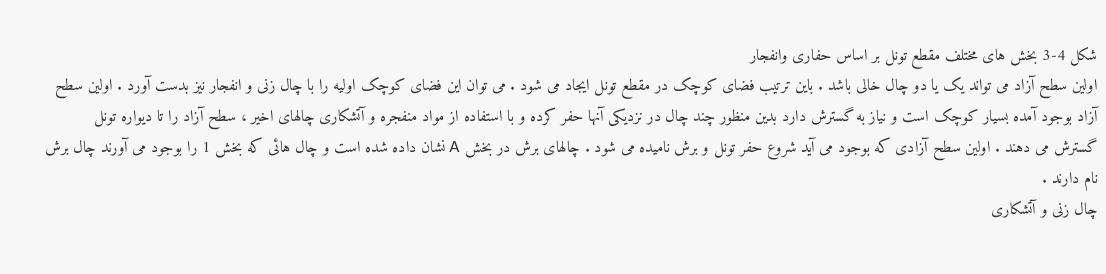شکل 4-3 بخش های مختلف مقطع تونل بر اساس حفاری وانفجار
اولین سطح آزاد می تواند یک یا دو چال خالی باشد . باین ترتیب فضای کوچک در مقطع تونل ایجاد می شود . می توان این فضای کوچک اولیه را با چال زنی و انفجار نیز بدست آورد . اولین سطح آزاد بوجود آمده بسیار کوچک است و نیاز به گسترش دارد بدین منظور چند چال در نزدیکی آنها حفر کرده و با استفاده از مواد منفجره و آتشکاری چالهای اخیر ، سطح آزاد را تا دیواره تونل گسترش می دهند . اولین سطح آزادی که بوجود می آید شروع حفر تونل و برش نامیده می شود . چالهای برش در بخش A نشان داده شده است و چال هائی که بخش 1 را بوجود می آورند چال برش نام دارند .
چال زنی و آتشکاری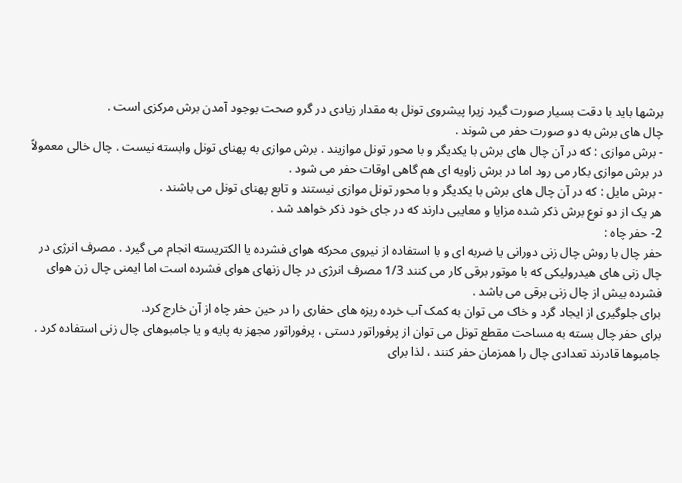برشها باید با دقت بسیار صورت گیرد زیرا پیشروی تونل به مقدار زیادی در گرو صحت بوجود آمدن برش مرکزی است .
چال های برش به دو صورت حفر می شوند .
- برش موازی : که در آن چال های برش با یکدیگر و با محور تونل موازیند . برش موازی به پهنای تونل وابسته نیست . چال خالی معمولاً در برش موازی بکار می رود اما در برش زاویه ای هم گاهی اوقات حفر می شود .
- برش مایل : که در آن چال های برش با یکدیگر و با محور تونل موازی نیستند و تابع پهنای تونل می باشند .
هر یک از دو نوع برش ذکر شده مزایا و معایبی دارند که در جای خود ذکر خواهد شد .
2- حفر چاه :
حفر چال با روش چال زنی دورانی یا ضربه ای و با استفاده از نیروی محرکه هوای فشرده یا الکتریسته انجام می گیرد . مصرف انرژی در چال زنی های هیدرولیکی که با موتور برقی کار می کنند 1/3 مصرف انرژی در چال زنهای هوای فشرده است اما ایمنی چال زن هوای فشرده بیش از چال زنی برقی می باشد .
برای جلوگیری از ایجاد گرد و خاک می توان به کمک آب خرده ریزه های حفاری را در حین حفر چاه از آن خارج کرد.
برای حفر چال بسته به مساحت مقطع تونل می توان از پرفوراتور دستی ، پرفوراتور مجهز به پایه و یا جامبوهای چال زنی استفاده کرد . جامبوها قادرند تعدادی چال را همزمان حفر کنند ، لذا برای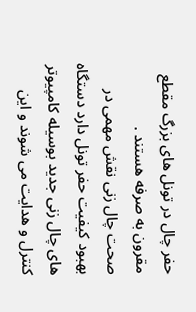حفر چال در تونل های بزرگ مقطع مقرون به صرفه هستند .
صحت چال زنی نقش مهمی در بهبود کیفیت حفر تونل دارد دستگاه های چال زنی جدید بوسیله کامپیوتر کنترل و هدایت می شوند و این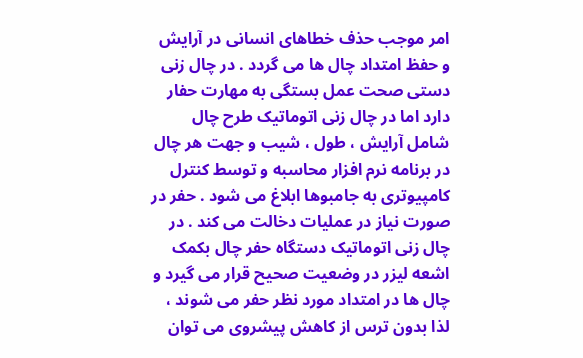امر موجب حذف خطاهای انسانی در آرایش و حفظ امتداد چال ها می گردد . در چال زنی دستی صحت عمل بستگی به مهارت حفار دارد اما در چال زنی اتوماتیک طرح چال شامل آرایش ، طول ، شیب و جهت هر چال در برنامه نرم افزار محاسبه و توسط کنترل کامپیوتری به جامبوها ابلاغ می شود . حفر در صورت نیاز در عملیات دخالت می کند . در چال زنی اتوماتیک دستگاه حفر چال بکمک اشعه لیزر در وضعیت صحیح قرار می گیرد و چال ها در امتداد مورد نظر حفر می شوند ، لذا بدون ترس از کاهش پیشروی می توان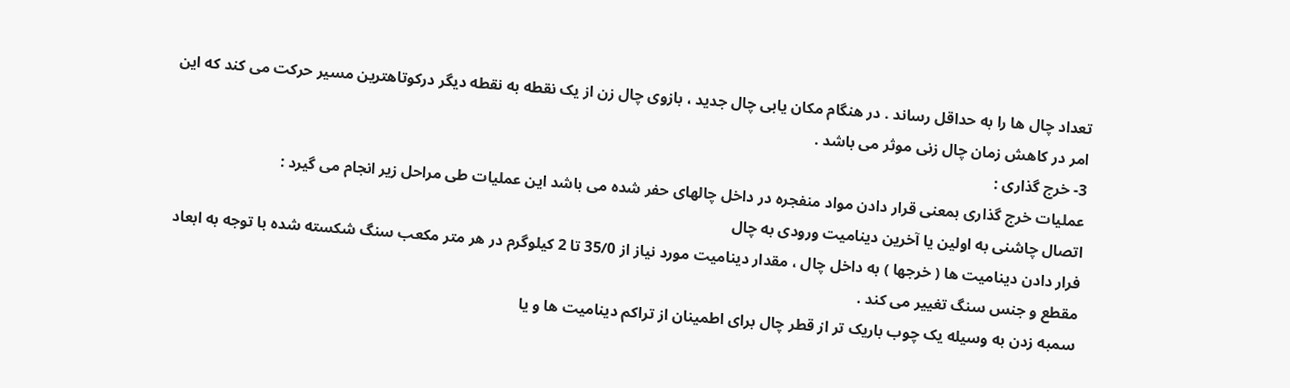تعداد چال ها را به حداقل رساند . در هنگام مکان یابی چال جدید ، بازوی چال زن از یک نقطه به نقطه دیگر درکوتاهترین مسیر حرکت می کند که این امر در کاهش زمان چال زنی موثر می باشد .
3- خرج گذاری :
عملیات خرج گذاری بمعنی قرار دادن مواد منفجره در داخل چالهای حفر شده می باشد این عملیات طی مراحل زیر انجام می گیرد :
اتصال چاشنی به اولین یا آخرین دینامیت ورودی به چال
فرار دادن دینامیت ها ( خرجها ) به داخل چال ، مقدار دینامیت مورد نیاز از 35/0 تا 2 کیلوگرم در هر متر مکعب سنگ شکسته شده با توجه به ابعاد مقطع و جنس سنگ تغییر می کند .
سمبه زدن به وسیله یک چوب باریک تر از قطر چال برای اطمینان از تراکم دینامیت ها و یا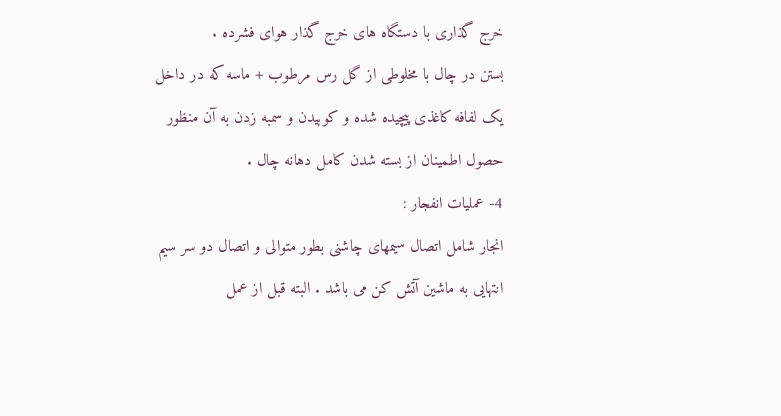خرج گذاری با دستگاه های خرج گذار هوای فشرده .
بستن در چال با مخلوطی از گل رس مرطوب + ماسه که در داخل یک لفافه کاغذی پیچیده شده و کوبیدن و سمبه زدن به آن منظور حصول اطمینان از بسته شدن کامل دهانه چال .
4- عملیات انفجار :
انجار شامل اتصال سیمهای چاشنی بطور متوالی و اتصال دو سر سیم انتهایی به ماشین آتش کن می باشد . البته قبل از عمل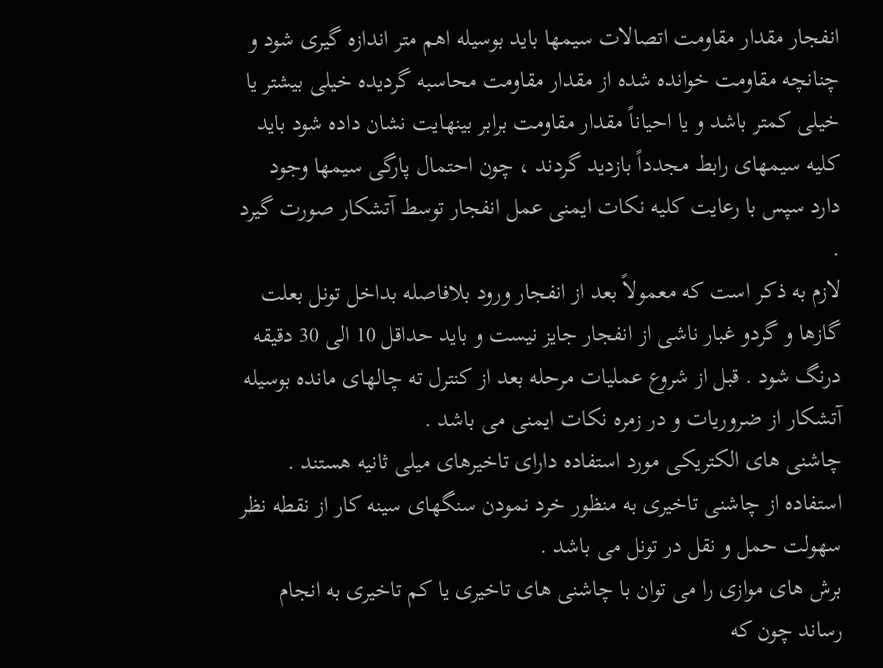انفجار مقدار مقاومت اتصالات سیمها باید بوسیله اهم متر اندازه گیری شود و چنانچه مقاومت خوانده شده از مقدار مقاومت محاسبه گردیده خیلی بیشتر یا خیلی کمتر باشد و یا احیاناً مقدار مقاومت برابر بینهایت نشان داده شود باید کلیه سیمهای رابط مجدداً بازدید گردند ، چون احتمال پارگی سیمها وجود دارد سپس با رعایت کلیه نکات ایمنی عمل انفجار توسط آتشکار صورت گیرد .
لازم به ذکر است که معمولاً بعد از انفجار ورود بلافاصله بداخل تونل بعلت گازها و گردو غبار ناشی از انفجار جایز نیست و باید حداقل 10 الی 30 دقیقه درنگ شود . قبل از شروع عملیات مرحله بعد از کنترل ته چالهای مانده بوسیله آتشکار از ضروریات و در زمره نکات ایمنی می باشد .
چاشنی های الکتریکی مورد استفاده دارای تاخیرهای میلی ثانیه هستند . استفاده از چاشنی تاخیری به منظور خرد نمودن سنگهای سینه کار از نقطه نظر سهولت حمل و نقل در تونل می باشد .
برش های موازی را می توان با چاشنی های تاخیری یا کم تاخیری به انجام رساند چون که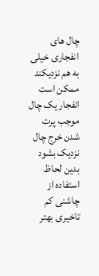چال های انفجاری خیلی به هم نزدیکند ممکن است انفجار یک چال موجب پرت شدن خرج چال نزدیک بشود بدین لحاظ استفاده از چاشنی کم تاخیری بهتر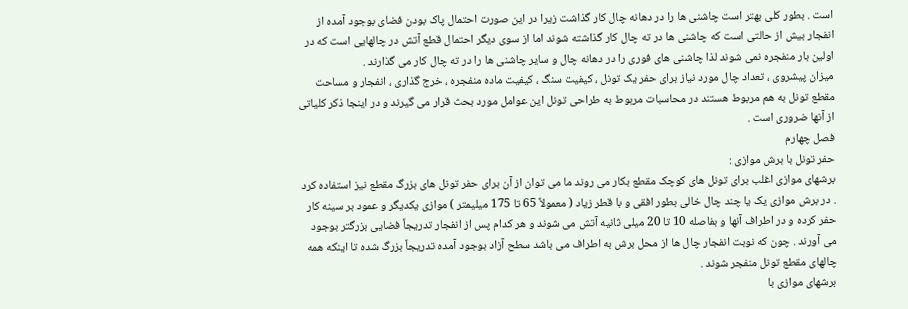است . بطور کلی بهتر است چاشنی ها را در دهانه چال کار گذاشت زیرا در این صورت احتمال پاک بودن فضای بوجود آمده از انفجار بیش از حالتی است که چاشنی ها در ته چال کار گذاشته شوند اما از سوی دیگر احتمال قطع آتش در چالهایی است که در اولین بار منفجره نمی شوند لذا چاشنی های فوری را در دهانه چال و سایر چاشنی ها را در ته چال کار می گذارند .
میزان پیشروی ، تعداد چال مورد نیاز برای حفر یک تونل ، کیفیت سنگ ، کیفیت ماده منفجره ، خرج گذاری ، انفجار و مساحت مقطع تونل به هم مربوط هستند در محاسبات مربوط به طراحی تونل این عوامل مورد بحث قرار می گیرند و در اینجا ذکر کلیاتی از آنها ضروری است .
فصل چهارم
حفر تونل با برش موازی :
برشهای موازی اغلب برای تونل های کوچک مقطع بکار می روند ما می توان از آن برای حفر تونل های بزرگ مقطع نیز استفاده کرد . در برش موازی یک یا چند چال خالی بطور افقی و با قطر زیاد ( معمولاً 65 تا 175 میلیمتر ) موازی یکدیگر و عمود بر سینه کار حفر کرده و در اطراف آنها و بفاصله 10 تا 20 میلی ثانیه آتش می شوند و هر کدام پس از انفجار تدریجاً فضایی بزرگتر بوجود می آورند . چون که نوبت انفجار چال ها از محل برش به اطراف می باشد سطح آزاد بوجود آمده تدریجاً بزرگ شده تا اینکه همه چالهای مقطع تونل منفجر شوند .
برشهای موازی با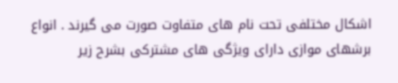اشکال مختلفی تحت نام های متفاوت صورت می گیرند . انواع برشهای موازی دارای ویژگی های مشترکی بشرح زیر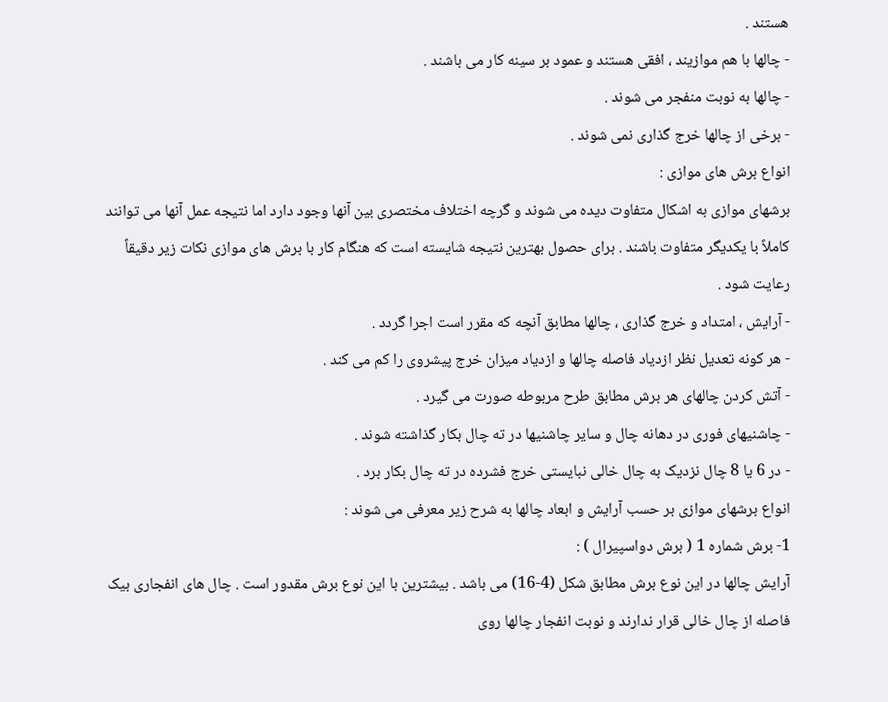هستند .
- چالها با هم موازیند ، افقی هستند و عمود بر سینه کار می باشند .
- چالها به نوبت منفجر می شوند .
- برخی از چالها خرج گذاری نمی شوند .
انواع برش های موازی :
برشهای موازی به اشکال متفاوت دیده می شوند و گرچه اختلاف مختصری بین آنها وجود دارد اما نتیجه عمل آنها می توانند کاملاً با یکدیگر متفاوت باشند . برای حصول بهترین نتیجه شایسته است که هنگام کار با برش های موازی نکات زیر دقیقاً رعایت شود .
- آرایش ، امتداد و خرج گذاری ، چالها مطابق آنچه که مقرر است اجرا گردد .
- هر کونه تعدیل نظر ازدیاد فاصله چالها و ازدیاد میزان خرج پیشروی را کم می کند .
- آتش کردن چالهای هر برش مطابق طرح مربوطه صورت می گیرد .
- چاشنیهای فوری در دهانه چال و سایر چاشنیها در ته چال بکار گذاشته شوند .
- در 6 یا 8 چال نزدیک به چال خالی نبایستی خرج فشرده در ته چال بکار برد .
انواع برشهای موازی بر حسب آرایش و ابعاد چالها به شرح زیر معرفی می شوند :
1- برش شماره 1 ( برش دواسپیرال ) :
آرایش چالها در این نوع برش مطابق شکل (4-16) می باشد . بیشترین با این نوع برش مقدور است . چال های انفجاری بیک فاصله از چال خالی قرار ندارند و نوبت انفجار چالها روی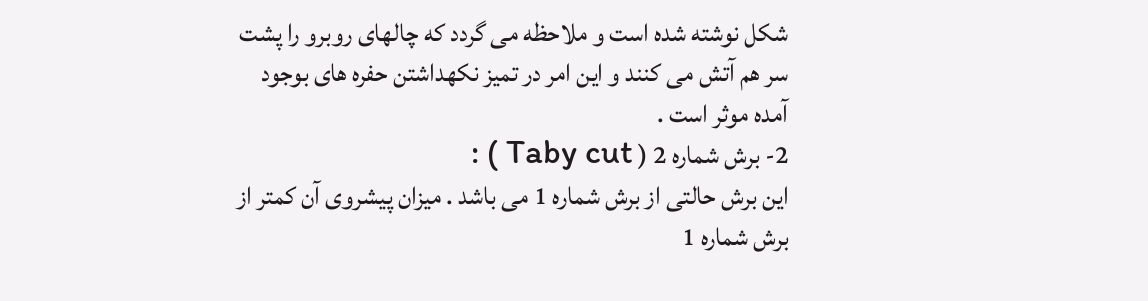شکل نوشته شده است و ملاحظه می گردد که چالهای روبرو را پشت سر هم آتش می کنند و این امر در تمیز نکهداشتن حفره های بوجود آمده موثر است .
2- برش شماره 2 ( Taby cut ) :
این برش حالتی از برش شماره 1 می باشد . میزان پیشروی آن کمتر از برش شماره 1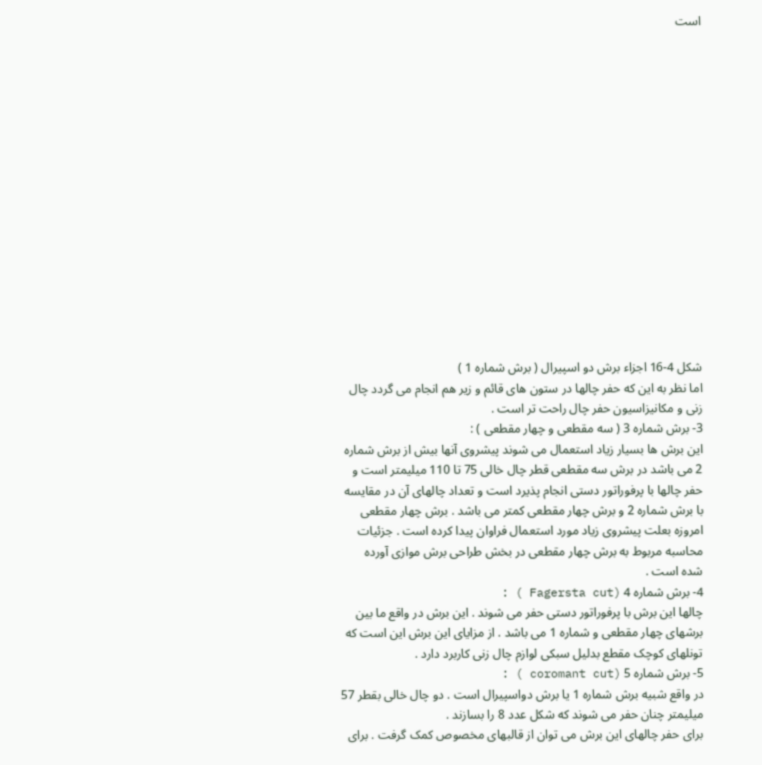است
















شکل 4-16 اجزاء برش دو اسپیرال ( برش شماره 1 )
اما نظر به این که حفر چالها در ستون های قائم و زیر هم انجام می گردد چال زنی و مکانیزاسیون حفر چال راحت تر است .
3- برش شماره 3 ( سه مقطعی و چهار مقطعی ) :
این برش ها بسیار زیاد استعمال می شوند پیشروی آنها بیش از برش شماره 2 می باشد در برش سه مقطعی قطر چال خالی 75 تا 110 میلیمتر است و حفر چالها با پرفوراتور دستی انجام پذیرد است و تعداد چالهای آن در مقایسه با برش شماره 2 و برش چهار مقطعی کمتر می باشد . برش چهار مقطعی امروزه بعلت پیشروی زیاد مورد استعمال فراوان پیدا کرده است . جزئیات محاسبه مربوط به برش چهار مقطعی در بخش طراحی برش موازی آورده شده است .
4- برش شماره 4 (Fagersta cut ) :
چالها این برش با پرفوراتور دستی حفر می شوند . این برش در واقع ما بین برشهای چهار مقطعی و شماره 1 می باشد . از مزایای این برش این است که تونلهای کوچک مقطع بدلیل سبکی لوازم چال زنی کاربرد دارد .
5- برش شماره 5 (coromant cut ) :
در واقع شبیه برش شماره 1 یا برش دواسپیرال است . دو چال خالی بقطر 57 میلیمتر چنان حفر می شوند که شکل عدد 8 را بسازند .
برای حفر چالهای این برش می توان از قالبهای مخصوص کمک گرفت . برای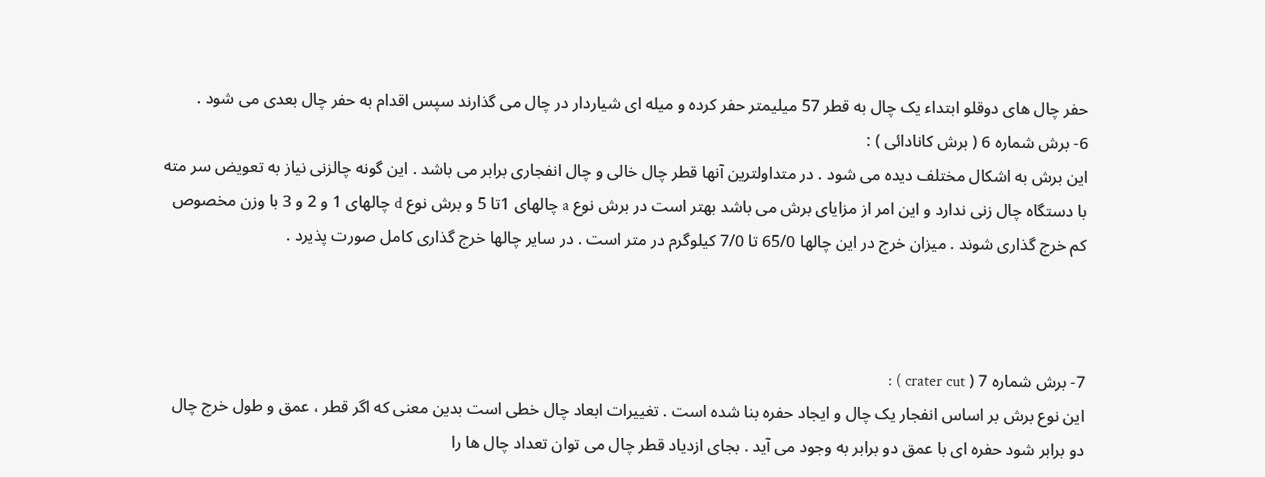حفر چال های دوقلو ابتداء یک چال به قطر 57 میلیمتر حفر کرده و میله ای شیاردار در چال می گذارند سپس اقدام به حفر چال بعدی می شود .
6- برش شماره 6 ( برش کانادائی ) :
این برش به اشکال مختلف دیده می شود . در متداولترین آنها قطر چال خالی و چال انفجاری برابر می باشد . این گونه چالزنی نیاز به تعویض سر مته با دستگاه چال زنی ندارد و این امر از مزایای برش می باشد بهتر است در برش نوع a چالهای 1تا 5 و برش نوع d چالهای 1 و 2 و 3 با وزن مخصوص کم خرج گذاری شوند . میزان خرج در این چالها 65/0 تا 7/0 کیلوگرم در متر است . در سایر چالها خرج گذاری کامل صورت پذیرد .



7- برش شماره 7 ( crater cut ) :
این نوع برش بر اساس انفجار یک چال و ایجاد حفره بنا شده است . تغییرات ابعاد چال خطی است بدین معنی که اگر قطر ، عمق و طول خرج چال دو برابر شود حفره ای با عمق دو برابر به وجود می آید . بجای ازدیاد قطر چال می توان تعداد چال ها را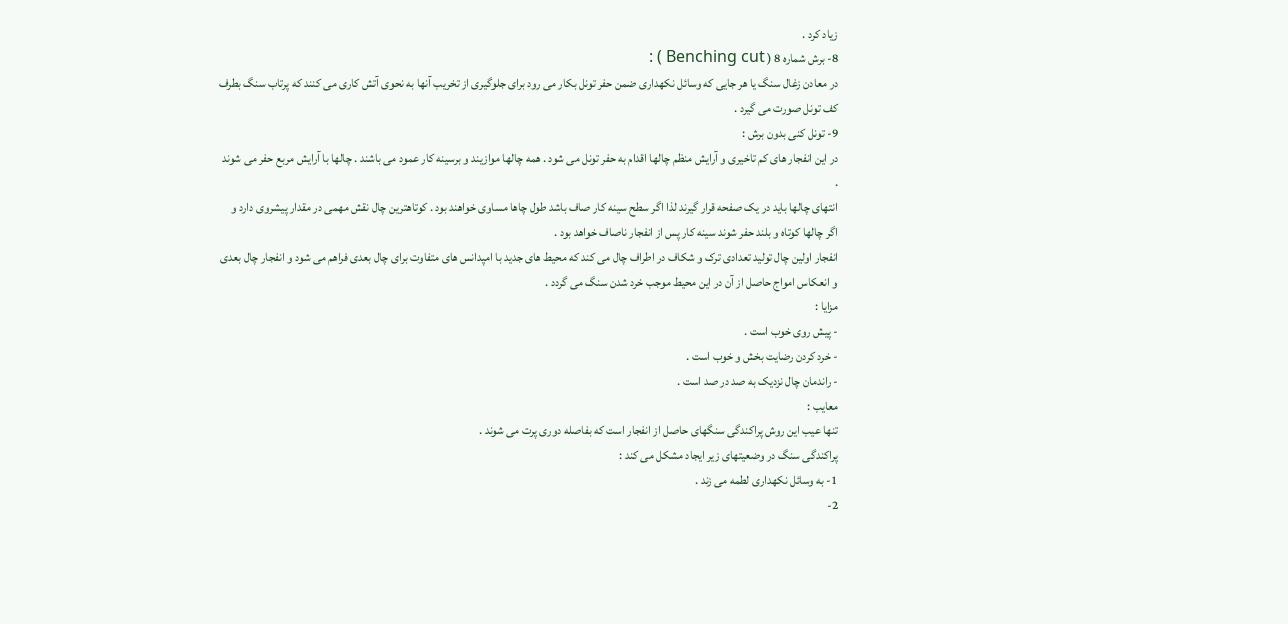زیاد کرد .
8- برش شماره 8 ( Benching cut ) :
در معادن زغال سنگ یا هر جایی که وسائل نکهداری ضمن حفر تونل بکار می رود برای جلوگیری از تخریب آنها به نحوی آتش کاری می کنند که پرتاب سنگ بطرف کف تونل صورت می گیرد .
9- تونل کنی بدون برش :
در این انفجار های کم تاخیری و آرایش منظم چالها اقدام به حفر تونل می شود . همه چالها موازیند و برسینه کار عمود می باشند . چالها با آرایش مربع حفر می شوند .
انتهای چالها باید در یک صفحه قرار گیرند لذا اگر سطح سینه کار صاف باشد طول چاها مساوی خواهند بود . کوتاهترین چال نقش مهمی در مقدار پیشروی دارد و اگر چالها کوتاه و بلند حفر شوند سینه کار پس از انفجار ناصاف خواهد بود .
انفجار اولین چال تولید تعدادی ترک و شکاف در اطراف چال می کند که محیط های جدید با امپدانس های متفاوت برای چال بعدی فراهم می شود و انفجار چال بعدی و انعکاس امواج حاصل از آن در این محیط موجب خرد شدن سنگ می گردد .
مزایا :
- پیش روی خوب است .
- خرد کردن رضایت بخش و خوب است .
- راندمان چال نزدیک به صد در صد است .
معایب :
تنها عیب این روش پراکندگی سنگهای حاصل از انفجار است که بفاصله دوری پرت می شوند .
پراکندگی سنگ در وضعیتهای زیر ایجاد مشکل می کند :
1- به وسائل نکهداری لطمه می زند .
2-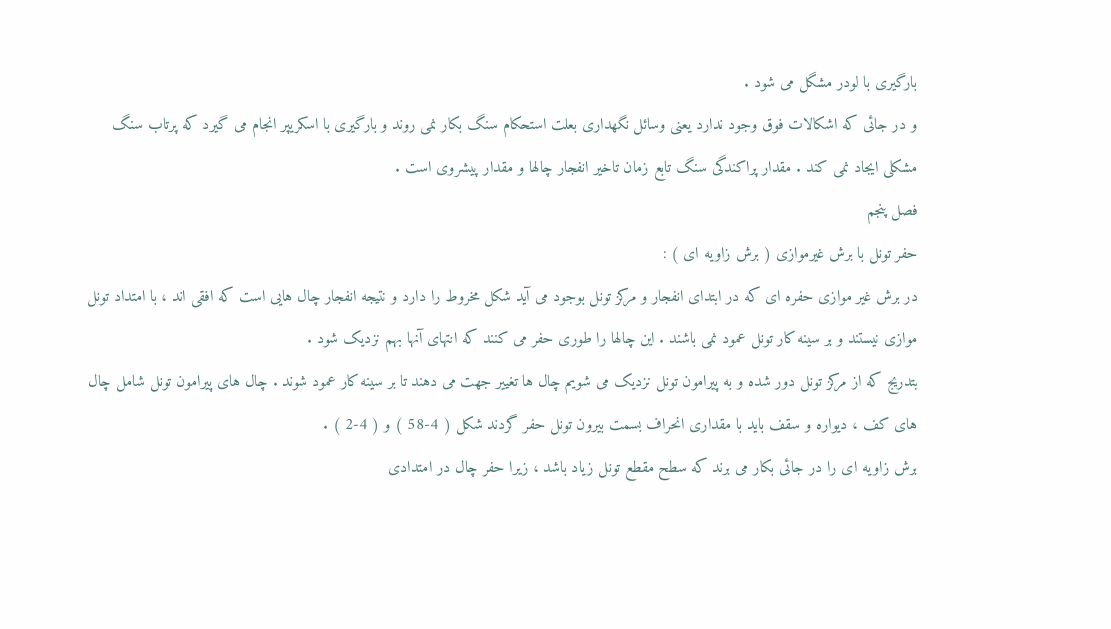بارگیری با لودر مشگل می شود .
و در جائی که اشکالات فوق وجود ندارد یعنی وسائل نگهداری بعلت استحکام سنگ بکار نمی روند و بارگیری با اسکریپر انجام می گیرد که پرتاب سنگ مشکلی ایجاد نمی کند . مقدار پراکندگی سنگ تابع زمان تاخیر انفجار چالها و مقدار پیشروی است .
فصل پنجم
حفر تونل با برش غیرموازی ( برش زاویه ای ) :
در برش غیر موازی حفره ای که در ابتدای انفجار و مرکز تونل بوجود می آید شکل مخروط را دارد و نتیجه انفجار چال هایی است که افقی اند ، با امتداد تونل موازی نیستند و بر سینه کار تونل عمود نمی باشند . این چالها را طوری حفر می کنند که انتهای آنها بهم نزدیک شود .
بتدریج که از مرکز تونل دور شده و به پیرامون تونل نزدیک می شویم چال ها تغییر جهت می دهند تا بر سینه کار عمود شوند . چال های پیرامون تونل شامل چال های کف ، دیواره و سقف باید با مقداری انحراف بسمت بیرون تونل حفر گردند شکل ( 4-58 ) و ( 4-2 ) .
برش زاویه ای را در جائی بکار می برند که سطح مقطع تونل زیاد باشد ، زیرا حفر چال در امتدادی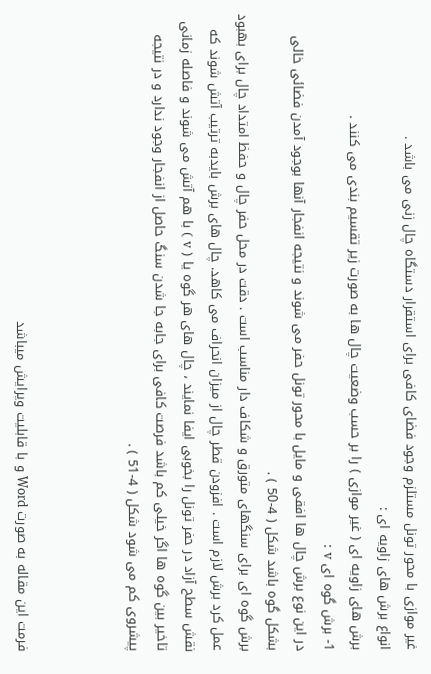غیر موازی با محور تونل مستلزم وجود فضای کافی برای استقرار دستگاه چال زنی می باشد .
انواع برش های زاویه ای :
برش های زاویه ای ( غیر موازی ) را بر حسب وضعیت چال ها به صورت زیر تقسیم بندی می کنند .
1- برش گوه ای v :
در این نوع برش چال ها افقی و مایل با محور تونل حفر می شوند و نتیجه انفجار آنها بوجود آمدن فضائی خالی بشکل گوه باشد شکل ( 4-50 ) .
برش گوه ای برای سنگهای متورق و شکاف دار مناسب است . دقت در محل حفر چال و حفظ امتداد چال برای بهبود عمل کرد برش لازم است . افزودن قطر چال از میزان انحراف می کاهد. چال های برش بایدبه ترتیب آتش شوند که نقش سطح آزاد در حفر تونل را بخوبی ایفا نمایند ، چال های هر گوه یا ( v ) با هم آتش می شوند و فاصله زمانی تاخیر بین گوه ها اگر خیلی کم باشد فرصت کافی برای جابه جا شدن سنگ حاصل از انفجار وجود ندارد و در نتیجه پیشروی کم می شود شکل ( 4-51 ) .



فرمت این مقاله به صورت Word و با قابلیت ویرایش میباشد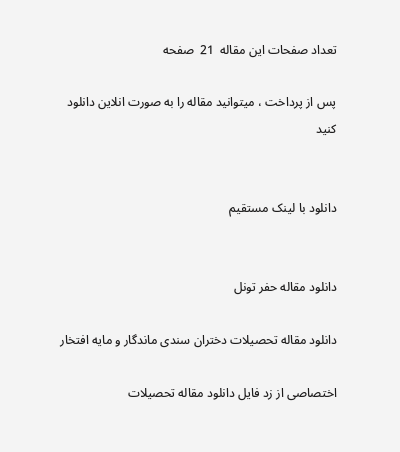تعداد صفحات این مقاله  21  صفحه

پس از پرداخت ، میتوانید مقاله را به صورت انلاین دانلود کنید


دانلود با لینک مستقیم


دانلود مقاله حفر تونل

دانلود مقاله تحصیلات دختران سندی ماندگار و مایه افتخار

اختصاصی از زد فایل دانلود مقاله تحصیلات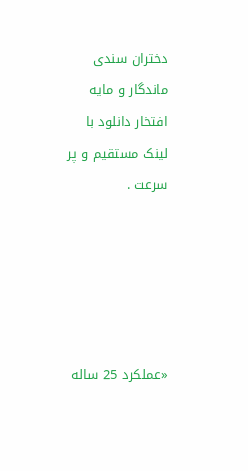دختران سندی ماندگار و مایه افتخار دانلود با لینک مستقیم و پر سرعت .





«عملکرد 25 ساله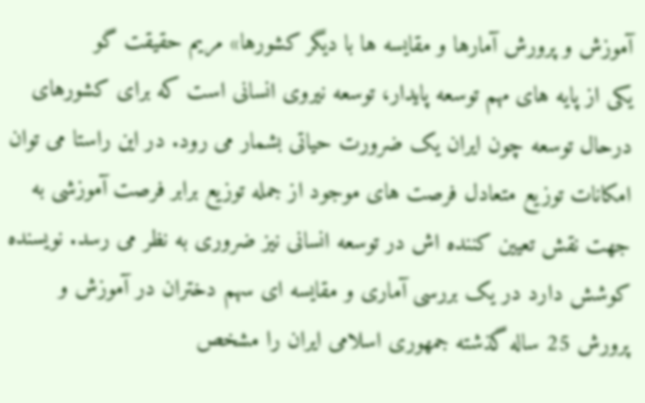آموزش و پرورش آمارها و مقایسه ها با دیگر کشورها» مریم حقیقت گو
یکی از پایه های مهم توسعه پایدار، توسعه نیروی انسانی است که برای کشورهای درحال توسعه چون ایران یک ضرورت حیاتی بشمار می رود. در این راستا می توان امکانات توزیع متعادل فرصت های موجود از جمله توزیع برابر فرصت آموزشی به جهت نقش تعیین کننده اش در توسعه انسانی نیز ضروری به نظر می رسد. نویسنده کوشش دارد در یک بررسی آماری و مقایسه ای سهم دختران در آموزش و پرورش 25 ساله گذشته جمهوری اسلامی ایران را مشخص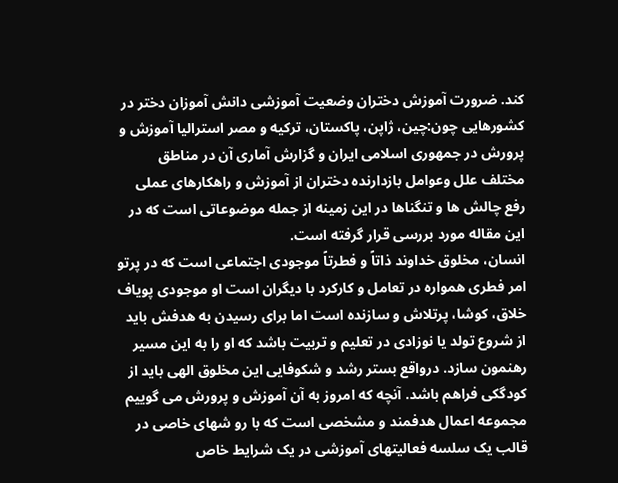کند. ضرورت آموزش دختران وضعیت آموزشی دانش آموزان دختر در کشورهایی چون:چین، ژاپن، پاکستان، ترکیه و مصر استرالیا آموزش و پرورش در جمهوری اسلامی ایران و گزارش آماری آن در مناطق مختلف علل وعوامل بازدارنده دختران از آموزش و راهکارهای عملی رفع چالش ها و تنگناها در این زمینه از جمله موضوعاتی است که در این مقاله مورد بررسی قرار گرفته است.
انسان، مخلوق خداوند ذاتاً و فطرتاً موجودی اجتماعی است که در پرتو امر فطری همواره در تعامل و کارکرد با دیگران است او موجودی پویاف خلاق، کوشا، پرتلاش و سازنده است اما برای رسیدن به هدفش باید از شروع تولد یا نوزادی در تعلیم و تربیت باشد که او را به این مسیر رهنمون سازد. درواقع بستر رشد و شکوفایی این مخلوق الهی باید از کودگکی فراهم باشد. آنچه که امروز به آن آموزش و پرورش می گوییم مجموعه اعمال هدفمند و مشخصی است که با رو شهای خاصی در قالب یک سلسه فعالیتهای آموزشی در یک شرایط خاص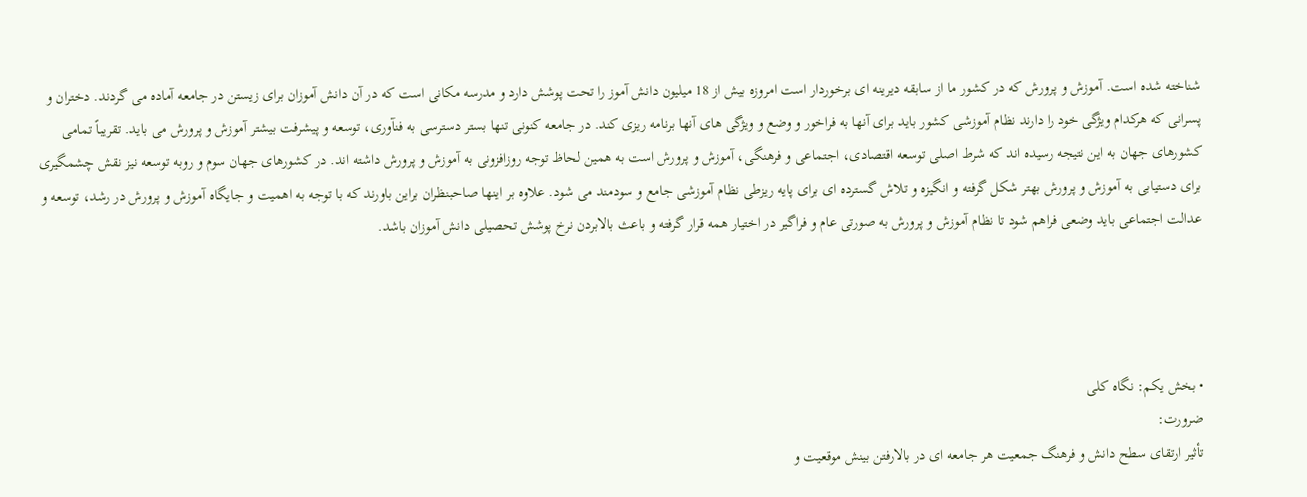شناخته شده است. آموزش و پرورش که در کشور ما از سابقه دیرینه ای برخوردار است امروزه بیش از 18 میلیون دانش آموز را تحت پوشش دارد و مدرسه مکانی است که در آن دانش آموزان برای زیستن در جامعه آماده می گردند. دختران و پسرانی که هرکدام ویژگی خود را دارند نظام آموزشی کشور باید برای آنها به فراخور و وضع و ویژگی های آنها برنامه ریزی کند. در جامعه کنونی تنها بستر دسترسی به فنآوری، توسعه و پیشرفت بیشتر آموزش و پرورش می باید. تقریباً تمامی کشورهای جهان به این نتیجه رسیده اند که شرط اصلی توسعه اقتصادی، اجتماعی و فرهنگی، آموزش و پرورش است به همین لحاظ توجه روزافزونی به آموزش و پرورش داشته اند. در کشورهای جهان سوم و روبه توسعه نیز نقش چشمگیری برای دستیابی به آموزش و پرورش بهتر شکل گرفته و انگیزه و تلاش گسترده ای برای پایه ریزطی نظام آموزشی جامع و سودمند می شود. علاوه بر اینها صاحبنظران براین باورند که با توجه به اهمیت و جایگاه آموزش و پرورش در رشد، توسعه و عدالت اجتماعی باید وضعی فراهم شود تا نظام آموزش و پرورش به صورتی عام و فراگیر در اختیار همه قرار گرفته و باعث بالابردن نرخ پوشش تحصیلی دانش آموزان باشد.




• بخش یکم: نگاه کلی
ضرورت:
تأثیر ارتقای سطح دانش و فرهنگ جمعیت هر جامعه ای در بالارفتن بینش موقعیت و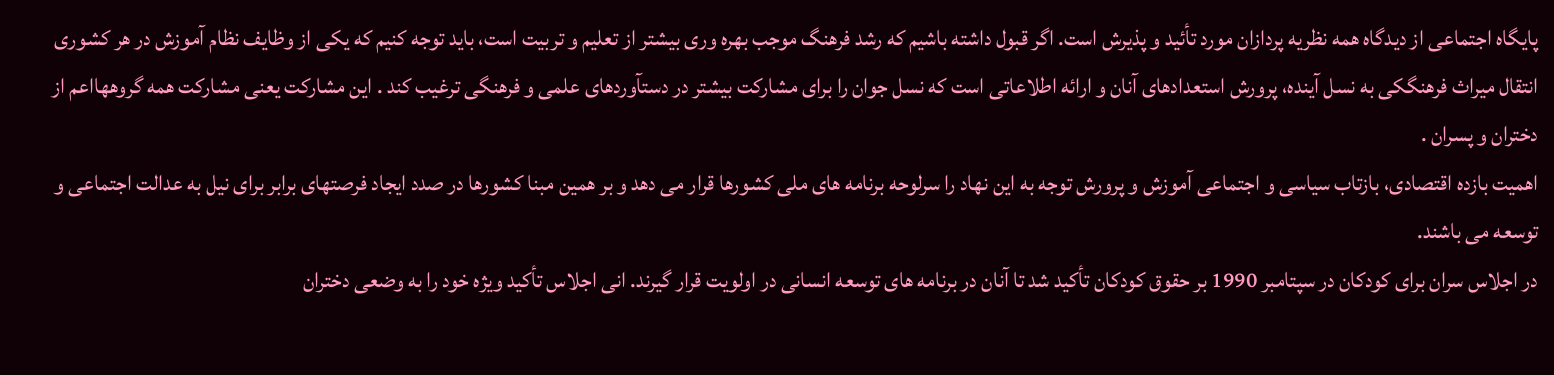پایگاه اجتماعی از دیدگاه همه نظریه پردازان مورد تأئید و پذیرش است. اگر قبول داشته باشیم که رشد فرهنگ موجب بهره وری بیشتر از تعلیم و تربیت است، باید توجه کنیم که یکی از وظایف نظام آموزش در هر کشوری انتقال میراث فرهنگکی به نسل آینده، پرورش استعدادهای آنان و ارائه اطلاعاتی است که نسل جوان را برای مشارکت بیشتر در دستآوردهای علمی و فرهنگی ترغیب کند . این مشارکت یعنی مشارکت همه گروههااعم از دختران و پسران .
اهمیت بازده اقتصادی، بازتاب سیاسی و اجتماعی آموزش و پرورش توجه به این نهاد را سرلوحه برنامه های ملی کشورها قرار می دهد و بر همین مبنا کشورها در صدد ایجاد فرصتهای برابر برای نیل به عدالت اجتماعی و توسعه می باشند.
در اجلاس سران برای کودکان در سپتامبر 1990 بر حقوق کودکان تأکید شد تا آنان در برنامه های توسعه انسانی در اولویت قرار گیرند. انی اجلاس تأکید ویژه خود را به وضعی دختران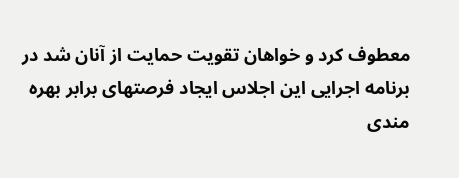معطوف کرد و خواهان تقویت حمایت از آنان شد در برنامه اجرایی این اجلاس ایجاد فرصتهای برابر بهره مندی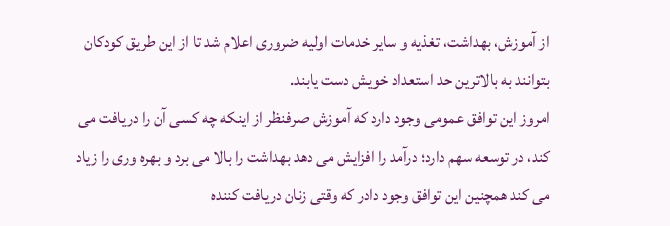از آموزش، بهداشت، تغذیه و سایر خدمات اولیه ضروری اعلام شد تا از این طریق کودکان بتوانند به بالاترین حد استعداد خویش دست یابند.
امروز این توافق عمومی وجود دارد که آموزش صرفنظر از اینکه چه کسی آن را دریافت می کند، در توسعه سهم دارد؛ درآمد را افزایش می دهد بهداشت را بالا می برد و بهره وری را زیاد می کند همچنین این توافق وجود دادر که وقتی زنان دریافت کننده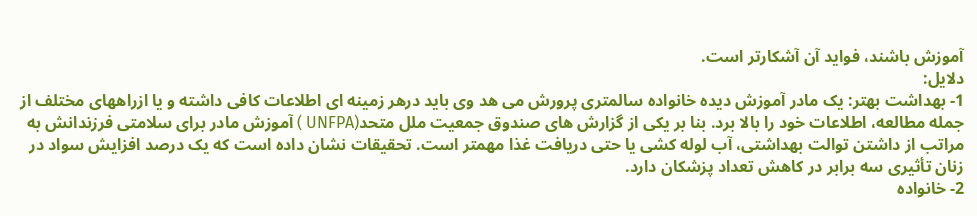آموزش باشند، فواید آن آشکارتر است.
دلایل:
1- بهداشت بهتر: یک مادر آموزش دیده خانواده سالمتری پرورش می هد وی باید درهر زمینه ای اطلاعات کافی داشته و یا ازراههای مختلف از جمله مطالعه، اطلاعات خود را بالا برد. بنا بر یکی از گزارش های صندوق جمعیت ملل متحد(UNFPA ) آموزش مادر برای سلامتی فرزندانش به مراتب از داشتن توالت بهداشتی، آب لوله کشی یا حتی دریافت غذا مهمتر است. تحقیقات نشان داده است که یک درصد افزایش سواد در زنان تأثیری سه برابر در کاهش تعداد پزشکان دارد.
2- خانواده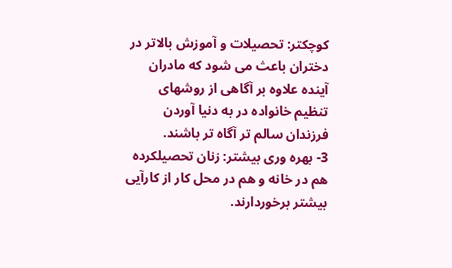کوچکتر: تحصیلات و آموزش بالاتر در دختران باعث می شود که مادران آینده علاوه بر آگاهی از روشهای تنظیم خانواده در به دنیا آوردن فرزندان سالم تر آگاه تر باشند.
3- بهره وری بیشتر: زنان تحصیلکرده هم در خانه و هم در محل کار از کارآیی بیشتر برخوردارند.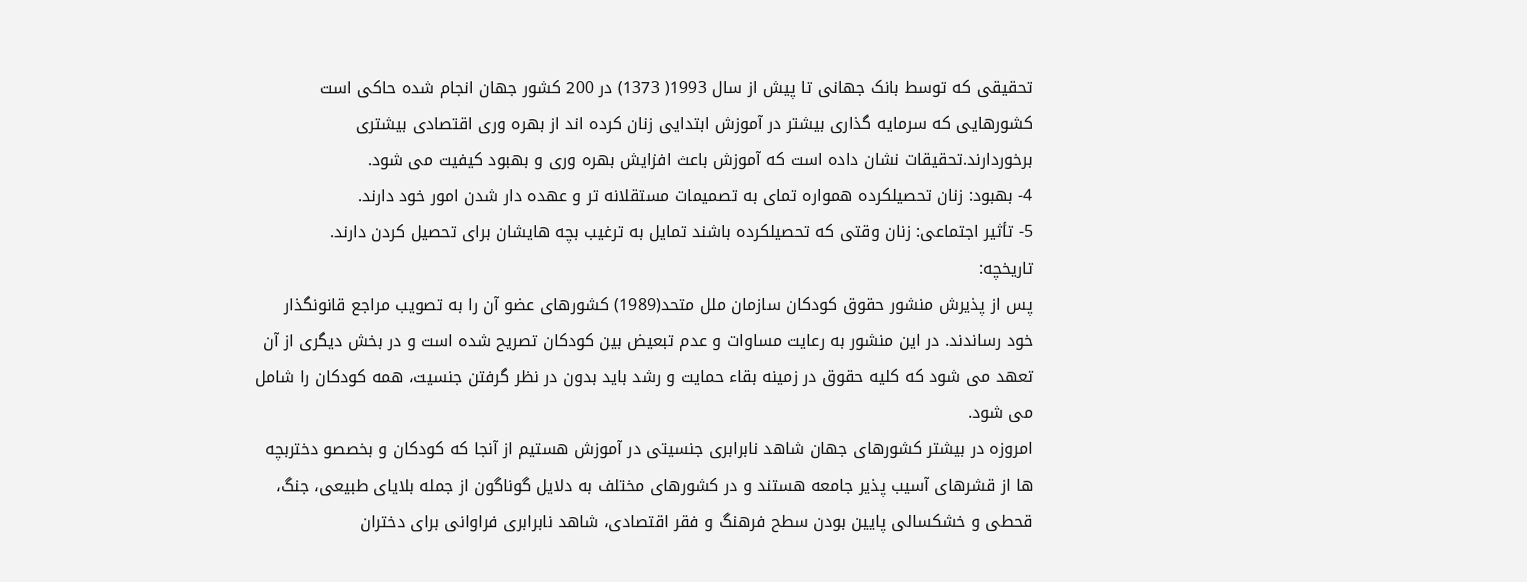تحقیقی که توسط بانک جهانی تا پیش از سال 1993( 1373) در 200 کشور جهان انجام شده حاکی است کشورهایی که سرمایه گذاری بیشتر در آموزش ابتدایی زنان کرده اند از بهره وری اقتصادی بیشتری برخوردارند.تحقیقات نشان داده است که آموزش باعث افزایش بهره وری و بهبود کیفیت می شود.
4- بهبود: زنان تحصیلکرده همواره تمای به تصمیمات مستقلانه تر و عهده دار شدن امور خود دارند.
5- تأثیر اجتماعی: زنان وقتی که تحصیلکرده باشند تمایل به ترغیب بچه هایشان برای تحصیل کردن دارند.
تاریخچه:
پس از پذیرش منشور حقوق کودکان سازمان ملل متحد(1989) کشورهای عضو آن را به تصویب مراجع قانونگذار خود رساندند. در این منشور به رعایت مساوات و عدم تبعیض بین کودکان تصریح شده است و در بخش دیگری از آن تعهد می شود که کلیه حقوق در زمینه بقاء حمایت و رشد باید بدون در نظر گرفتن جنسیت، همه کودکان را شامل می شود.
امروزه در بیشتر کشورهای جهان شاهد نابرابری جنسیتی در آموزش هستیم از آنجا که کودکان و بخصصو دختربچه ها از قشرهای آسیب پذیر جامعه هستند و در کشورهای مختلف به دلایل گوناگون از جمله بلایای طبیعی، جنگ، قحطی و خشکسالی پایین بودن سطح فرهنگ و فقر اقتصادی، شاهد نابرابری فراوانی برای دختران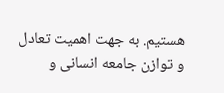هستیم. به جهت اهمیت تعادل و توازن جامعه انسانی و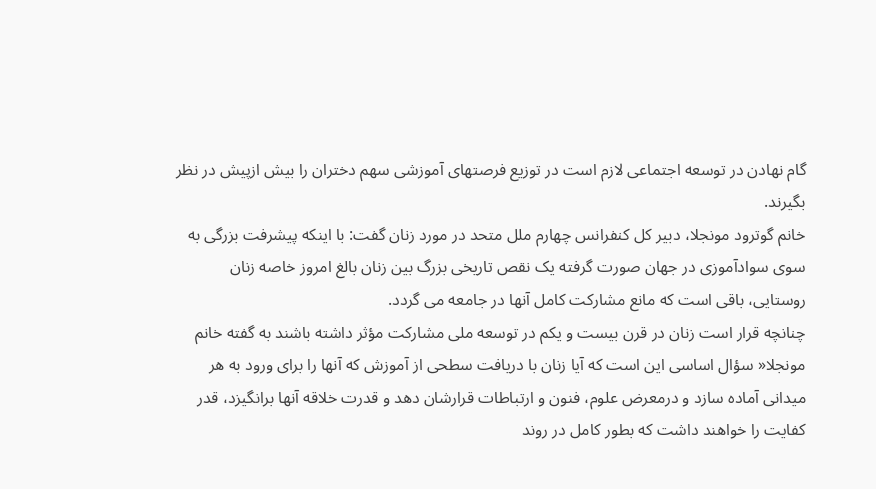گام نهادن در توسعه اجتماعی لازم است در توزیع فرصتهای آموزشی سهم دختران را بیش ازپیش در نظر بگیرند.
خانم گوترود مونجلا، دبیر کل کنفرانس چهارم ملل متحد در مورد زنان گفت: با اینکه پیشرفت بزرگی به سوی سوادآموزی در جهان صورت گرفته یک نقص تاریخی بزرگ بین زنان بالغ امروز خاصه زنان روستایی، باقی است که مانع مشارکت کامل آنها در جامعه می گردد.
چنانچه قرار است زنان در قرن بیست و یکم در توسعه ملی مشارکت مؤثر داشته باشند به گفته خانم مونجلا« سؤال اساسی این است که آیا زنان با دریافت سطحی از آموزش که آنها را برای ورود به هر میدانی آماده سازد و درمعرض علوم، فنون و ارتباطات قرارشان دهد و قدرت خلاقه آنها برانگیزد، قدر کفایت را خواهند داشت که بطور کامل در روند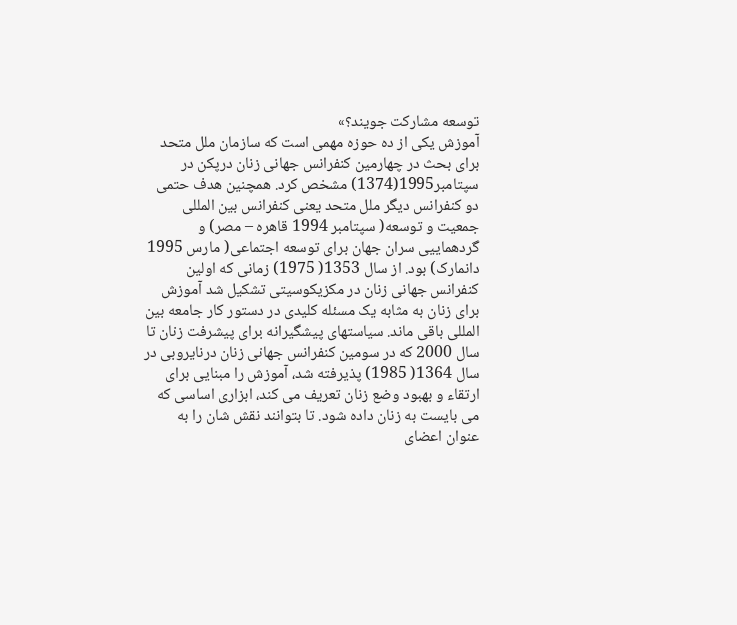توسعه مشارکت جویند؟»
آموزش یکی از ده حوزه مهمی است که سازمان ملل متحد برای بحث در چهارمین کنفرانس جهانی زنان درپکن در سپتامبر1995(1374) مشخص کرد. همچنین هدف حتمی دو کنفرانس دیگر ملل متحد یعنی کنفرانس بین المللی جمعیت و توسعه( سپتامبر 1994 قاهره – مصر) و گردهماییی سران جهان برای توسعه اجتماعی( مارس 1995 دانمارک) بود. از سال 1353( 1975) زمانی که اولین کنفرانس جهانی زنان در مکزیکوسیتی تشکیل شد آموزش برای زنان به مثابه یک مسئله کلیدی در دستور کار جامعه بین المللی باقی ماند. سیاستهای پیشگیرانه برای پیشرفت زنان تا سال 2000 که در سومین کنفرانس جهانی زنان درنایروبی در سال 1364( 1985) پذیرفته شد، آموزش را مبنایی برای ارتقاء و بهبود وضع زنان تعریف می کند، ابزاری اساسی که می بایست به زنان داده شود. تا بتوانند نقش شان را به عنوان اعضای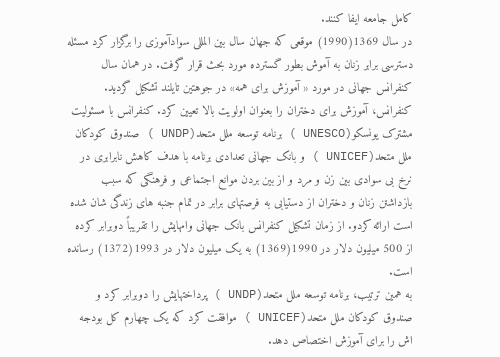کامل جامعه ایفا کنند.
در سال 1369(1990) موقعی که جهان سال بین المللی سوادآموزی را برگزار کرد مسئله دسترسی برابر زنان به آموش بطور گسترده مورد بحث قرار گرفت. در همان سال کنفرانس جهانی در مورد « آموزش برای همه» در جوهتین تایلند تشکیل گردید. کنفرانس، آموزش برای دختران را بعنوان اولویت بالا تعیین کرد. کنفرانس با مسئولیت مشترک یونسکو(UNESCO ) برنامه توسعه ملل متحد(UNDP ) صندوق کودکان ملل متحد(UNICEF ) و بانک جهانی تعدادی برنامه با هدف کاهش نابرابری در نرخ بی سوادی بین زن و مرد و از بین بردن موانع اجتماعی و فرهنگی که سبب بازداشتن زنان و دختران از دستیابی به فرصتهای برابر در تمام جنبه های زندگی شان شده است ارائه کردو. از زمان تشکیل کنفرانس بانک جهانی وامهایش را تقریباً دوبرابر کرده از 500 میلیون دلار در 1990(1369) به یک میلیون دلار در 1993(1372) رسانده است.
به همین ترتیب، برنامه توسعه ملل متحد(UNDP ) پرداختهایش را دوبرابر کرد و صندوق کودکان ملل متحد(UNICEF ) موافقت کرد که یک چهارم کل بودجه اش را برای آموزش اختصاص دهد.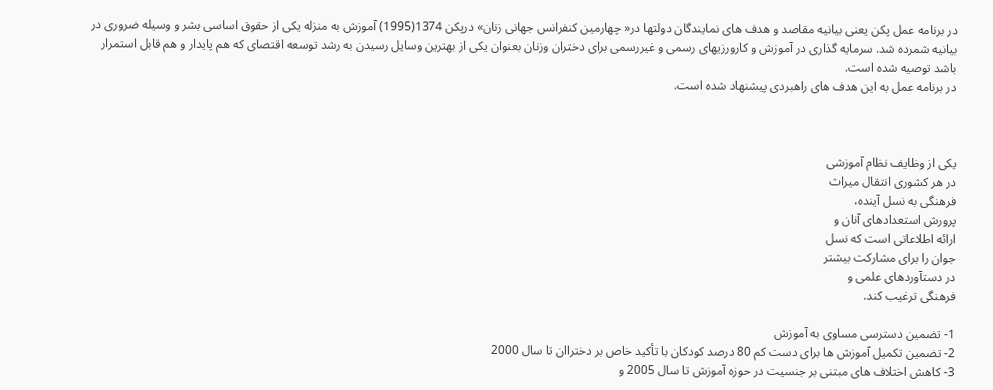در برنامه عمل پکن یعنی بیانیه مقاصد و هدف های نمایندگان دولتها در« چهارمین کنفرانس جهانی زنان» درپکن 1374(1995) آموزش به منزله یکی از حقوق اساسی بشر و وسیله ضروری در بیانیه شمرده شد. سرمایه گذاری در آموزش و کارورزیهای رسمی و غیررسمی برای دختران وزنان بعنوان یکی از بهترین وسایل رسیدن به رشد توسعه اقتصای که هم پایدار و هم قابل استمرار باشد توصیه شده است.
در برنامه عمل به این هدف های راهبردی پیشنهاد شده است.



یکی از وظایف نظام آموزشی
در هر کشوری انتقال میراث
فرهنگی به نسل آینده،
پرورش استعدادهای آنان و
ارائه اطلاعاتی است که نسل
جوان را برای مشارکت بیشتر
در دستآوردهای علمی و
فرهنگی ترغیب کند.

1- تضمین دسترسی مساوی به آموزش
2- تضمین تکمیل آموزش ها برای دست کم 80 درصد کودکان با تأکید خاص بر دختراان تا سال 2000
3- کاهش اختلاف های مبتنی بر جنسیت در حوزه آموزش تا سال 2005 و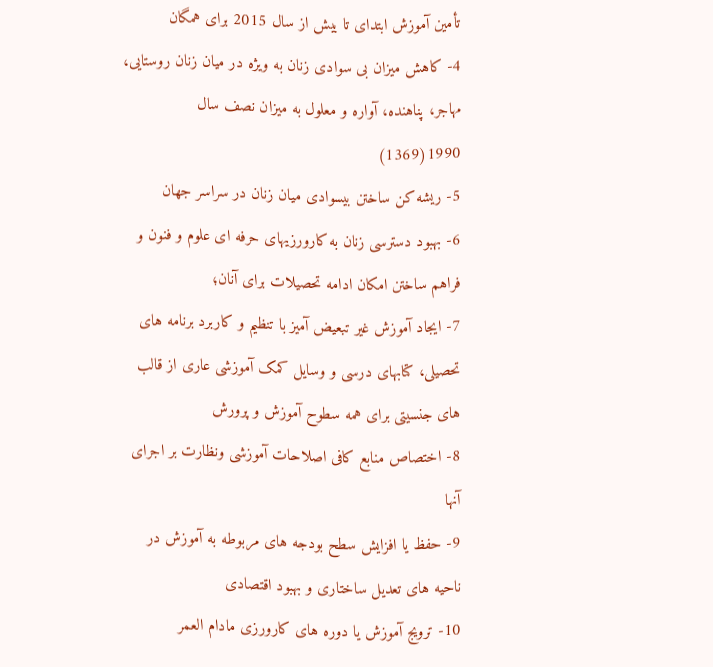تأمین آموزش ابتدای تا بیش از سال 2015 برای همگان
4- کاهش میزان بی سوادی زنان به ویژه در میان زنان روستایی، مهاجر، پناهنده، آواره و معلول به میزان نصف سال 1990(1369)
5- ریشه کن ساختن بیسوادی میان زنان در سراسر جهان
6- بهبود دسترسی زنان به کارورزیهای حرفه ای علوم و فنون و فراهم ساختن امکان ادامه تحصیلات برای آنان؛
7- ایجاد آموزش غیر تبعیض آمیز با تنظیم و کاربرد برنامه های تحصیلی، کتابهای درسی و وسایل کمک آموزشی عاری از قالب های جنسیتی برای همه سطوح آموزش و پرورش
8- اختصاص منابع کافی اصلاحات آموزشی ونظارت بر اجرای آنها
9- حفظ یا افزایش سطح بودجه های مربوطه به آموزش در ناحیه های تعدیل ساختاری و بهبود اقتصادی
10- ترویج آموزش یا دوره های کارورزی مادام العمر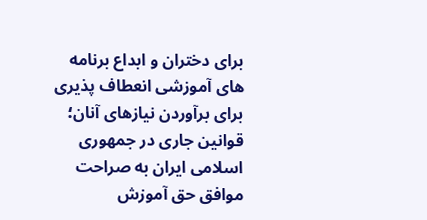برای دختران و ابداع برنامه های آموزشی انعطاف پذیری برای برآوردن نیازهای آنان؛
قوانین جاری در جمهوری اسلامی ایران به صراحت موافق حق آموزش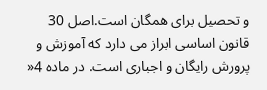و تحصیل برای همگان است.اصل 30 قانون اساسی ابراز می دارد که آموزش و پرورش رایگان و اجباری است. در ماده 4«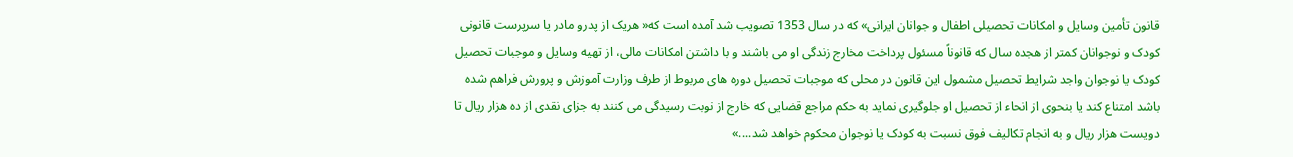قانون تأمین وسایل و امکانات تحصیلی اطفال و جوانان ایرانی» که در سال 1353 تصویب شد آمده است که« هریک از پدرو مادر یا سرپرست قانونی کودک و نوجوانان کمتر از هجده سال که قانوناً مسئول پرداخت مخارج زندگی او می باشند و با داشتن امکانات مالی، از تهیه وسایل و موجبات تحصیل کودک یا نوجوان واجد شرایط تحصیل مشمول این قانون در محلی که موجبات تحصیل دوره های مربوط از طرف وزارت آموزش و پرورش فراهم شده باشد امتناع کند یا بنحوی از انحاء از تحصیل او جلوگیری نماید به حکم مراجع قضایی که خارج از نوبت رسیدگی می کنند به جزای نقدی از ده هزار ریال تا دویست هزار ریال و به انجام تکالیف فوق نسبت به کودک یا نوجوان محکوم خواهد شد....»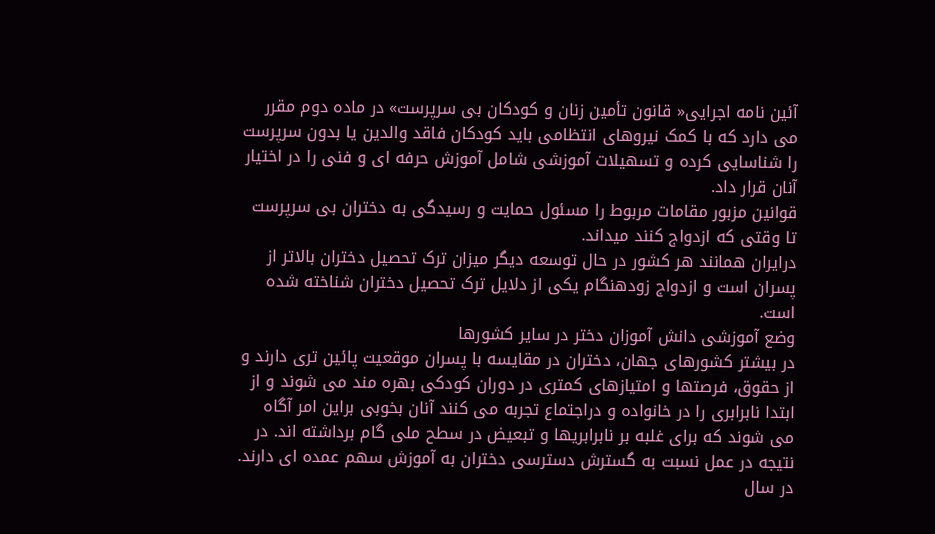آئین نامه اجرایی« قانون تأمین زنان و کودکان بی سرپرست» در ماده دوم مقرر می دارد که با کمک نیروهای انتظامی باید کودکان فاقد والدین یا بدون سرپرست را شناسایی کرده و تسهیلات آموزشی شامل آموزش حرفه ای و فنی را در اختیار آنان قرار داد.
قوانین مزبور مقامات مربوط را مسئول حمایت و رسیدگی به دختران بی سرپرست تا وقتی که ازدواج کنند میداند.
درایران همانند هر کشور در حال توسعه دیگر میزان ترک تحصیل دختران بالاتر از پسران است و ازدواج زودهنگام یکی از دلایل ترک تحصیل دختران شناخته شده است.
وضع آموزشی دانش آموزان دختر در سایر کشورها
در بیشتر کشورهای جهان، دختران در مقایسه با پسران موقعیت پائین تری دارند و از حقوق، فرصتها و امتیازهای کمتری در دوران کودکی بهره مند می شوند و از ابتدا نابرابری را در خانواده و دراجتماع تجربه می کنند آنان بخوبی براین امر آگاه می شوند که برای غلبه بر نابرابریها و تبعیض در سطح ملی گام برداشته اند. در نتیجه در عمل نسبت به گسترش دسترسی دختران به آموزش سهم عمده ای دارند.
در سال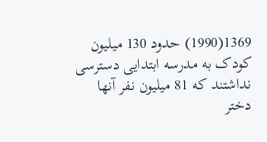1369(1990) حدود 130 میلیون کودک به مدرسه ابتدایی دسترسی نداشتند که 81 میلیون نفر آنها دختر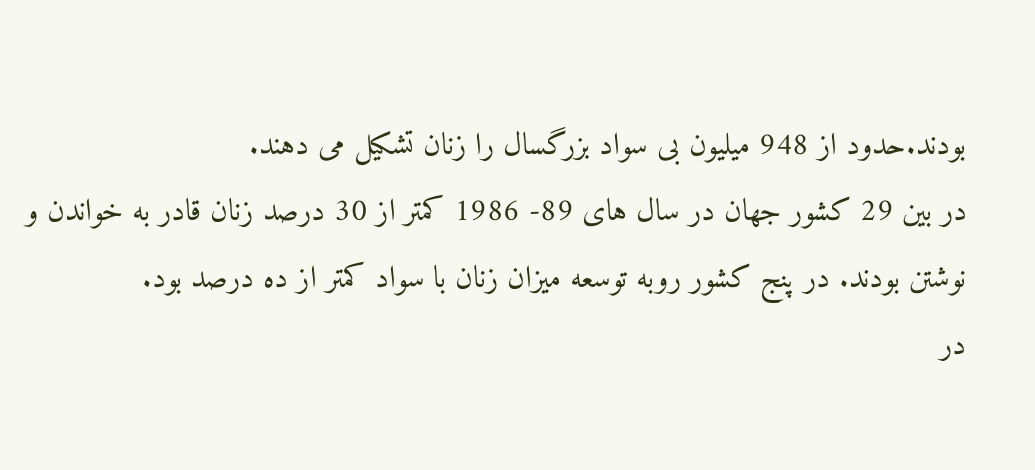بودند.حدود از 948 میلیون بی سواد بزرگسال را زنان تشکیل می دهند.
در بین 29 کشور جهان در سال های 89- 1986 کمتر از 30 درصد زنان قادر به خواندن و نوشتن بودند. در پنج کشور روبه توسعه میزان زنان با سواد کمتر از ده درصد بود.
در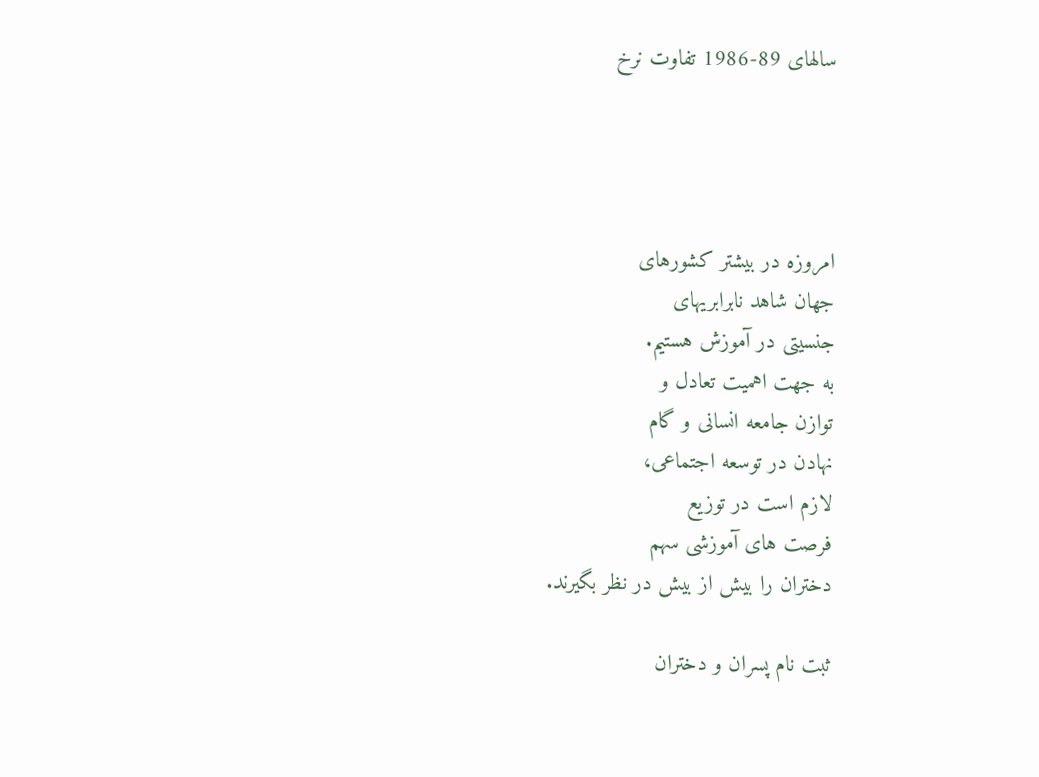سالهای 89-1986 تفاوت نرخ




امروزه در بیشتر کشورهای
جهان شاهد نابرابریهای
جنسیتی در آموزش هستیم.
به جهت اهمیت تعادل و
توازن جامعه انسانی و گام
نهادن در توسعه اجتماعی،
لازم است در توزیع
فرصت های آموزشی سهم
دختران را بیش از بیش در نظر بگیرند.

ثبت نام پسران و دختران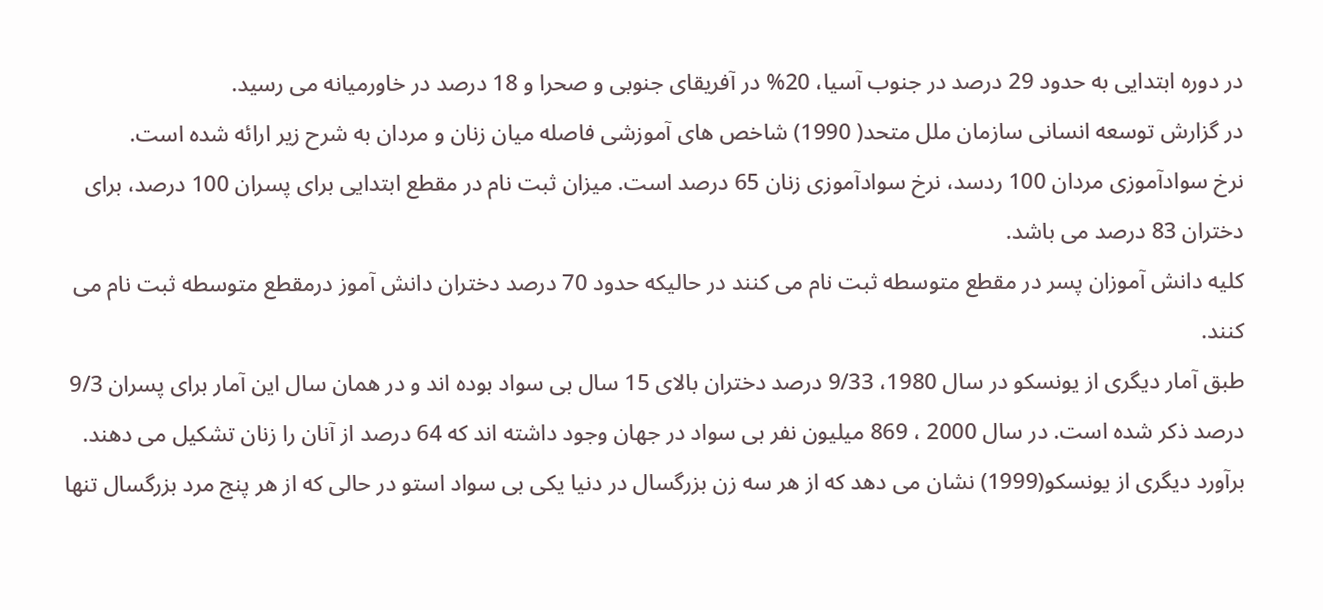در دوره ابتدایی به حدود 29 درصد در جنوب آسیا، 20% در آفریقای جنوبی و صحرا و 18 درصد در خاورمیانه می رسید.
در گزارش توسعه انسانی سازمان ملل متحد( 1990) شاخص های آموزشی فاصله میان زنان و مردان به شرح زیر ارائه شده است.
نرخ سوادآموزی مردان 100 ردسد، نرخ سوادآموزی زنان 65 درصد است. میزان ثبت نام در مقطع ابتدایی برای پسران 100 درصد، برای دختران 83 درصد می باشد.
کلیه دانش آموزان پسر در مقطع متوسطه ثبت نام می کنند در حالیکه حدود 70 درصد دختران دانش آموز درمقطع متوسطه ثبت نام می کنند.
طبق آمار دیگری از یونسکو در سال 1980، 9/33 درصد دختران بالای 15 سال بی سواد بوده اند و در همان سال این آمار برای پسران 9/3 درصد ذکر شده است. در سال 2000 ، 869 میلیون نفر بی سواد در جهان وجود داشته اند که 64 درصد از آنان را زنان تشکیل می دهند.
برآورد دیگری از یونسکو(1999) نشان می دهد که از هر سه زن بزرگسال در دنیا یکی بی سواد استو در حالی که از هر پنج مرد بزرگسال تنها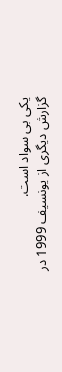یکی بی سواد است.
گزارش دیگری از یونسیف 1999 در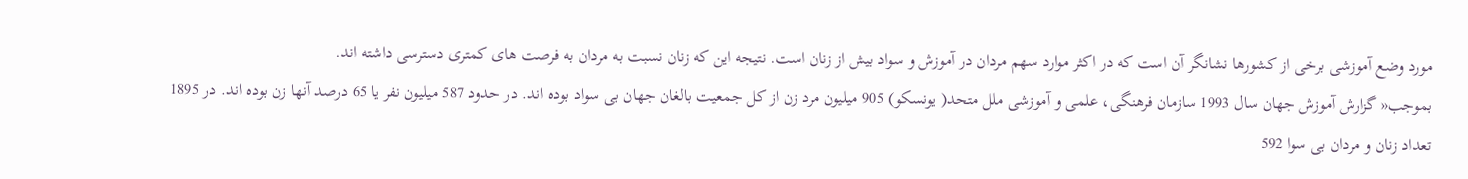مورد وضع آموزشی برخی از کشورها نشانگر آن است که در اکثر موارد سهم مردان در آموزش و سواد بیش از زنان است. نتیجه این که زنان نسبت به مردان به فرصت های کمتری دسترسی داشته اند.
بموجب« گزارش آموزش جهان سال 1993 سازمان فرهنگی، علمی و آموزشی ملل متحد( یونسکو) 905 میلیون مرد زن از کل جمعیت بالغان جهان بی سواد بوده اند. در حدود 587 میلیون نفر یا 65 درصد آنها زن بوده اند. در 1895 تعداد زنان و مردان بی سوا 592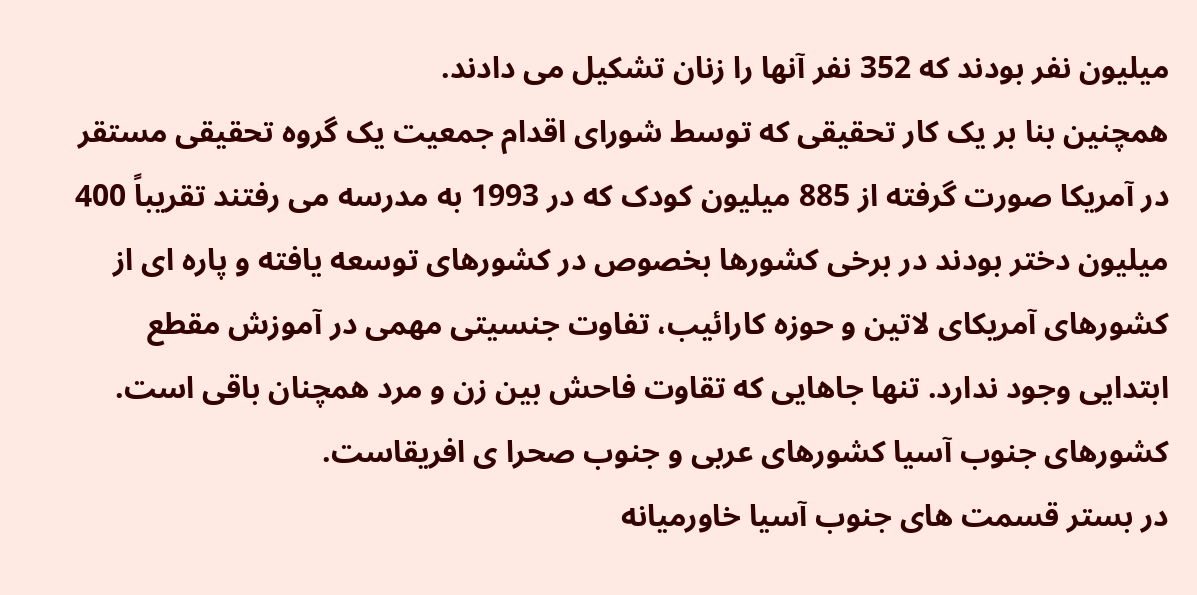میلیون نفر بودند که 352 نفر آنها را زنان تشکیل می دادند.
همچنین بنا بر یک کار تحقیقی که توسط شورای اقدام جمعیت یک گروه تحقیقی مستقر در آمریکا صورت گرفته از 885 میلیون کودک که در 1993 به مدرسه می رفتند تقریباً 400 میلیون دختر بودند در برخی کشورها بخصوص در کشورهای توسعه یافته و پاره ای از کشورهای آمریکای لاتین و حوزه کارائیب، تفاوت جنسیتی مهمی در آموزش مقطع ابتدایی وجود ندارد. تنها جاهایی که تقاوت فاحش بین زن و مرد همچنان باقی است. کشورهای جنوب آسیا کشورهای عربی و جنوب صحرا ی افریقاست.
در بستر قسمت های جنوب آسیا خاورمیانه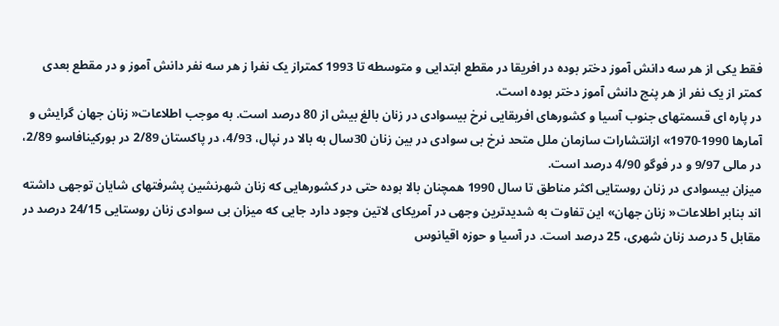فقط یکی از هر سه دانش آموز دختر بوده در افریقا در مقطع ابتدایی و متوسطه تا 1993 کمتراز یک نفرا ز هر سه نفر دانش آموز و در مقطع بعدی کمتر از یک نفر از هر پنج دانش آموز دختر بوده است.
در پاره ای قسمتهای جنوب آسیا و کشورهای افریقایی نرخ بیسوادی در زنان بالغ بیش از 80 درصد است. به موجب اطلاعات« زنان جهان گرایش و آمارها 1990-1970» ازانتشارات سازمان ملل متحد نرخ بی سوادی در بین زنان 30سال به بالا در نپال، 4/93، در پاکستان 2/89 در بورکینافاسو 2/89، در مالی 9/97 و در فوگو 4/90 درصد است.
میزان بیسوادی در زنان روستایی اکثر مناطق تا سال 1990 همچنان بالا بوده حتی در کشورهایی که زنان شهرنشین پشرفتهای شایان توجهی داشته اند بنابر اطلاعات« زنان جهان» این تفاوت به شدیدترین وجهی در آمریکای لاتین وجود دارد جایی که میزان بی سوادی زنان روستایی 24/15 درصد در مقابل 5 درصد زنان شهری، 25 درصد است. در آسیا و حوزه اقیانوس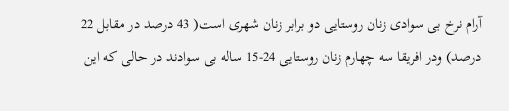آرام نرخ بی سوادی زنان روستایی دو برابر زنان شهری است( 43 درصد در مقابل 22 درصد) ودر افریقا سه چهارم زنان روستایی 24-15 ساله بی سوادند در حالی که این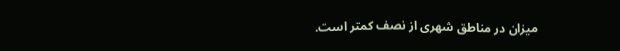میزان در مناطق شهری از نصف کمتر است.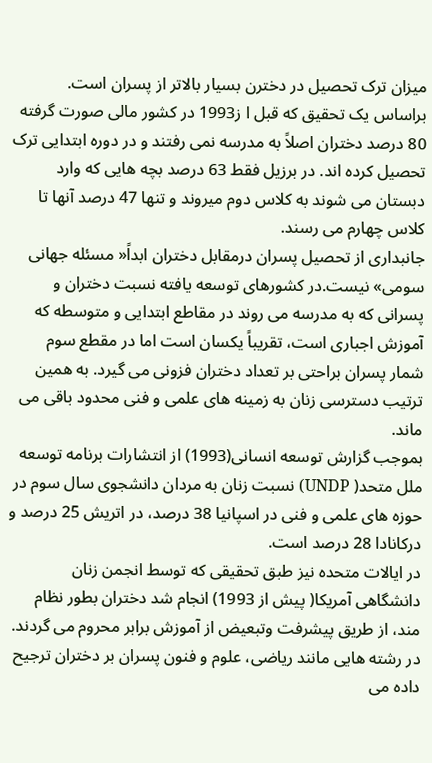میزان ترک تحصیل در دخترن بسیار بالاتر از پسران است. براساس یک تحقیق که قبل ا ز1993 در کشور مالی صورت گرفته 80 درصد دختران اصلاً به مدرسه نمی رفتند و در دوره ابتدایی ترک تحصیل کرده اند. در برزیل فقط 63 درصد بچه هایی که وارد دبستان می شوند به کلاس دوم میروند و تنها 47 درصد آنها تا کلاس چهارم می رسند.
جانبداری از تحصیل پسران درمقابل دختران ابداً« مسئله جهانی سومی» نیست.در کشورهای توسعه یافته نسبت دختران و
پسرانی که به مدرسه می روند در مقاطع ابتدایی و متوسطه که آموزش اجباری است، تقریباً یکسان است اما در مقطع سوم شمار پسران براحتی بر تعداد دختران فزونی می گیرد. به همین ترتیب دسترسی زنان به زمینه های علمی و فنی محدود باقی می ماند.
بموجب گزارش توسعه انسانی(1993) از انتشارات برنامه توسعه ملل متحد( UNDP) نسبت زنان به مردان دانشجوی سال سوم در حوزه های علمی و فنی در اسپانیا 38 درصد، در اتریش 25 درصد و درکانادا 28 درصد است.
در ایالات متحده نیز طبق تحقیقی که توسط انجمن زنان دانشگاهی آمریکا( پیش از 1993) انجام شد دختران بطور نظام مند، از طریق پیشرفت وتبعیض از آموزش برابر محروم می گردند. در رشته هایی مانند ریاضی، علوم و فنون پسران بر دختران ترجیح داده می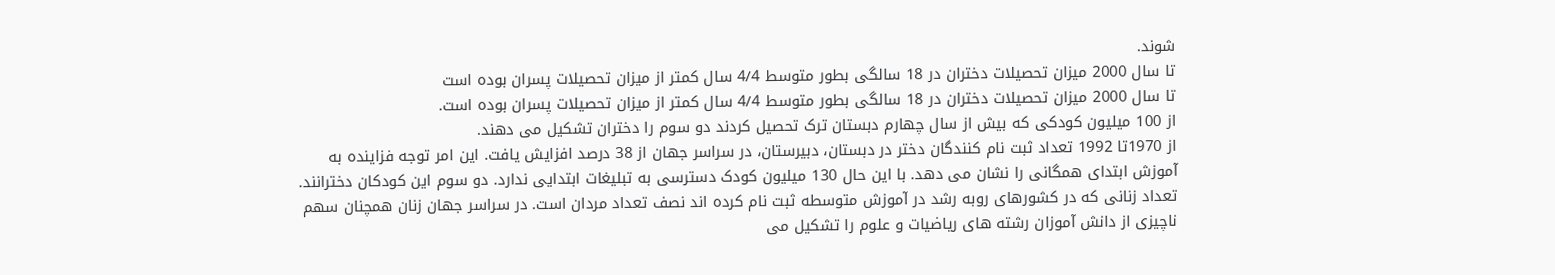شوند.
تا سال 2000 میزان تحصیلات دختران در 18 سالگی بطور متوسط 4/4 سال کمتر از میزان تحصیلات پسران بوده است
تا سال 2000 میزان تحصیلات دختران در 18 سالگی بطور متوسط 4/4 سال کمتر از میزان تحصیلات پسران بوده است.
از 100 میلیون کودکی که بیش از سال چهارم دبستان ترک تحصیل کردند دو سوم را دختران تشکیل می دهند.
از 1970تا 1992 تعداد ثبت نام کنندگان دختر در دبستان، دبیرستان، در سراسر جهان از 38 درصد افزایش یافت. این امر توجه فزاینده به آموزش ابتدای همگانی را نشان می دهد. با این حال 130 میلیون کودک دسترسی به تبلیغات ابتدایی ندارد. دو سوم این کودکان دخترانند.
تعداد زنانی که در کشورهای روبه رشد در آموزش متوسطه ثبت نام کرده اند نصف تعداد مردان است. در سراسر جهان زنان همچنان سهم ناچیزی از دانش آموزان رشته های ریاضیات و علوم را تشکیل می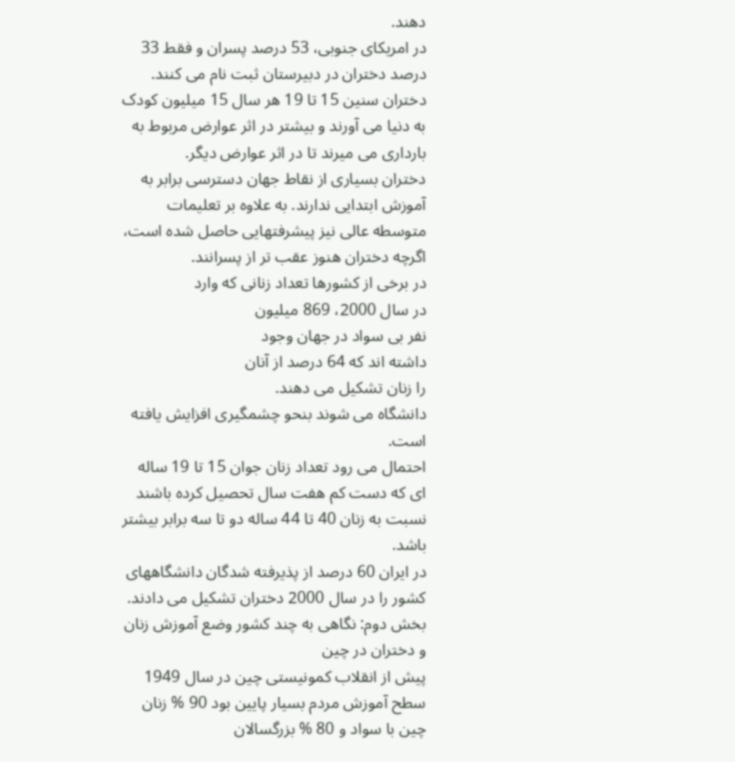دهند.
در امریکای جنوبی، 53 درصد پسران و فقط 33 درصد دختران در دبیرستان ثبت نام می کنند.
دختران سنین 15 تا 19 هر سال 15 میلیون کودک به دنیا می آورند و بیشتر در اثر عوارض مربوط به بارداری می میرند تا در اثر عوارض دیگر.
دختران بسیاری از نقاط جهان دسترسی برابر به آموزش ابتدایی ندارند. به علاوه بر تعلیمات متوسطه عالی نیز پیشرفتهایی حاصل شده است، اگرچه دختران هنوز عقب تر از پسرانند.
در برخی از کشورها تعداد زنانی که وارد
در سال 2000، 869 میلیون
نفر بی سواد در جهان وجود
داشته اند که 64 درصد از آنان
را زنان تشکیل می دهند.
دانشگاه می شوند بنحو چشمگیری افزایش یافته است.
احتمال می رود تعداد زنان جوان 15 تا 19 ساله ای که دست کم هفت سال تحصیل کرده باشند نسبت به زنان 40 تا 44 ساله دو تا سه برابر بیشتر باشد.
در ایران 60 درصد از پذیرفته شدگان دانشگاههای کشور را در سال 2000 دختران تشکیل می دادند.
بخش دوم: نگاهی به چند کشور وضع آموزش زنان و دختران در چین
پیش از انقلاب کمونیستی چین در سال 1949 سطح آموزش مردم بسیار پایین بود 90 % زنان چین با سواد و 80 % بزرگسالان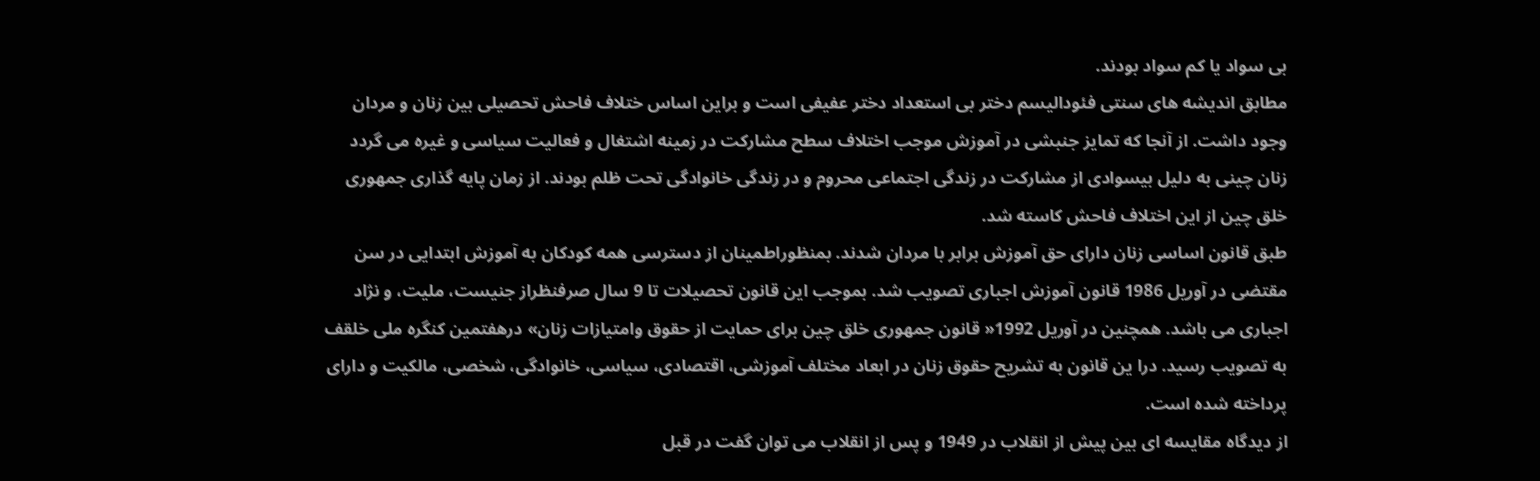بی سواد یا کم سواد بودند.
مطابق اندیشه های سنتی فئودالیسم دختر بی استعداد دختر عفیفی است و براین اساس ختلاف فاحش تحصیلی بین زنان و مردان وجود داشت. از آنجا که تمایز جنبشی در آموزش موجب اختلاف سطح مشارکت در زمینه اشتغال و فعالیت سیاسی و غیره می گردد زنان چینی به دلیل بیسوادی از مشارکت در زندگی اجتماعی محروم و در زندگی خانوادگی تحت ظلم بودند. از زمان پایه گذاری جمهوری خلق چین از این اختلاف فاحش کاسته شد.
طبق قانون اساسی زنان دارای حق آموزش برابر با مردان شدند. بمنظوراطمینان از دسترسی همه کودکان به آموزش ابتدایی در سن مقتضی در آوریل 1986 قانون آموزش اجباری تصویب شد. بموجب این قانون تحصیلات تا 9 سال صرفنظراز جنیست، ملیت، و نژاد اجباری می باشد. همچنین در آوریل 1992« قانون جمهوری خلق چین برای حمایت از حقوق وامتیازات زنان» درهفتمین کنگره ملی خلقف به تصویب رسید. درا ین قانون به تشریح حقوق زنان در ابعاد مختلف آموزشی، اقتصادی، سیاسی، خانوادگی، شخصی، مالکیت و دارای پرداخته شده است.
از دیدگاه مقایسه ای بین پیش از انقلاب در 1949 و پس از انقلاب می توان گفت در قبل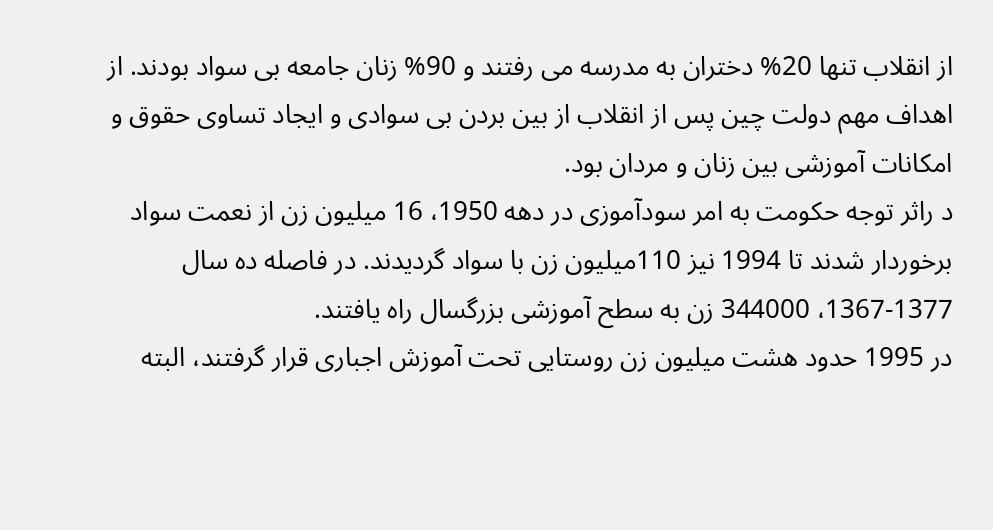از انقلاب تنها 20% دختران به مدرسه می رفتند و 90% زنان جامعه بی سواد بودند. از اهداف مهم دولت چین پس از انقلاب از بین بردن بی سوادی و ایجاد تساوی حقوق و امکانات آموزشی بین زنان و مردان بود.
د راثر توجه حکومت به امر سودآموزی در دهه 1950، 16 میلیون زن از نعمت سواد برخوردار شدند تا 1994 نیز 110میلیون زن با سواد گردیدند. در فاصله ده سال 1377-1367، 344000 زن به سطح آموزشی بزرگسال راه یافتند.
در 1995 حدود هشت میلیون زن روستایی تحت آموزش اجباری قرار گرفتند، البته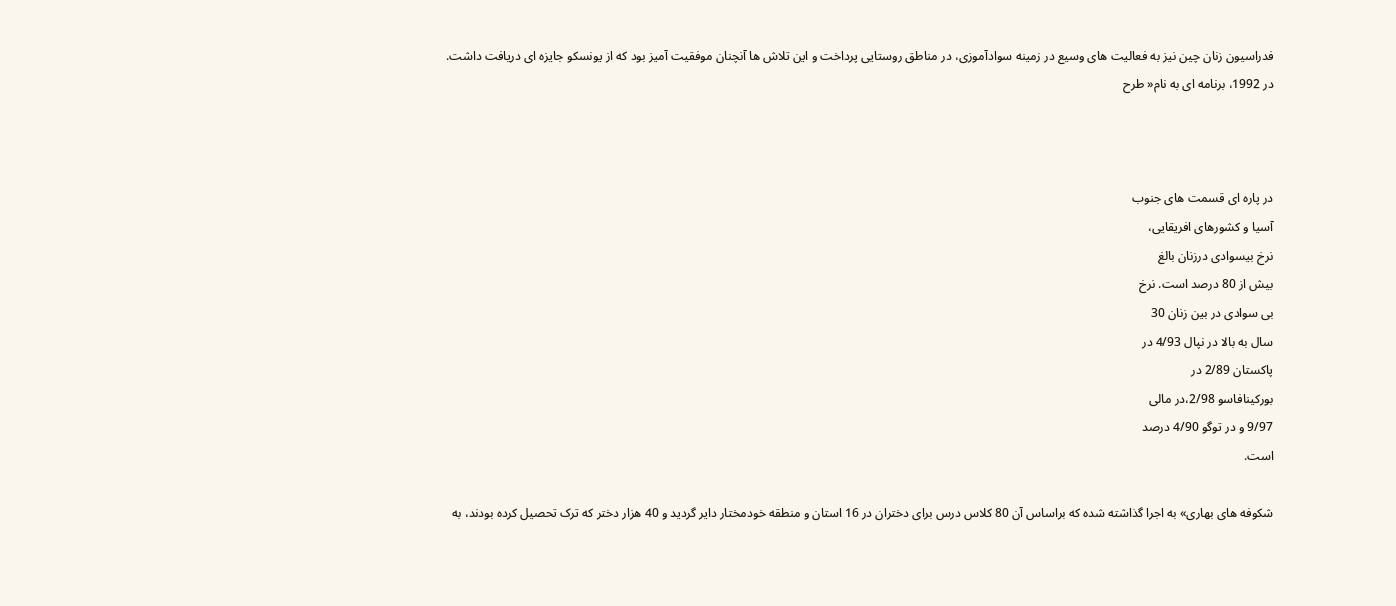فدراسیون زنان چین نیز به فعالیت های وسیع در زمینه سوادآموزی، در مناطق روستایی پرداخت و این تلاش ها آنچنان موفقیت آمیز بود که از یونسکو جایزه ای دریافت داشت.
در 1992، برنامه ای به نام« طرح



در پاره ای قسمت های جنوب
آسیا و کشورهای افریقایی،
نرخ بیسوادی درزنان بالغ
بیش از 80 درصد است. نرخ
بی سوادی در بین زنان 30
سال به بالا در نپال 4/93 در
پاکستان 2/89 در
بورکینافاسو 2/98،در مالی
9/97 و در توگو 4/90 درصد
است.

شکوفه های بهاری» به اجرا گذاشته شده که براساس آن 80 کلاس درس برای دختران در 16 استان و منطقه خودمختار دایر گردید و 40 هزار دختر که ترک تحصیل کرده بودند، به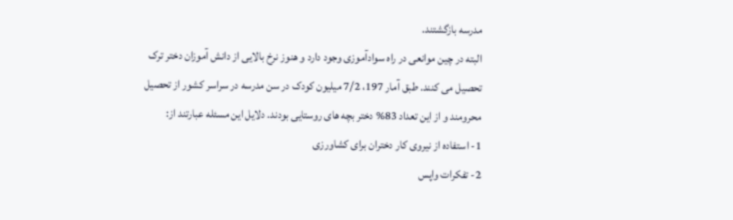مدرسه بازگشتند.
البته در چین موانعی در راه سوادآموزی وجود دارد و هنوز نرخ بالایی از دانش آموزان دختر ترک تحصیل می کنند. طبق آمار 197، 7/2 میلیون کودک در سن مدرسه در سراسر کشور از تحصیل محرومند و از این تعداد 83% دختر بچه های روستایی بودند. دلایل این مسئله عبارتند از:
1- استفاده از نیروی کار دختران برای کشاورزی
2- تفکرات واپس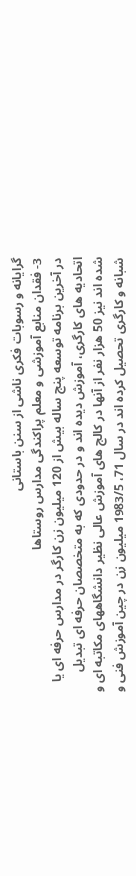گرایانه و رسوبات فکری ناشی از سنن باستانی
3- فقدان منابع آموزشی و معلم پراکندگی مدارس روستاها
در آخرین برنامه توسعه پنج ساله بیش از 120 میلیون زن کارگر در مدارس حرفه ای یا اتحادیه های کارگری، آموزش دیده اند و در حدودی که به متخصصان حرفه ای تبدیل شده اند نیز 50 هزار نفر از آنها در کالج های آموزش عالی نظیر دانشگاههای مکاتبه ای و شبانه و کارگری تحصیل کرده اند در سال 71، 1983/5 میلیون زن در چین آموزش فنی و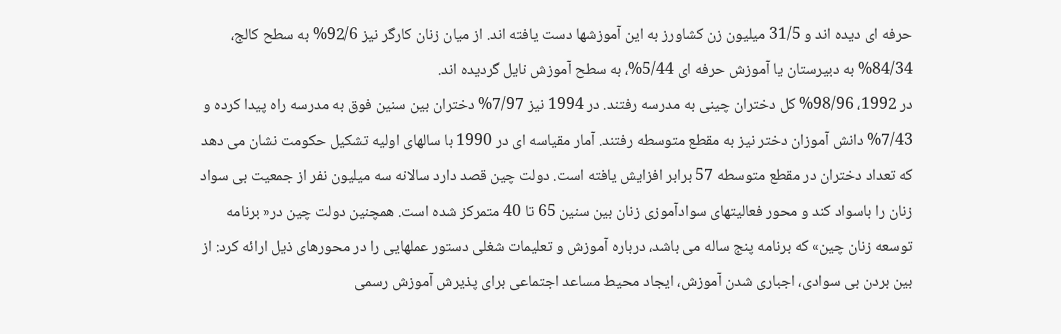حرفه ای دیده اند و 31/5 میلیون زن کشاورز به این آموزشها دست یافته اند. از میان زنان کارگر نیز 92/6% به سطح کالج، 84/34% به دبیرستان یا آموزش حرفه ای 5/44%، به سطح آموزش نایل گردیده اند.
در 1992، 98/96% کل دختران چینی به مدرسه رفتند. در 1994 نیز 7/97% دختران بین سنین فوق به مدرسه راه پیدا کرده و 7/43% دانش آموزان دختر نیز به مقطع متوسطه رفتند. آمار مقیاسه ای در 1990 با سالهای اولیه تشکیل حکومت نشان می دهد که تعداد دختران در مقطع متوسطه 57 برابر افزایش یافته است. دولت چین قصد دارد سالانه سه میلیون نفر از جمعیت بی سواد زنان را باسواد کند و محور فعالیتهای سوادآموزی زنان بین سنین 65 تا 40 متمرکز شده است. همچنین دولت چین در« برنامه توسعه زنان چین» که برنامه پنج ساله می باشد، درباره آموزش و تعلیمات شغلی دستور عملهایی را در محورهای ذیل ارائه کرد: از بین بردن بی سوادی، اجباری شدن آموزش، ایجاد محیط مساعد اجتماعی برای پذیرش آموزش رسمی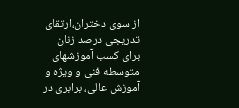از سوی دختران،ارتقای تدریجی درصد زنان برای کسب آموزشهای متوسطه فنی و ویژه و آموزش عالی، برابری در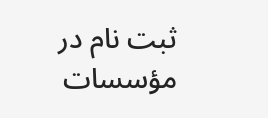ثبت نام در مؤسسات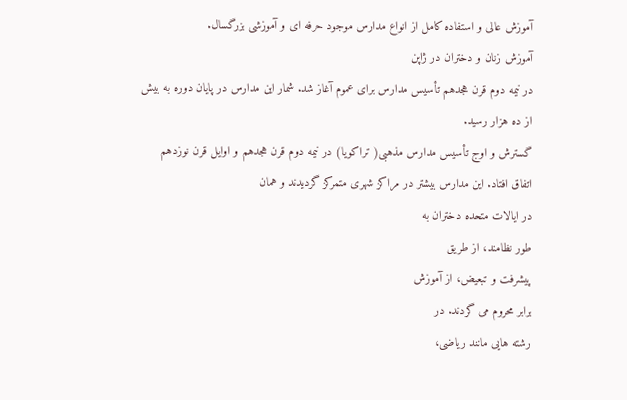آموزش عالی و استفاده کامل از انواع مدارس موجود حرفه ای و آموزشی بزرگسال.
آموزش زنان و دختران در ژاپن
در نیمه دوم قرن هجدهم تأسیس مدارس برای عموم آغاز شد. شمار این مدارس در پایان دوره به بیش از ده هزار رسید.
گسترش و اوج تأسیس مدارس مذهبی( تراکویا) در نیمه دوم قرن هجدهم و اوایل قرن نوزدهم اتفاق افتاد. این مدارس بیشتر در مراکز شهری متمرکز گردیدند و همان
در ایالات متحده دختران به
طور نظامند، از طریق
پیشرفت و تبعیض، از آموزش
برابر محروم می گردند. در
رشته هایی مانند ریاضی،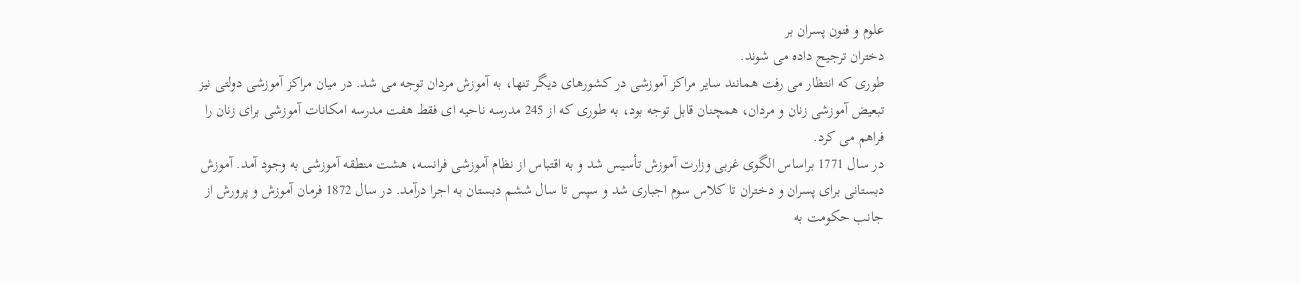علوم و فنون پسران بر
دختران ترجیح داده می شوند.
طوری که انتظار می رفت همانند سایر مراکز آموزشی در کشورهای دیگر تنها، به آموزش مردان توجه می شد. در میان مراکز آموزشی دولتی نیز تبعیض آموزشی زنان و مردان، همچنان قابل توجه بود، به طوری که از 245 مدرسه ناحیه ای فقط هفت مدرسه امکانات آموزشی برای زنان را فراهم می کرد.
در سال 1771 براساس الگوی غربی وزارت آموزش تأسیس شد و به اقتباس از نظام آموزشی فرانسه، هشت منطقه آموزشی به وجود آمد. آموزش دبستانی برای پسران و دختران تا کلاس سوم اجباری شد و سپس تا سال ششم دبستان به اجرا درآمد. در سال 1872 فرمان آموزش و پرورش از جانب حکومت به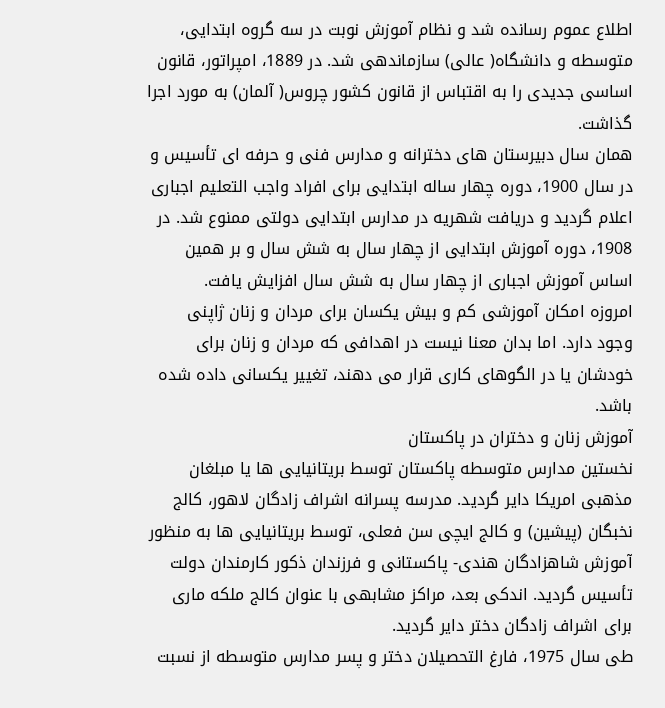اطلاع عموم رسانده شد و نظام آموزش نوبت در سه گروه ابتدایی، متوسطه و دانشگاه( عالی) سازماندهی شد. در 1889، امپراتور، قانون اساسی جدیدی را به اقتباس از قانون کشور چروس( آلمان) به مورد اجرا گذاشت.
همان سال دبیرستان های دخترانه و مدارس فنی و حرفه ای تأسیس و در سال 1900، دوره چهار ساله ابتدایی برای افراد واجب التعلیم اجباری اعلام گردید و دریافت شهریه در مدارس ابتدایی دولتی ممنوع شد. در 1908، دوره آموزش ابتدایی از چهار سال به شش سال و بر همین اساس آموزش اجباری از چهار سال به شش سال افزایش یافت.
امروزه امکان آموزشی کم و بیش یکسان برای مردان و زنان ژاپنی وجود دارد. اما بدان معنا نیست در اهدافی که مردان و زنان برای خودشان یا در الگوهای کاری قرار می دهند، تغییر یکسانی داده شده باشد.
آموزش زنان و دختران در پاکستان
نخستین مدارس متوسطه پاکستان توسط بریتانیایی ها یا مبلغان مذهبی امریکا دایر گردید. مدرسه پسرانه اشراف زادگان لاهور، کالج نخبگان (پیشین) و کالج ایچی سن فعلی، توسط بریتانیایی ها به منظور آموزش شاهزادگان هندی- پاکستانی و فرزندان ذکور کارمندان دولت تأسیس گردید. اندکی بعد، مراکز مشابهی با عنوان کالج ملکه ماری برای اشراف زادگان دختر دایر گردید.
طی سال 1975، فارغ التحصیلان دختر و پسر مدارس متوسطه از نسبت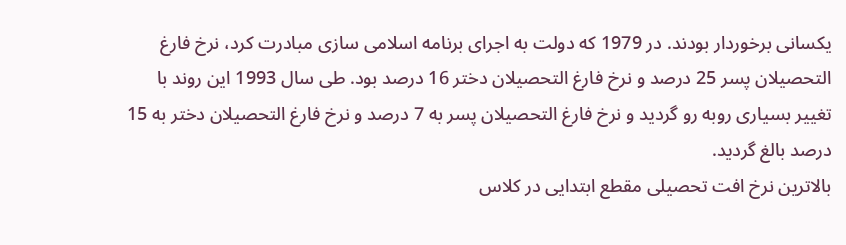یکسانی برخوردار بودند. در 1979 که دولت به اجرای برنامه اسلامی سازی مبادرت کرد، نرخ فارغ التحصیلان پسر 25 درصد و نرخ فارغ التحصیلان دختر 16 درصد بود. طی سال 1993 این روند با تغییر بسیاری روبه رو گردید و نرخ فارغ التحصیلان پسر به 7 درصد و نرخ فارغ التحصیلان دختر به 15 درصد بالغ گردید.
بالاترین نرخ افت تحصیلی مقطع ابتدایی در کلاس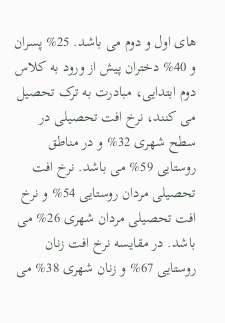های اول و دوم می باشد. 25% پسران و 40% دختران پیش از ورود به کلاس دوم ابتدایی، مبادرت به ترک تحصیل می کنند، نرخ افت تحصیلی در سطح شهری 32% و در مناطق روستایی 59% می باشد. نرخ افت تحصیلی مردان روستایی 54% و نرخ افت تحصیلی مردان شهری 26% می باشد. در مقایسه نرخ افت زنان روستایی 67% و زنان شهری 38% می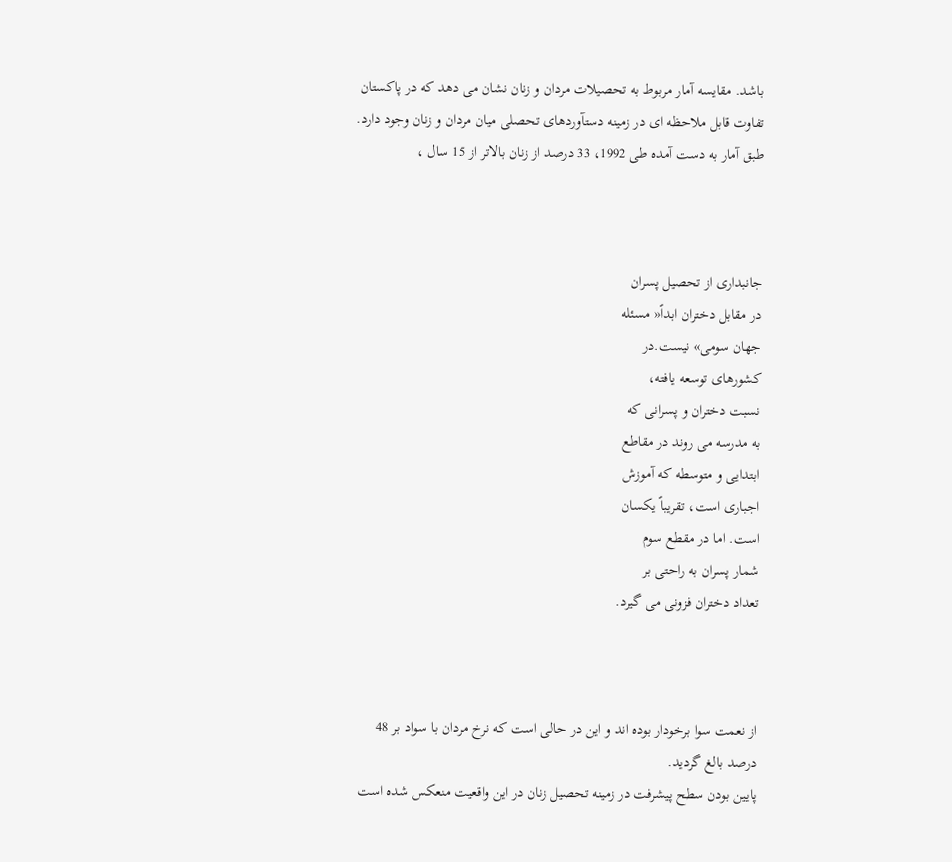باشد. مقایسه آمار مربوط به تحصیلات مردان و زنان نشان می دهد که در پاکستان تفاوت قابل ملاحظه ای در زمینه دستآوردهای تحصلی میان مردان و زنان وجود دارد. طبق آمار به دست آمده طی 1992، 33 درصد از زنان بالاتر از 15 سال ،



جانبداری از تحصیل پسران
در مقابل دختران ابداً« مسئله
جهان سومی» نیست.در
کشورهای توسعه یافته،
نسبت دختران و پسرانی که
به مدرسه می روند در مقاطع
ابتدایی و متوسطه که آموزش
اجباری است، تقریباً یکسان
است. اما در مقطع سوم
شمار پسران به راحتی بر
تعداد دختران فزونی می گیرد.



از نعمت سوا برخودار بوده اند و این در حالی است که نرخ مردان با سواد بر 48 درصد بالغ گردید.
پایین بودن سطح پیشرفت در زمینه تحصیل زنان در این واقعیت منعکس شده است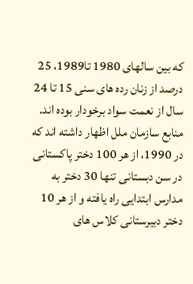که بین سالهای 1980 تا1989، 25 درصد از زنان رده های سنی 15 تا 24 سال از نعمت سواد برخودار بوده اند. منابع سازمان ملل اظهار داشته اند که در 1990، از هر 100 دختر پاکستانی در سن دبستانی تنها 30 دختر به مدارس ابتدایی راه یافته و از هر 10 دختر دبیرستانی کلاس های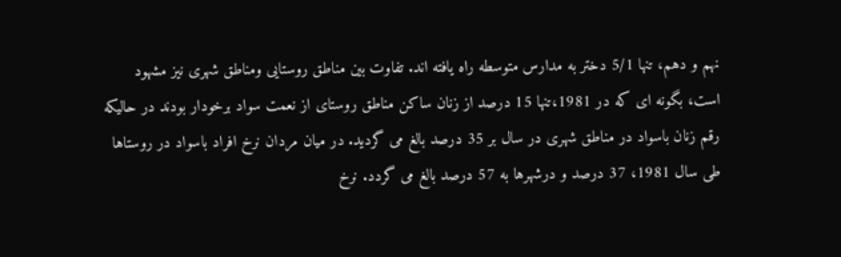نهم و دهم، تنها 5/1 دختر به مدارس متوسطه راه یافته اند. تفاوت بین مناطق روستایی ومناطق شهری نیز مشهود است، بگونه ای که در 1981،تنها 15 درصد از زنان ساکن مناطق روستای از نعمت سواد برخودار بودند در حالیکه رقم زنان باسواد در مناطق شهری در سال بر 35 درصد بالغ می گردید. در میان مردان نرخ افراد باسواد در روستاها طی سال 1981، 37 درصد و درشهرها به 57 درصد بالغ می گردد. نرخ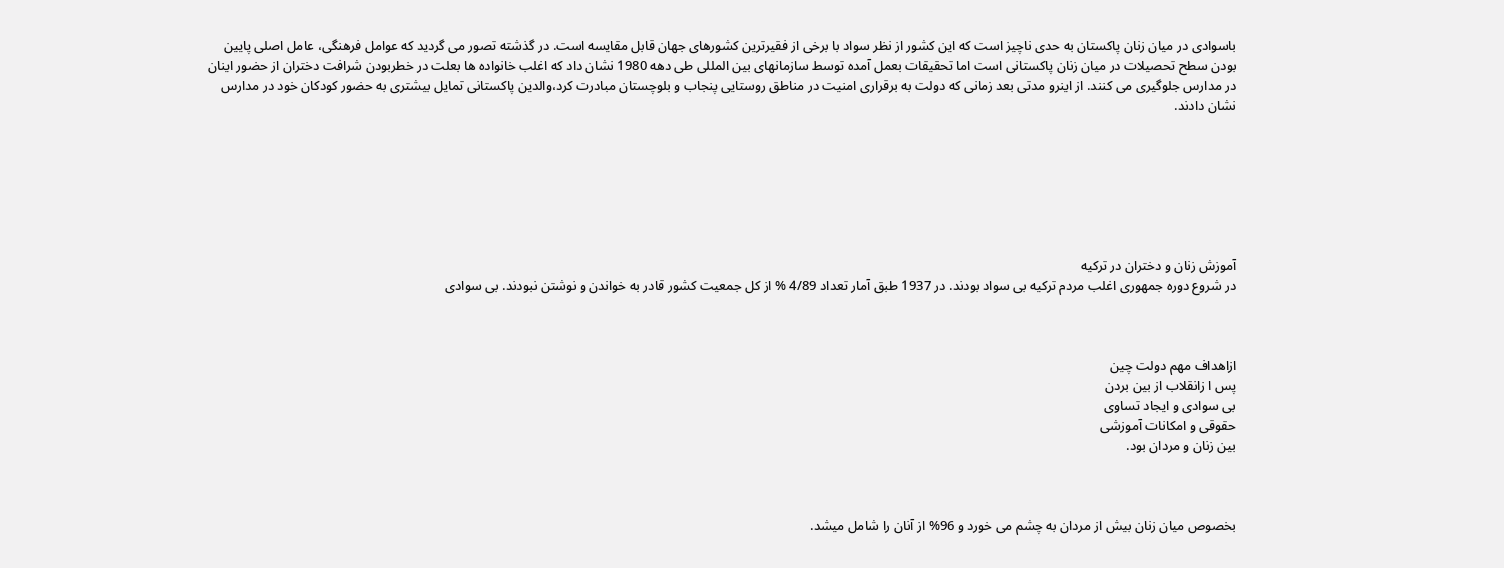باسوادی در میان زنان پاکستان به حدی ناچیز است که این کشور از نظر سواد با برخی از فقیرترین کشورهای جهان قابل مقایسه است. در گذشته تصور می گردید که عوامل فرهنگی، عامل اصلی پایین بودن سطح تحصیلات در میان زنان پاکستانی است اما تحقیقات بعمل آمده توسط سازمانهای بین المللی طی دهه 1980 نشان داد که اغلب خانواده ها بعلت در خطربودن شرافت دختران از حضور اینان در مدارس جلوگیری می کنند. از اینرو مدتی بعد زمانی که دولت به برقراری امنیت در مناطق روستایی پنجاب و بلوچستان مبادرت کرد،والدین پاکستانی تمایل بیشتری به حضور کودکان خود در مدارس نشان دادند.







آموزش زنان و دختران در ترکیه
در شروع دوره جمهوری اغلب مردم ترکیه بی سواد بودند. در 1937 طبق آمار تعداد 4/89 % از کل جمعیت کشور قادر به خواندن و نوشتن نبودند. بی سوادی



ازاهداف مهم دولت چین
پس ا زانقلاب از بین بردن
بی سوادی و ایجاد تساوی
حقوقی و امکانات آموزشی
بین زنان و مردان بود.



بخصوص میان زنان بیش از مردان به چشم می خورد و 96% از آنان را شامل میشد.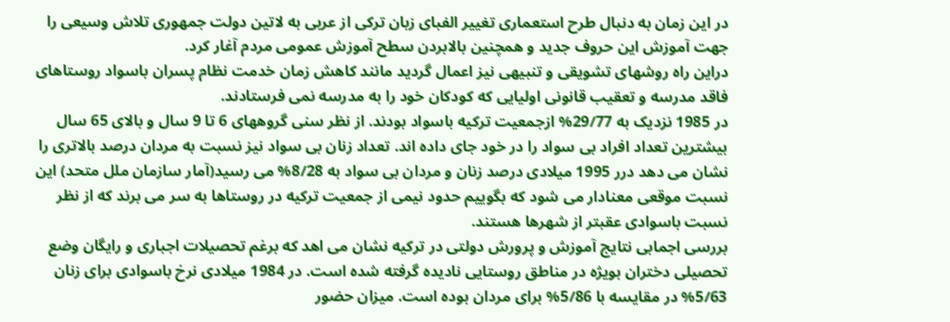در این زمان به دنبال طرح استعماری تغییر الفبای زبان ترکی از عربی به لاتین دولت جمهوری تلاش وسیعی را جهت آموزش این حروف جدید و همچنین بالابردن سطح آموزش عمومی مردم آغار کرد.
دراین راه روشهای تشویقی و تنبیهی نیز اعمال گردید مانند کاهش زمان خدمت نظام پسران باسواد روستاهای فاقد مدرسه و تعقیب قانونی اولیایی که کودکان خود را به مدرسه نمی فرستادند.
در 1985 نزدیک به 29/77% ازجمعیت ترکیه باسواد بودند. از نظر سنی گروههای 6 تا 9 سال و بالای 65 سال بیشترین تعداد افراد بی سواد را در خود جای داده اند. تعداد زنان بی سواد نیز نسبت به مردان درصد بالاتری را نشان می دهد درر 1995 میلادی درصد زنان و مردان بی سواد به 8/28% می رسید(آمار سازمان ملل متحد) این نسبت موقعی معنادار می شود که بگوییم حدود نیمی از جمعیت ترکیه در روستاها به سر می برند که از نظر نسبت باسوادی عقبتر از شهرها هستند.
بررسی اجمابی نتایج آموزش و پرورش دولتی در ترکیه نشان می اهد که برغم تحصیلات اجباری و رایگان وضع تحصیلی دختران بویژه در مناطق روستایی نادیده گرفته شده است. در 1984 میلادی نرخ باسوادی برای زنان 5/63% در مقایسه با 5/86% برای مردان بوده است. میزان حضور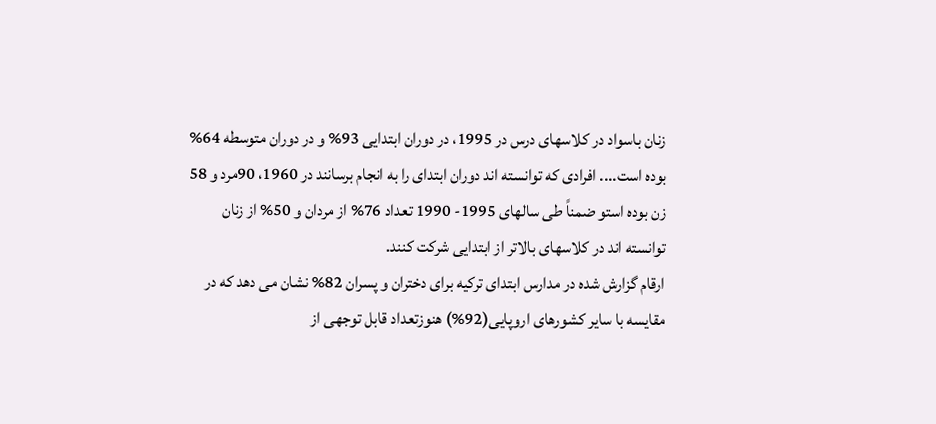زنان باسواد در کلاسهای درس در 1995، در دوران ابتدایی 93% و در دوران متوسطه 64% بوده است.... افرادی که توانسته اند دوران ابتدای را به انجام برسانند در 1960، 90مرد و 58 زن بوده استو ضمناً طی سالهای 1995- 1990 تعداد 76% از مردان و 50% از زنان توانسته اند در کلاسهای بالاتر از ابتدایی شرکت کنند.
ارقام گزارش شده در مدارس ابتدای ترکیه برای دختران و پسران 82% نشان می دهد که در مقایسه با سایر کشورهای اروپایی(92%) هنوزتعداد قابل توجهی از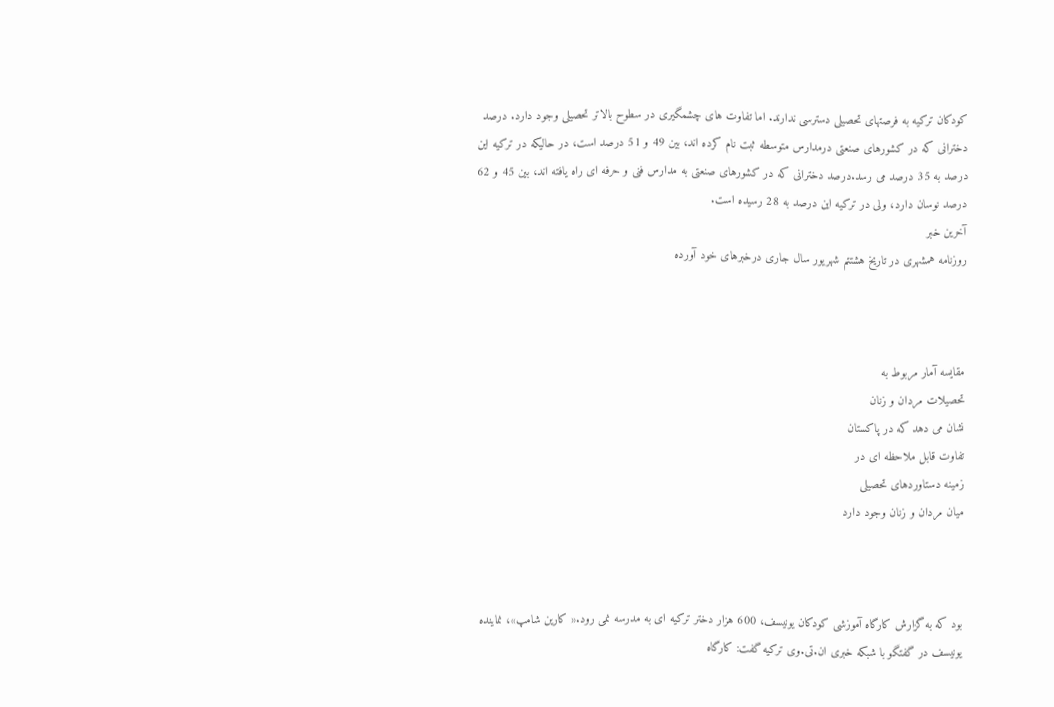کودکان ترکیه به فرصتهای تحصیلی دسترسی ندارند. اما تفاوت های چشمگیری در سطوح بالاتر تحصیلی وجود دارد. درصد دخترانی که در کشورهای صنعتی درمدارس متوسطه ثبت نام کرده اند، بین 49 و 51 درصد است، در حالیکه در ترکیه این درصد به 35 درصد می رسد.درصد دخترانی که در کشورهای صنعتی به مدارس فنی و حرفه ای راه یافته اند، بین 45 و 62 درصد نوسان دارد، ولی در ترکیه این درصد به 28 رسیده است.
آخرین خبر
روزنامه همشهری در تاریخ هشتتم شهریور سال جاری درخبرهای خود آورده



مقایسه آمار مربوط به
تحصیلات مردان و زنان
نشان می دهد که در پاکستان
تفاوت قابل ملاحظه ای در
زمینه دستاوردهای تحصیلی
میان مردان و زنان وجود دارد



بود که به گزارش کارگاه آموزشی کودکان یونیسف، 600 هزار دختر ترکیه ای به مدرسه نمی رود.« کارین شامپ»، نماینده یونیسف در گفتگو با شبکه خبری ان.تی.وی ترکیه گفت: کارگاه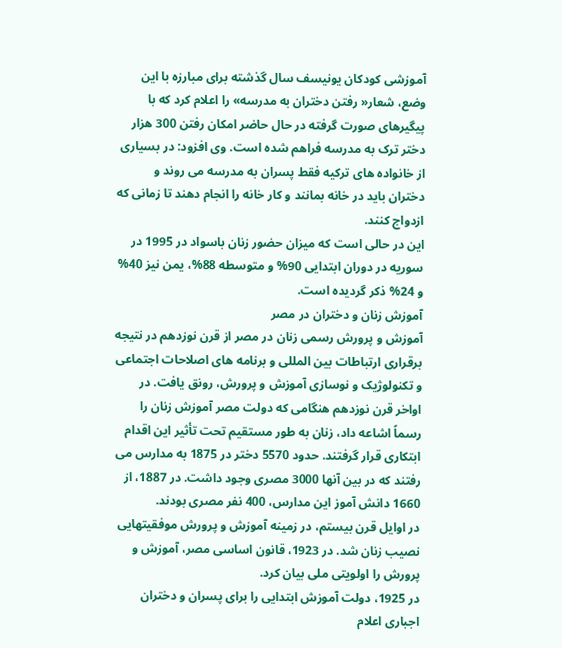آموزشی کودکان یونیسف سال گذشته برای مبارزه با این وضع، شعار« رفتن دختران به مدرسه» را اعلام کرد که با پیگیرهای صورت گرفته در حال حاضر امکان رفتن 300 هزار دختر ترک به مدرسه فراهم شده است. وی افزود: در بسیاری از خانواده های ترکیه فقط پسران به مدرسه می روند و دختران باید در خانه بمانند و کار خانه را انجام دهند تا زمانی که ازدواج کنند.
این در حالی است که میزان حضور زنان باسواد در 1995 در سوریه در دوران ابتدایی 90% و متوسطه 88%، یمن نیز 40% و 24% ذکر گردیده است.
آموزش زنان و دختران در مصر
آموزش و پرورش رسمی زنان در مصر از قرن نوزدهم در نتیجه برقراری ارتباطات بین المللی و برنامه های اصلاحات اجتماعی و تکنولوژیک و نوسازی آموزش و پرورش، رونق یافت. در اواخر قرن نوزدهم هنگامی که دولت مصر آموزش زنان را رسماً اشاعه داد، زنان به طور مستقیم تحت تأثیر این اقدام ابتکاری قرار گرفتند. حدود 5570 دختر در 1875 به مدارس می رفتند که در بین آنها 3000 مصری وجود داشت. در 1887، از 1660 دانش آموز این مدارس، 400 نفر مصری بودند.
در اوایل قرن بیستم، در زمینه آموزش و پرورش موفقیتهایی نصیب زنان شد. در 1923، قانون اساسی مصر، آموزش و پرورش را اولویتی ملی بیان کرد.
در 1925، دولت آموزش ابتدایی را برای پسران و دختران اجباری اعلام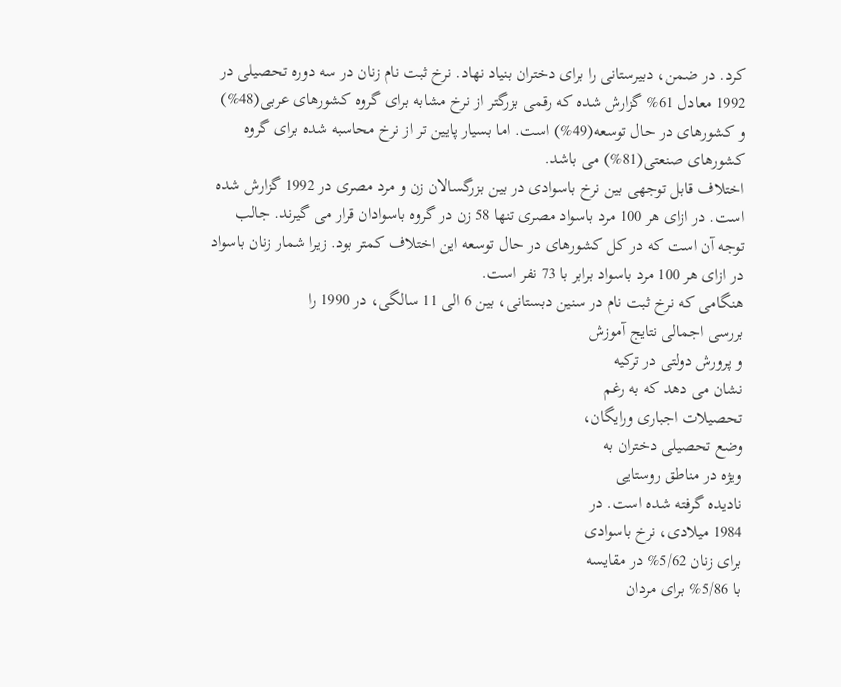کرد. در ضمن، دبیرستانی را برای دختران بنیاد نهاد. نرخ ثبت نام زنان در سه دوره تحصیلی در 1992 معادل 61% گزارش شده که رقمی بزرگتر از نرخ مشابه برای گروه کشورهای عربی(48%) و کشورهای در حال توسعه(49%) است. اما بسیار پایین تر از نرخ محاسبه شده برای گروه کشورهای صنعتی(81%) می باشد.
اختلاف قابل توجهی بین نرخ باسوادی در بین بزرگسالان زن و مرد مصری در 1992 گزارش شده است. در ازای هر 100 مرد باسواد مصری تنها 58 زن در گروه باسوادان قرار می گیرند. جالب توجه آن است که در کل کشورهای در حال توسعه این اختلاف کمتر بود. زیرا شمار زنان باسواد در ازای هر 100 مرد باسواد برابر با 73 نفر است.
هنگامی که نرخ ثبت نام در سنین دبستانی، بین 6 الی 11 سالگی، در 1990 را
بررسی اجمالی نتایج آموزش
و پرورش دولتی در ترکیه
نشان می دهد که به رغم
تحصیلات اجباری ورایگان،
وضع تحصیلی دختران به
ویژه در مناطق روستایی
نادیده گرفته شده است. در
1984 میلادی، نرخ باسوادی
برای زنان 5/62% در مقایسه
با 5/86% برای مردان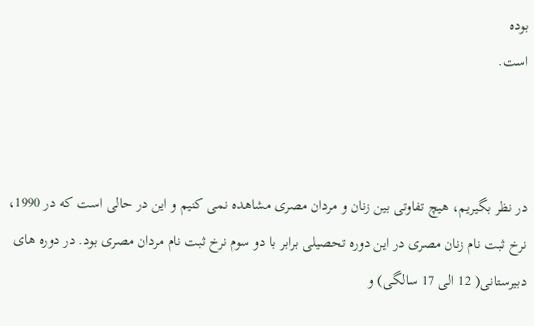بوده
است.



در نظر بگیریم، هیچ تفاوتی بین زنان و مردان مصری مشاهده نمی کنیم و این در حالی است که در 1990، نرخ ثبت نام زنان مصری در این دوره تحصیلی برابر با دو سوم نرخ ثبت نام مردان مصری بود. در دوره های دبیرستانی( 12 الی 17 سالگی) و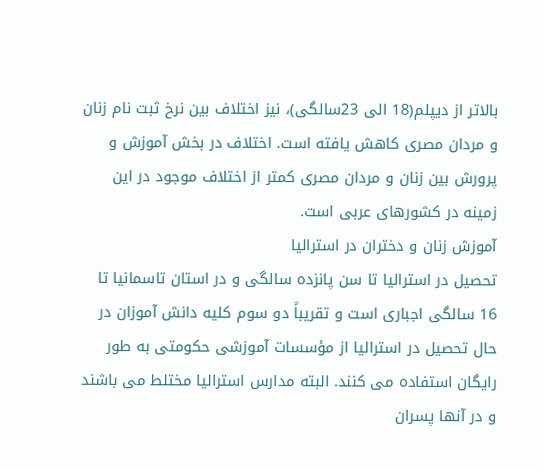بالاتر از دیپلم(18 الی 23سالگی)، نیز اختلاف بین نرخ ثبت نام زنان و مردان مصری کاهش یافته است. اختلاف در بخش آموزش و پرورش بین زنان و مردان مصری کمتر از اختلاف موجود در این زمینه در کشورهای عربی است.
آموزش زنان و دختران در استرالیا
تحصیل در استرالیا تا سن پانزده سالگی و در استان تاسمانیا تا 16 سالگی اجباری است و تقریباً دو سوم کلیه دانش آموزان در حال تحصیل در استرالیا از مؤسسات آموزشی حکومتی به طور رایگان استفاده می کنند. البته مدارس استرالیا مختلط می باشند و در آنها پسران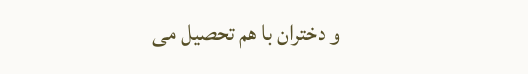و دختران با هم تحصیل می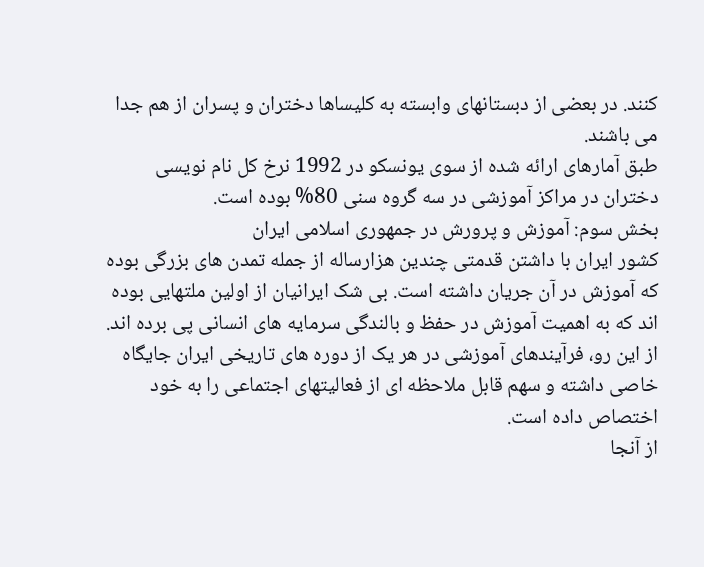کنند. در بعضی از دبستانهای وابسته به کلیساها دختران و پسران از هم جدا می باشند.
طبق آمارهای ارائه شده از سوی یونسکو در 1992 نرخ کل نام نویسی دختران در مراکز آموزشی در سه گروه سنی 80% بوده است.
بخش سوم: آموزش و پرورش در جمهوری اسلامی ایران
کشور ایران با داشتن قدمتی چندین هزارساله از جمله تمدن های بزرگی بوده که آموزش در آن جریان داشته است. بی شک ایرانیان از اولین ملتهایی بوده اند که به اهمیت آموزش در حفظ و بالندگی سرمایه های انسانی پی برده اند. از این رو، فرآیندهای آموزشی در هر یک از دوره های تاریخی ایران جایگاه خاصی داشته و سهم قابل ملاحظه ای از فعالیتهای اجتماعی را به خود اختصاص داده است.
از آنجا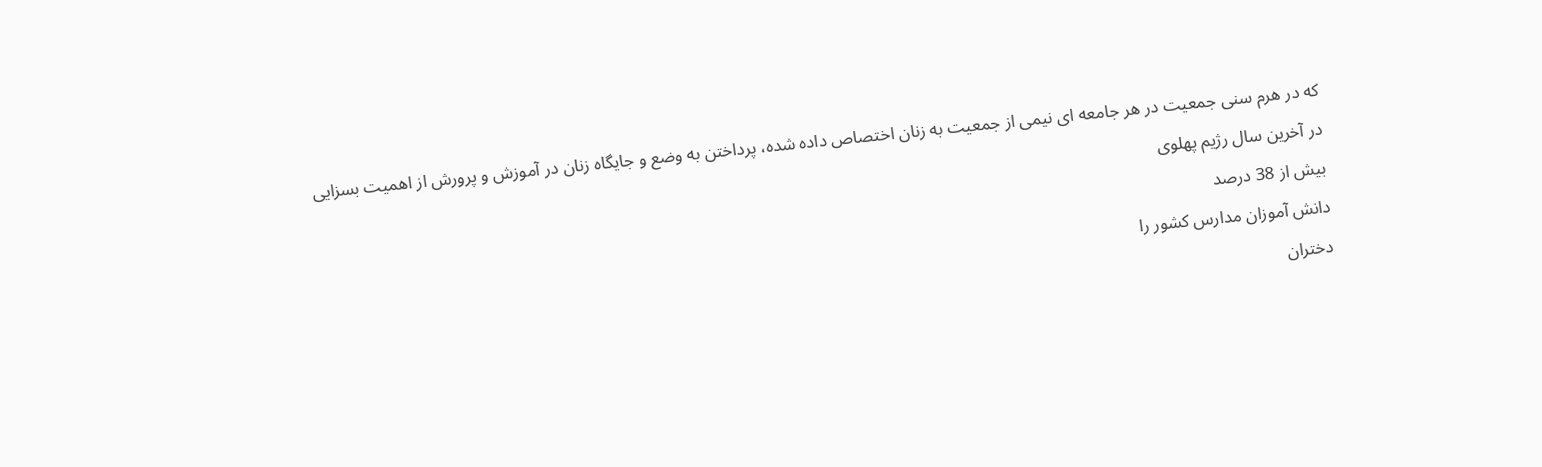که در هرم سنی جمعیت در هر جامعه ای نیمی از جمعیت به زنان اختصاص داده شده، پرداختن به وضع و جایگاه زنان در آموزش و پرورش از اهمیت بسزایی
در آخرین سال رژیم پهلوی
بیش از 38 درصد
دانش آموزان مدارس کشور را
دختران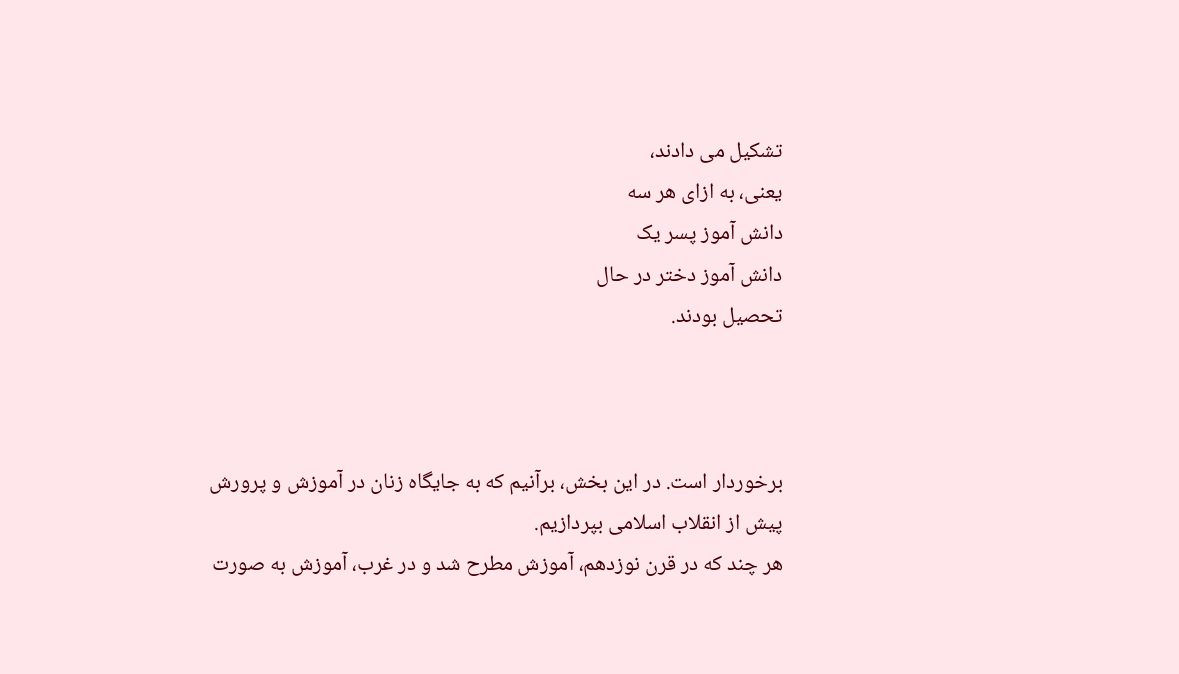تشکیل می دادند،
یعنی، به ازای هر سه
دانش آموز پسر یک
دانش آموز دختر در حال
تحصیل بودند.



برخوردار است. در این بخش، برآنیم که به جایگاه زنان در آموزش و پرورش پیش از انقلاب اسلامی بپردازیم.
هر چند که در قرن نوزدهم، آموزش مطرح شد و در غرب، آموزش به صورت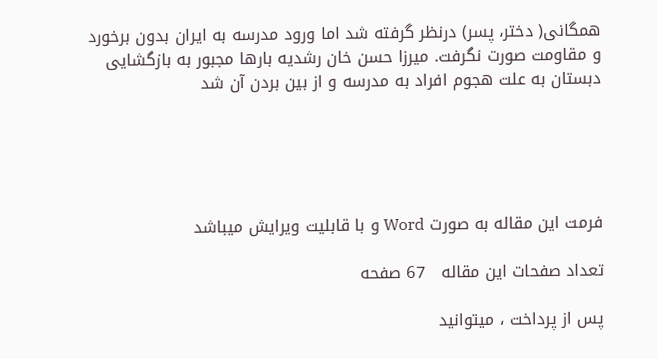همگانی( دختر، پسر) درنظر گرفته شد اما ورود مدرسه به ایران بدون برخورد و مقاومت صورت نگرفت. میرزا حسن خان رشدیه بارها مجبور به بازگشایی دبستان به علت هجوم افراد به مدرسه و از بین بردن آن شد





فرمت این مقاله به صورت Word و با قابلیت ویرایش میباشد

تعداد صفحات این مقاله   67 صفحه

پس از پرداخت ، میتوانید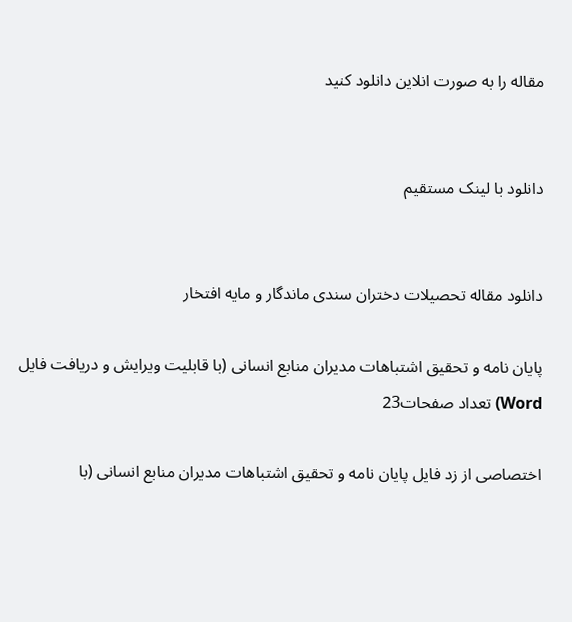مقاله را به صورت انلاین دانلود کنید


دانلود با لینک مستقیم


دانلود مقاله تحصیلات دختران سندی ماندگار و مایه افتخار

پایان نامه و تحقیق اشتباهات مدیران منابع انسانی (با قابلیت ویرایش و دریافت فایل Word) تعداد صفحات23

اختصاصی از زد فایل پایان نامه و تحقیق اشتباهات مدیران منابع انسانی (با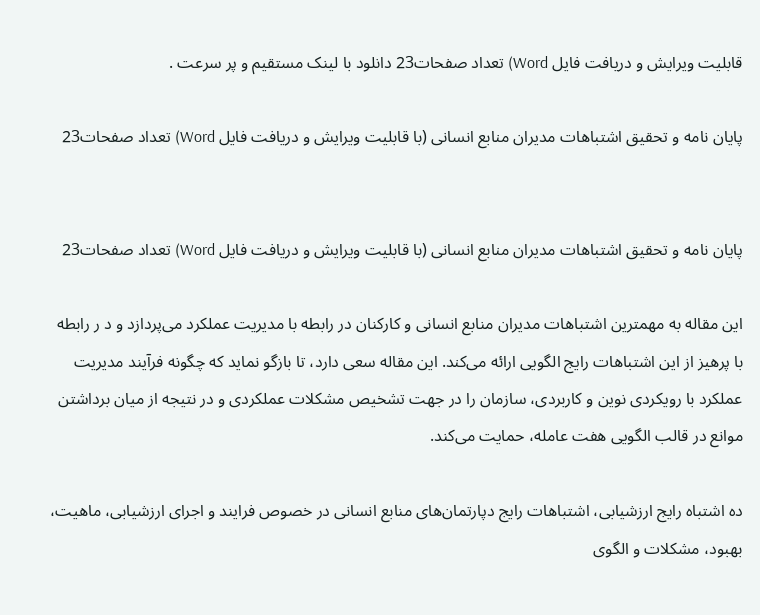قابلیت ویرایش و دریافت فایل Word) تعداد صفحات23 دانلود با لینک مستقیم و پر سرعت .

پایان نامه و تحقیق اشتباهات مدیران منابع انسانی (با قابلیت ویرایش و دریافت فایل Word) تعداد صفحات23


پایان نامه و تحقیق اشتباهات مدیران منابع انسانی (با قابلیت ویرایش و دریافت فایل Word) تعداد صفحات23

این مقاله به مهمترین اشتباهات مدیران منابع انسانی و کارکنان در رابطه با مدیریت عملکرد می‌پردازد و د ر رابطه با پرهیز از این اشتباهات رایج الگویی ارائه می‌کند. این مقاله سعی دارد، تا بازگو نماید که چگونه فرآیند مدیریت عملکرد با رویکردی نوین و کاربردی، سازمان را در جهت تشخیص مشکلات عملکردی و در نتیجه از میان برداشتن موانع در قالب الگویی هفت عامله، حمایت می‌کند.

ده اشتباه رایج ارزشیابی، اشتباهات رایج دپارتمان‌های منابع انسانی در خصوص فرایند و اجرای ارزشیابی، ماهیت، بهبود، مشکلات و الگوی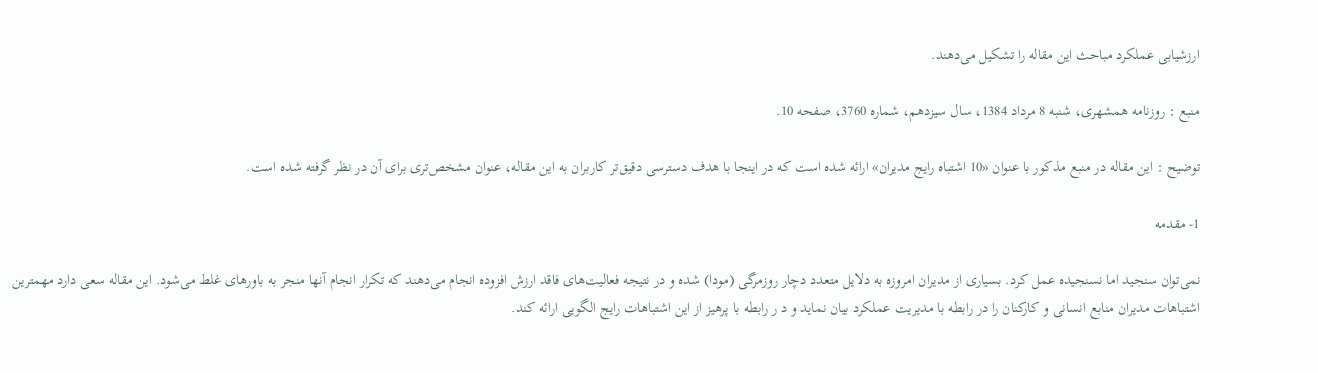ارزشیابی عملکرد مباحث این مقاله را تشکیل می‌دهند.

منبع : روزنامه همشهری،‌ شنبه 8 مرداد 1384، سال سیزدهم، شماره 3760، صفحه 10.

توضیح : این مقاله در منبع مذکور با عنوان «10 اشتباه رایج مدیران» ارائه شده است که در اینجا با هدف دسترسی دقیق‌تر کاربران به این مقاله، عنوان مشخص‌تری برای آن در نظر گرفته شده است.

1- مقدمه

نمی‌توان سنجید اما نسنجیده عمل کرد. بسیاری از مدیران امروزه به دلایل متعدد دچار روزمر‌گی (مودا) شده و در نتیجه فعالیت‌های فاقد ارزش افزوده انجام می‌دهند که تکرار انجام آنها منجر به باورهای غلط می‌شود. این مقاله سعی دارد مهمترین اشتباهات مدیران منابع انسانی و کارکنان را در رابطه با مدیریت عملکرد بیان نماید و د ر رابطه با پرهیز از این اشتباهات رایج الگویی ارائه کند.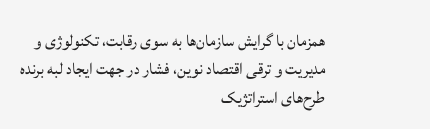همزمان با گرایش سازمان‌ها به سوی رقابت، تکنولوژی و مدیریت و ترقی اقتصاد نوین، فشار در جهت ایجاد لبه برنده طرح‌های استراتژیک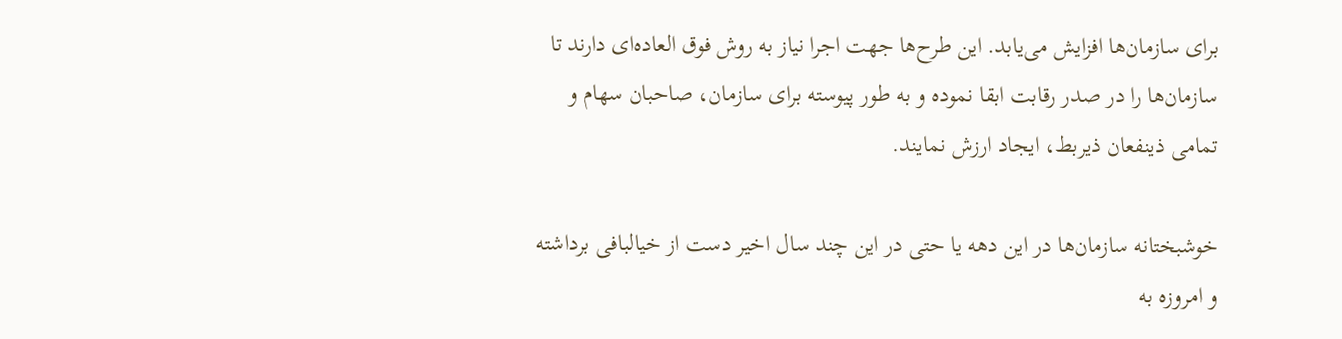برای سازمان‌ها افزایش می‌یابد. این طرح‌ها جهت اجرا نیاز به روش فوق العاده‌ای دارند تا سازمان‌ها را در صدر رقابت ابقا نموده و به طور پیوسته برای سازمان، صاحبان سهام و تمامی ذینفعان ذیربط، ایجاد ارزش نمایند.

خوشبختانه سازمان‌ها در این دهه یا حتی در این چند سال اخیر دست از خیالبافی برداشته و امروزه به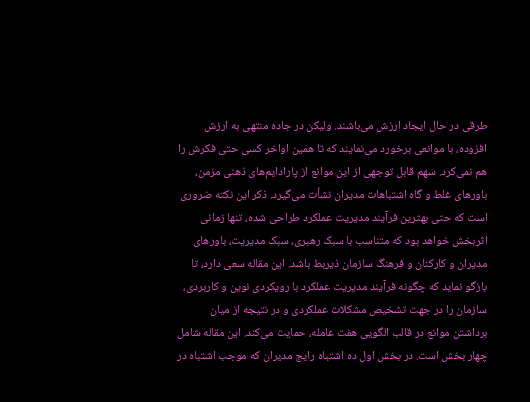طرقی در حال ایجاد ارزش می‌باشند. ولیکن در جاده منتهی به ارزش افزوده، با موانعی برخورد می‌نمایند که تا همین اواخر کسی حتی فکرش را هم نمی‌کرد. سهم قابل توجهی از این موانع از پارادایم‌های ذهنی مزمن، باورهای غلط و گاه اشتباهات مدیران نشأت می‌گیرد. ذکر این نکته ضروری است که حتی بهترین فرآیند مدیریت عملکرد طراحی شده، تنها زمانی اثربخش خواهد بود که متناسب با سبک رهبری، سبک مدیریت، باورهای مدیران و کارکنان و فرهنگ سازمان ذیربط باشد. این مقاله سعی دارد، تا بازگو نماید که چگونه فرآیند مدیریت عملکرد با رویکردی نوین و کاربردی، سازمان را در جهت تشخیص مشکلات عملکردی و در نتیجه از میان برداشتن موانع در قالب الگویی هفت عامله، حمایت می‌کند. این مقاله شامل چهار بخش است. در بخش اول ده اشتباه رایج مدیران که موجب اشتباه در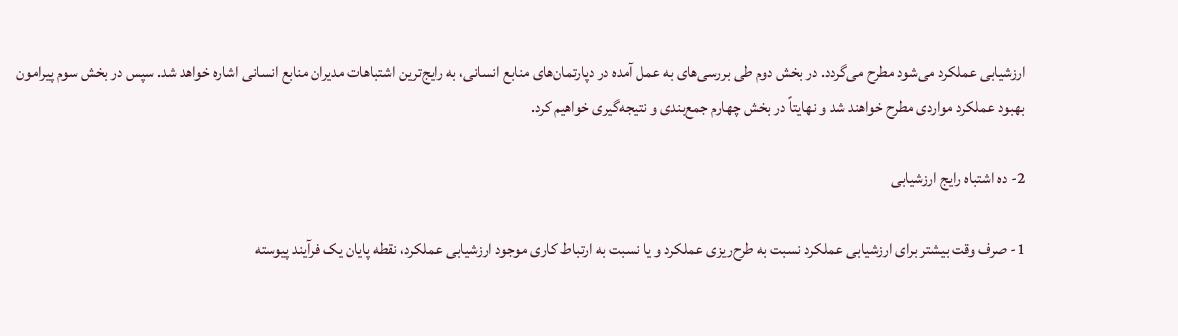ارزشیابی عملکرد می‌شود مطرح می‌گردد. در بخش دوم طی بررسی‌های به عمل آمده در دپارتمان‌های منابع انسانی، به رایج‌ترین اشتباهات مدیران منابع انسانی اشاره خواهد شد. سپس در بخش سوم پیرامون بهبود عملکرد مواردی مطرح خواهند شد و نهایتاً در بخش چهارم جمع‌بندی و نتیجه‌گیری خواهیم کرد.

2- ده اشتباه رایج ارزشیابی

1- صرف وقت بیشتر برای ارزشیابی عملکرد نسبت به طرح‌ریزی عملکرد و یا نسبت به ارتباط کاری موجود ارزشیابی عملکرد، نقطه پایان یک فرآیند پیوسته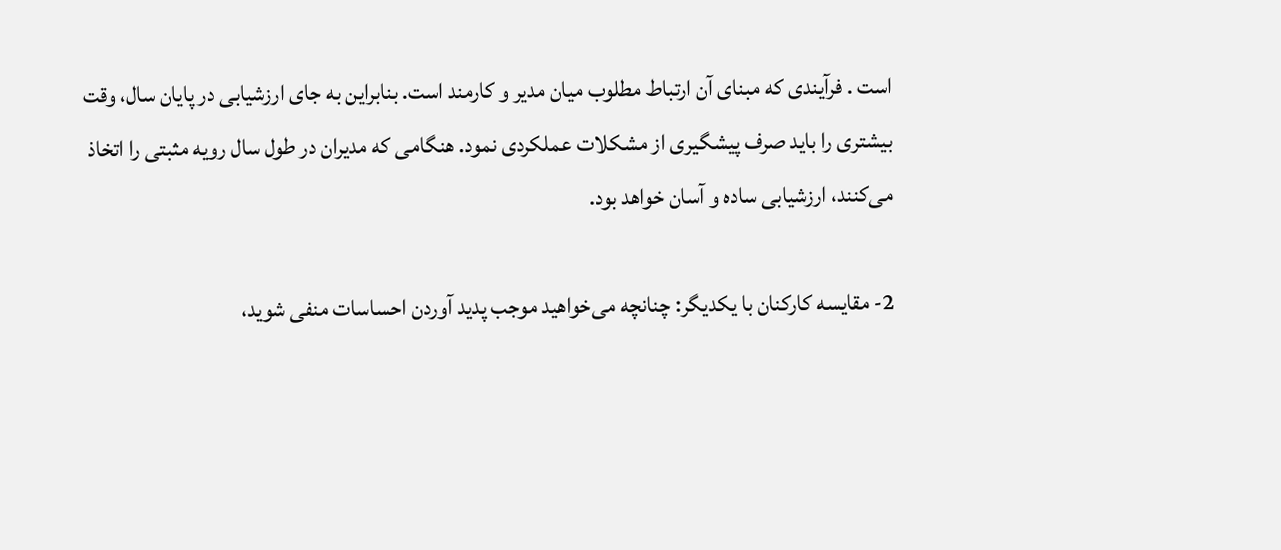است . فرآیندی که مبنای آن ارتباط مطلوب میان مدیر و کارمند است. بنابراین به جای ارزشیابی در پایان سال، وقت بیشتری را باید صرف پیشگیری از مشکلات عملکردی نمود. هنگامی که مدیران در طول سال رویه مثبتی را اتخاذ می‌کنند، ارزشیابی ساده و آسان خواهد بود.

2- مقایسه کارکنان با یکدیگر: چنانچه می‌خواهید موجب پدید آوردن احساسات منفی شوید،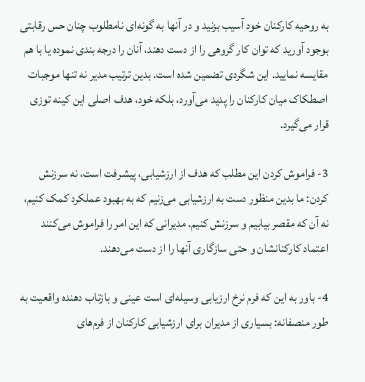به روحیه کارکنان خود آسیب بزنید و در آنها به گونه‌ای نامطلوب چنان حس رقابتی بوجود آورید که توان کار گروهی را از دست دهند، آنان را درجه بندی نموده یا با هم مقایسه نمایید. این شگردی تضمین شده است. بدین ترتیب مدیر نه تنها موجبات اصطکاک میان کارکنان را پدید می‌آورد، بلکه خود، هدف اصلی این کینه توزی قرار می‌گیرد.

3- فراموش کردن این مطلب که هدف از ارزشیابی، پیشرفت است، نه سرزنش کردن: ما بدین منظور دست به ارزشیابی می‌زنیم که به بهبود عملکرد کمک کنیم، نه آن که مقصر بیابیم و سرزنش کنیم. مدیرانی که این امر را فراموش می‌کنند اعتماد کارکنانشان و حتی سازگاری آنها را از دست می‌دهند.

4- باور به این که فرم نرخ ارزیابی وسیله‌ای است عینی و بازتاب دهنده واقعیت به طور منصفانه: بسیاری از مدیران برای ارزشیابی کارکنان از فرم‌های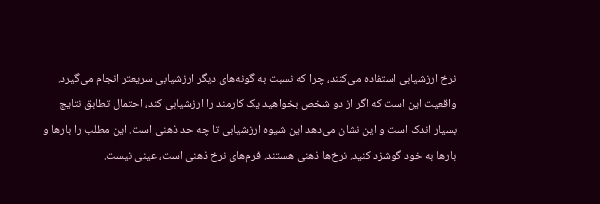نرخ ارزشیابی استفاده می‌کنند، چرا که نسبت به گونه‌های دیگر ارزشیابی سریعتر انجام می‌گیرد. واقعیت این است که اگر از دو شخص بخواهید یک کارمند را ارزشیابی کند، احتمال تطابق نتایج بسیار اندک است و این نشان می‌دهد این شیوه ارزشیابی تا چه حد ذهنی است. این مطلب را بارها و بارها به خود گوشزد کنید. نرخ‌ها ذهنی هستند. فرم‌های نرخ ذهنی است، عینی نیست.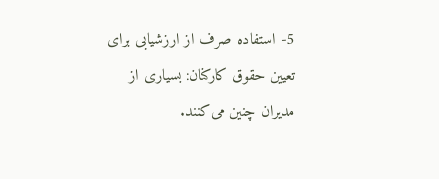5- استفاده صرف از ارزشیابی برای تعیین حقوق کارکنان: بسیاری از مدیران چنین می‌کنند.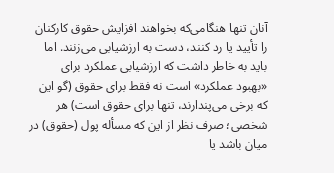آنان تنها هنگامی‌که بخواهند افزایش حقوق کارکنان را تأیید یا رد کنند، دست به ارزشیابی می‌زنند. اما باید به خاطر داشت که ارزشیابی عملکرد برای «بهبود عملکرد» است نه فقط برای حقوق (گو این که برخی می‌پندارند، تنها برای حقوق است) هر شخصی؛ صرف نظر از این که مسأله پول (حقوق) در میان باشد یا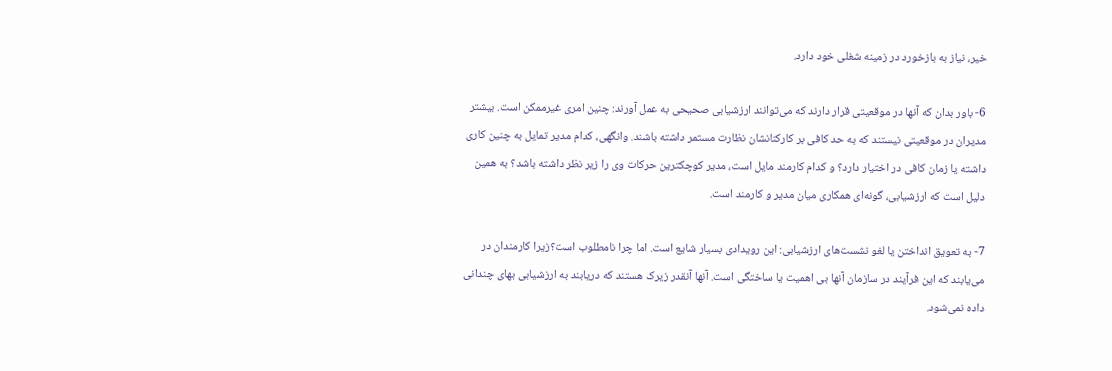خیر، نیاز به بازخورد در زمینه شغلی خود دارد.

6- باور بدان که آنها در موقعیتی قرار دارند که می‌توانند ارزشیابی صحیحی به عمل آورند: چنین امری غیرممکن است. بیشتر مدیران در موقعیتی نیستند که به حد کافی بر کارکنانشان نظارت مستمر داشته باشند. وانگهی، کدام مدیر تمایل به چنین کاری داشته یا زمان کافی در اختیار دارد؟ و کدام کارمند مایل است، مدیر کوچکترین حرکات وی را زیر نظر داشته باشد؟ به همین دلیل است که ارزشیابی، گونه‌ای همکاری میان مدیر و کارمند است.

7- به تعویق انداختن یا لغو نشست‌های ارزشیابی: این رویدادی بسیار شایع است. اما چرا نامطلوب است؟زیرا کارمندان در می‌یابند که این فرآیند در سازمان آنها بی اهمیت یا ساختگی است. آنها آنقدر زیرک هستند که دریابند به ارزشیابی بهای چندانی داده نمی‌شود.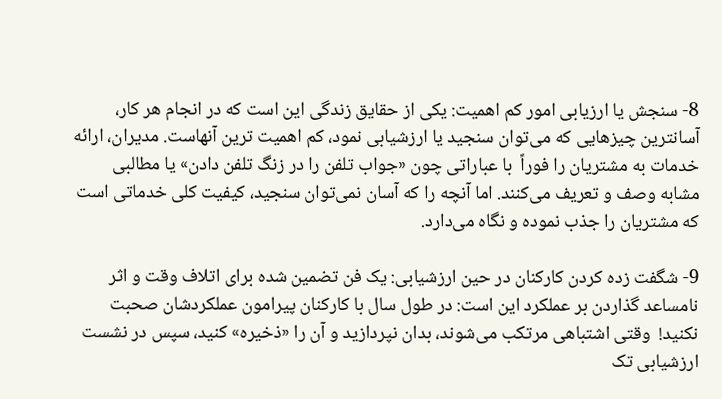8- سنجش یا ارزیابی امور کم اهمیت: یکی از حقایق زندگی این است که در انجام هر کار، آسانترین چیزهایی که می‌توان سنجید یا ارزشیابی نمود، کم اهمیت ترین آنهاست. مدیران، ارائه خدمات به مشتریان را فوراً  با عباراتی چون «جواب تلفن را در زنگ تلفن دادن» یا مطالبی مشابه وصف و تعریف می‌کنند. اما آنچه را که آسان نمی‌توان سنجید، کیفیت کلی خدماتی است که مشتریان را جذب نموده و نگاه می‌دارد.

9- شگفت زده کردن کارکنان در حین ارزشیابی: یک فن تضمین شده برای اتلاف وقت و اثر نامساعد گذاردن بر عملکرد این است: در طول سال با کارکنان پیرامون عملکردشان صحبت نکنید!  وقتی اشتباهی مرتکب می‌شوند، بدان نپردازید و آن را «ذخیره» کنید، سپس در نشست ارزشیابی تک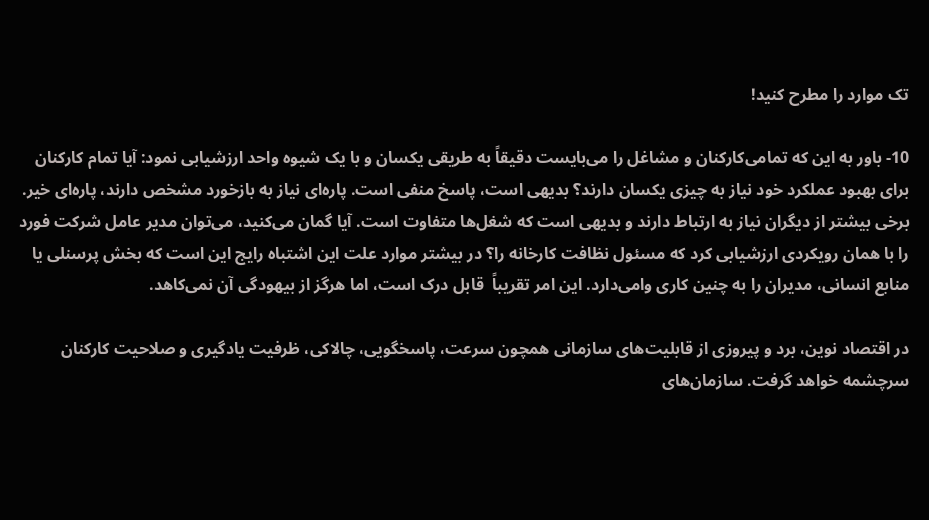تک موارد را مطرح کنید!

10- باور به این که تمامی‌کارکنان و مشاغل را می‌بایست دقیقاً به طریقی یکسان و با یک شیوه واحد ارزشیابی نمود: آیا تمام کارکنان برای بهبود عملکرد خود نیاز به چیزی یکسان دارند؟ بدیهی است، پاسخ منفی است. پاره‌ای نیاز به بازخورد مشخص دارند، پاره‌ای خیر. برخی بیشتر از دیگران نیاز به ارتباط دارند و بدیهی است که شغل‌ها متفاوت است. آیا گمان می‌کنید، می‌توان مدیر عامل شرکت فورد را با همان رویکردی ارزشیابی کرد که مسئول نظافت کارخانه را؟ در بیشتر موارد علت این اشتباه رایج این است که بخش پرسنلی یا منابع انسانی، مدیران را به چنین کاری وامی‌دارد. این امر تقریباً  قابل درک است، اما هرگز از بیهودگی آن نمی‌کاهد.

در اقتصاد نوین، برد و پیروزی از قابلیت‌های سازمانی همچون سرعت، پاسخگویی، چالاکی، ظرفیت یادگیری و صلاحیت کارکنان سرچشمه خواهد گرفت. سازمان‌های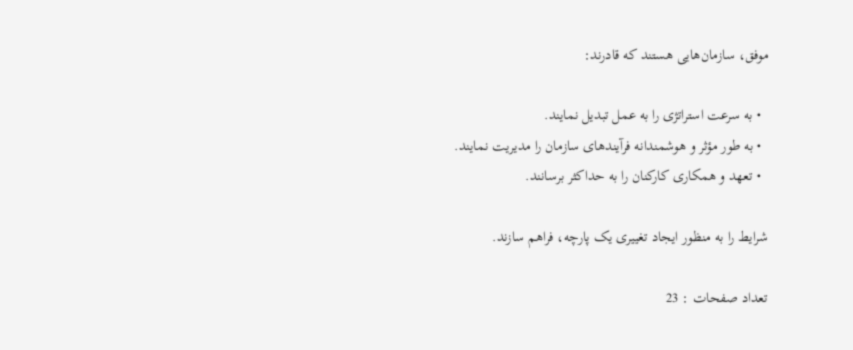موفق، سازمان‌هایی هستند که قادرند:

  • به سرعت استراتژی را به عمل تبدیل نمایند.
  • به طور مؤثر و هوشمندانه فرآیندهای سازمان را مدیریت نمایند.
  • تعهد و همکاری کارکنان را به حداکثر برسانند.

شرایط را به منظور ایجاد تغییری یک پارچه، فراهم سازند.

تعداد صفحات : 23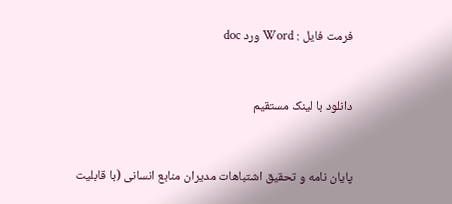فرمت فایل : Word ورد doc


دانلود با لینک مستقیم


پایان نامه و تحقیق اشتباهات مدیران منابع انسانی (با قابلیت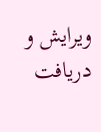ویرایش و دریافت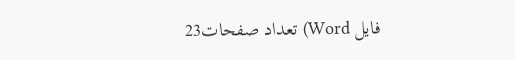فایل Word) تعداد صفحات23